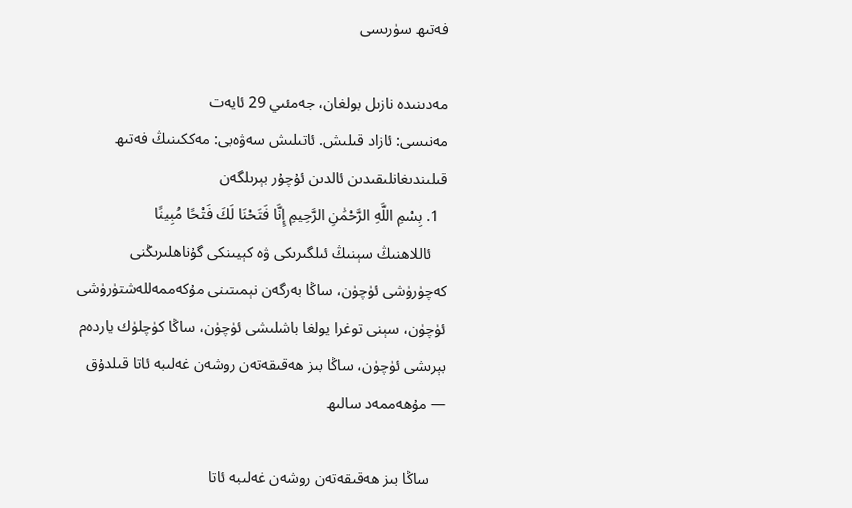فەتىھ سۈرىسى

مەدىنىدە نازىل بولغان، جەمئىي 29 ئايەت
مەنىسى: ئازاد قىلىش. ئاتىلىش سەۋەبى: مەككىنىڭ فەتىھ قىلىندىغانلىقىدىن ئالدىن ئۇچۇر بېرىلگەن
  1. بِسْمِ اللَّهِ الرَّحْمَٰنِ الرَّحِيمِ إِنَّا فَتَحْنَا لَكَ فَتْحًا مُبِينًا
    ئاللاھنىڭ سېنىڭ ئىلگىرىكى ۋە كېيىنكى گۇناھلىرىڭنى كەچۈرۈشى ئۈچۈن، ساڭا بەرگەن نېمىتىنى مۇكەممەللەشتۈرۈشى ئۈچۈن، سېنى توغرا يولغا باشلىشى ئۈچۈن، ساڭا كۈچلۈك ياردەم بېرىشى ئۈچۈن، ساڭا بىز ھەقىقەتەن روشەن غەلىبە ئاتا قىلدۇق — مۇھەممەد سالىھ

    ساڭا بىز ھەقىقەتەن روشەن غەلىبە ئاتا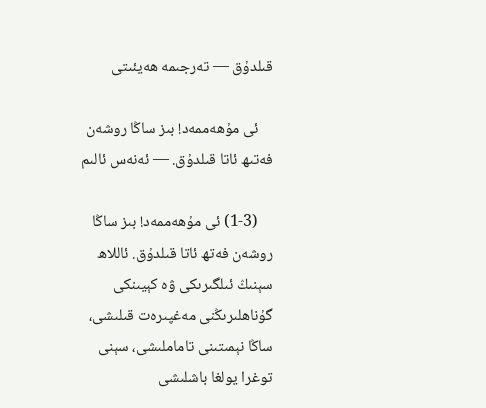قىلدۇق — تەرجىمە ھەيئىتى

    ئى مۇھەممەد! بىز ساڭا روشەن فەتىھ ئاتا قىلدۇق. — ئەنەس ئالىم

    (1-3) ئى مۇھەممەد! بىز ساڭا روشەن فەتھ ئاتا قىلدۇق. ئاللاھ سېنىڭ ئىلگىرىكى ۋە كېيىنكى گۇناھلىرىڭنى مەغپىرەت قىلىشى، ساڭا نېمىتىنى تاماملىشى، سېنى توغرا يولغا باشلىشى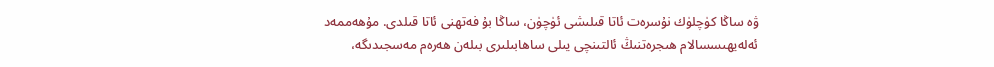ۋە ساڭا كۈچلۈك نۇسرەت ئاتا قىلىشى ئۈچۈن، ساڭا بۇ فەتھنى ئاتا قىلدى. مۇھەممەد ئەلەيھىسسالام ھىجرەتنىڭ ئالتىنچى يىلى ساھابىلىرى بىلەن ھەرەم مەسجىدىگە،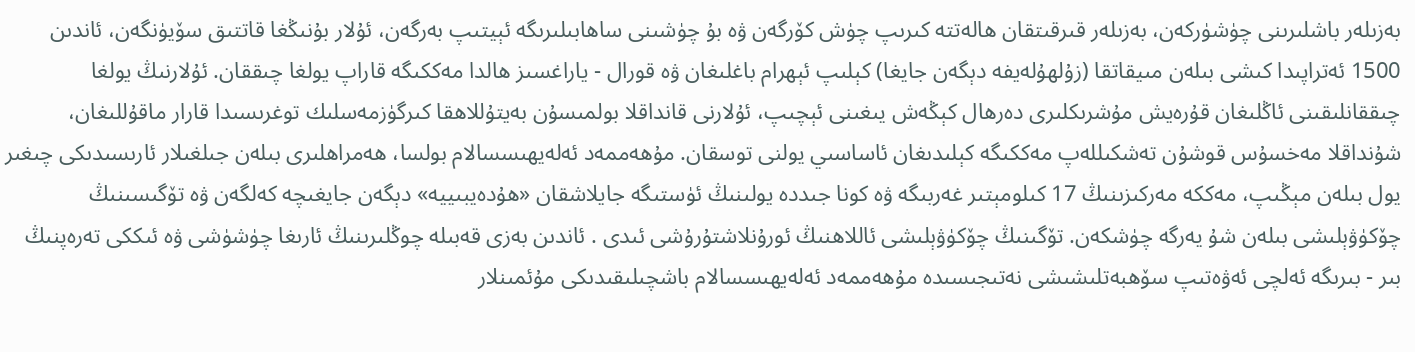بەزىلەر باشلىرىنى چۈشۈركەن، بەزىلەر قىرقىتقان ھالەتتە كىرىپ چۈش كۆرگەن ۋە بۇ چۈشىنى ساھابىلىرىگە ئېيتىپ بەرگەن، ئۇلار بۇنىڭغا قاتتىق سۆيۈنگەن، ئاندىن 1500 ئەتراپىدا كىشى بىلەن مىيقاتقا (زۇلھۇلەيفە دېگەن جايغا) كېلىپ ئېھرام باغلىغان ۋە قورال - ياراغسىز ھالدا مەككىگە قاراپ يولغا چىققان. ئۇلارنىڭ يولغا چىققانلىقىنى ئاڭلىغان قۇرەيش مۇشرىكلىرى دەرھال كېڭەش يىغىنى ئېچىپ، ئۇلارنى قانداقلا بولمىسۇن بەيتۇللاھقا كىرگۈزمەسلىك توغرىسىدا قارار ماقۇللىغان، شۇنداقلا مەخسۇس قوشۇن تەشكىللەپ مەككىگە كېلىدىغان ئاساسىي يولنى توسقان. مۇھەممەد ئەلەيھىسسالام بولسا، ھەمراھلىرى بىلەن جىلغىلار ئارىسىدىكى چىغىر يول بىلەن مېڭىپ، مەككە مەركىزىنىڭ 17 كىلومېتىر غەربىگە ۋە كونا جىددە يولىنىڭ ئۈستىگە جايلاشقان «ھۇدەيبىييە» دېگەن جايغىچە كەلگەن ۋە تۆگىسىنىڭ چۆكۈۋېلىشى بىلەن شۇ يەرگە چۈشكەن. تۆگىنىڭ چۆكۈۋېلىشى ئاللاھنىڭ ئورۇنلاشتۇرۇشى ئىدى . ئاندىن بەزى قەبىلە چوڭلىرىنىڭ ئارىغا چۈشۈشى ۋە ئىككى تەرەپنىڭ بىر - بىرىگە ئەلچى ئەۋەتىپ سۆھبەتلىشىشى نەتىجىسىدە مۇھەممەد ئەلەيھىسسالام باشچىلىقىدىكى مۇئمىنلار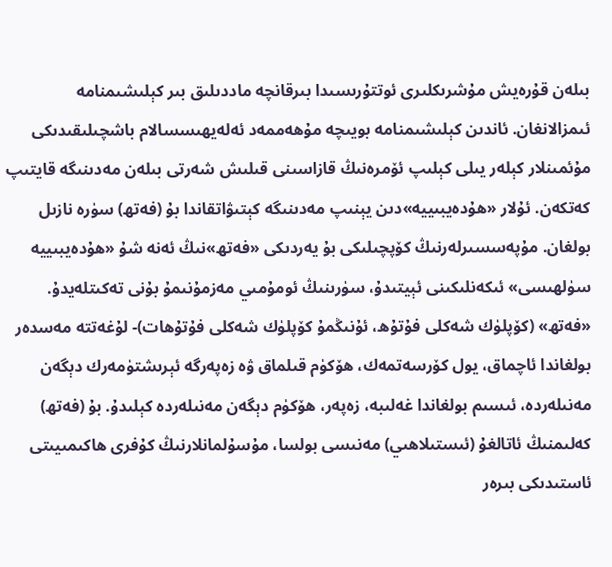بىلەن قۇرەيش مۇشرىكلىرى ئوتتۇرىسىدا بىرقانچە ماددىلىق بىر كېلىشىمنامە ئىمزالانغان. ئاندىن كېلىشىمنامە بويىچە مۇھەممەد ئەلەيھىسسالام باشچىلىقىدىكى مۇئمىنلار كېلەر يىلى كېلىپ ئۆمرەنىڭ قازاسىنى قىلىش شەرتى بىلەن مەدىنىگە قايتىپ كەتكەن. ئۇلار «ھۇدەيبىييە»دىن يېنىپ مەدىنىگە كېتىۋاتقاندا بۇ (فەتھ) سۈرە نازىل بولغان. مۇپەسسىرلەرنىڭ كۆپچىلىكى بۇ يەردىكى «فەتھ»نىڭ ئەنە شۇ «ھۇدەيبىييە سۈلھىسى» ئىكەنلىكىنى ئېيتىدۇ، سۈرىنىڭ ئومۇمىي مەزمۇنىمۇ بۇنى تەكىتلەيدۇ. «فەتھ» (كۆپلۈك شەكلى فۇتۇھ، ئۇنىڭمۇ كۆپلۈك شەكلى فۇتۇھات)- لۇغەتتە مەسدەر بولغاندا ئاچماق، يول كۆرسەتمەك، ھۆكۈم قىلماق ۋە زەپەرگە ئېرىشتۈمەرك دېگەن مەنىلەردە، ئىسىم بولغاندا غەلىبە، زەپەر، ھۆكۈم دېگەن مەنىلەردە كېلىدۇ. بۇ (فەتھ) كەلىمنىڭ ئاتالغۇ (ئىستىلاھىي) مەنىسى بولسا، مۇسۇلمانلارنىڭ كۇفرى ھاكىمىيىتى ئاستىدىكى بىرەر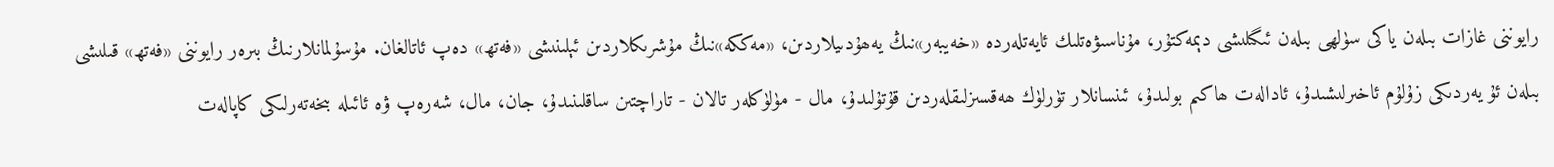رايوننى غازات بىلەن ياكى سۈلھى بىلەن ئىگىلىشى دېمەكتۇر، مۇناسىۋەتلىك ئايەتلەردە «خەيبەر»نىڭ يەھۇدىيلاردىن، «مەككە»نىڭ مۇشرىكلاردىن ئېلىنىشى «فەتھ» دەپ ئاتالغان. مۇسۇلمانلارنىڭ بىرەر رايوننى «فەتھ» قىلىشى بىلەن ئۇ يەردىكى زۇلۇم ئاخىرلىشىدۇ، ئادالەت ھاكىم بولىدۇ، ئىنسانلار تۈرلۈك ھەقسىزلىقلەردىن قۇتۇلىدۇ، مال - مۈلۈكلەر تالان - تاراچتىن ساقلىنىدۇ، جان، مال، شەرەپ ۋە ئائىلە بىخەتەرلىكى كاپالەت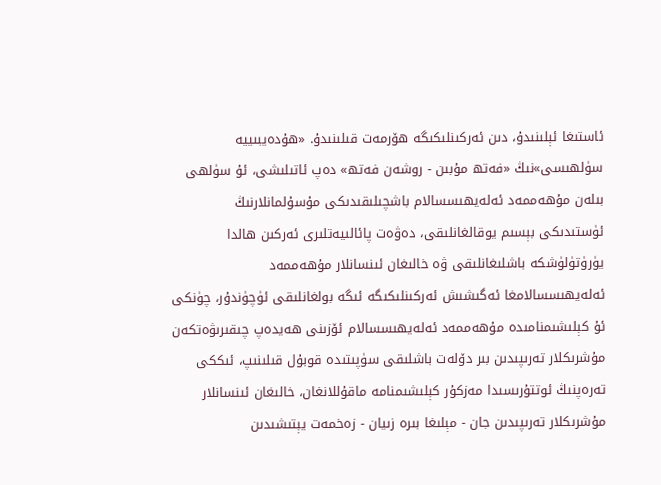ئاستىغا ئېلىنىدۇ، دىن ئەركىنلىكىگە ھۆرمەت قىلىنىدۇ. «ھۇدەيبىييە سۈلھىسى»نىڭ «فەتھ مۇبىن - روشەن فەتھ» دەپ ئاتىلىشى، ئۇ سۈلھى بىلەن مۇھەممەد ئەلەيھىسسالام باشچىلىقىدىكى مۇسۇلمانلارنىڭ ئۈستىدىكى بېسىم يوقالغانلىقى، دەۋەت پائالىيەتلىرى ئەركىن ھالدا يۈرۈتۈلۈشكە باشلىغانلىقى ۋە خالىغان ئىنسانلار مۇھەممەد ئەلەيھىسسالامغا ئەگىشىش ئەركىنلىكىگە ئىگە بولغانلىقى ئۈچۈندۇر، چۈنكى ئۇ كېلىشىمنامىدە مۇھەممەد ئەلەيھىسسالام ئۆزىنى ھەيدەپ چىقىرىۋەتكەن مۇشرىكلار تەرىپىدىن بىر دۆلەت باشلىقى سۈپىتىدە قوبۇل قىلىنىپ، ئىككى تەرەپنىڭ ئوتتۇرىسىدا مەزكۇر كېلىشىمنامە ماقۇللانغان، خالىغان ئىنسانلار مۇشرىكلار تەرىپىدىن جان - مېلىغا بىرە زىيان - زەخمەت يېتىشىدىن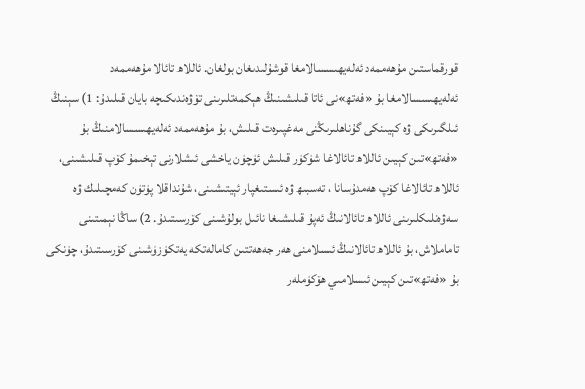قورقماستىن مۇھەممەد ئەلەيھىسسالامغا قوشۇلىدىغان بولغان. ئاللاھ تائالا مۇھەممەد ئەلەيھىسسالامغا بۇ «فەتھ»نى ئاتا قىلىشىنىڭ ھېكمەتلىرىنى تۆۋەندىكىچە بايان قىلىدۇ: 1) سېنىڭ ئىلگىرىكى ۋە كېيىنكى گۇناھلىرىڭنى مەغپىرەت قىلىش، بۇ مۇھەممەد ئەلەيھىسسالامنىڭ بۇ «فەتھ»تىن كېيىن ئاللاھ تائالاغا شۈكۈر قىلىش ئۈچۈن ياخشى ئىشلارنى تېخىمۇ كۆپ قىلىشىنى، ئاللاھ تائالاغا كۆپ ھەمدۇسانا ، تەسبىھ ۋە ئىستىغپار ئېيتىشىنى، شۇنداقلا پۈتۈن كەمچىلىك ۋە سەۋەنلىكلىرىنى ئاللاھ تائالانىڭ ئەپۇ قىلىشىغا نائىل بولۇشىنى كۆرسىتىدۇ. 2) ساڭا نېمىتىنى تاماملاش، بۇ ئاللاھ تائالانىڭ ئىسلامنى ھەر جەھەتتىن كامالەتكە يەتكۈزۈشىنى كۆرسىتىدۇ، چۈنكى بۇ «فەتھ»تىن كېيىن ئىسلامىي ھۆكۈملەر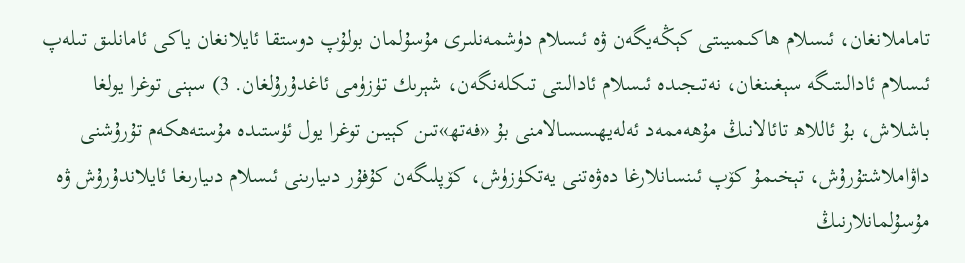تاماملانغان، ئىسلام ھاكىمىيىتى كېڭەيگەن ۋە ئىسلام دۈشمەنلىرى مۇسۇلمان بولۇپ دوستقا ئايلانغان ياكى ئامانلىق تىلەپ ئىسلام ئادالىتىگە سېغىنغان، نەتىجىدە ئىسلام ئادالىتى تىكلەنگەن، شېرىك تۈزۈمى ئاغدۇرۇلغان. 3) سېنى توغرا يولغا باشلاش، بۇ ئاللاھ تائالانىڭ مۇھەممەد ئەلەيھىسسالامنى بۇ «فەتھ»تىن كېيىن توغرا يول ئۈستىدە مۇستەھكەم تۇرۇشنى داۋاملاشتۇرۇش، تېخىمۇ كۆپ ئىنسانلارغا دەۋەتنى يەتكۈزۈش، كۆپلىگەن كۇفۇر دىيارىنى ئىسلام دىيارىغا ئايلاندۇرۇش ۋە مۇسۇلمانلارنىڭ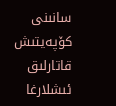سانىنى كۆپەيتىش قاتارلىق ئىشلارغا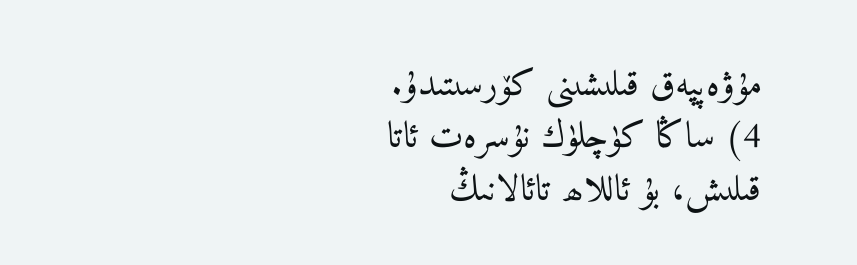مۇۋەپپەق قىلىشىنى كۆرسىتىدۇ. 4) ساڭا كۈچلۈك نۇسرەت ئاتا قىلىش، بۇ ئاللاھ تائالانىڭ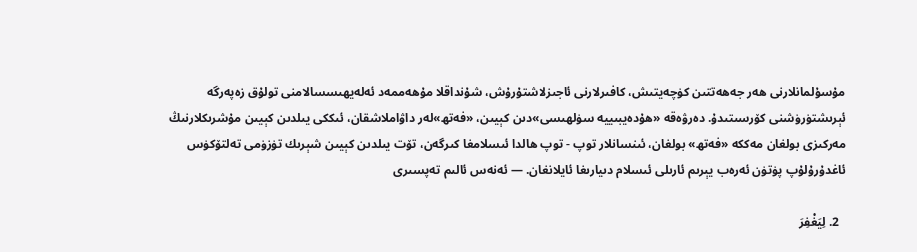مۇسۇلمانلارنى ھەر جەھەتتىن كۈچەيتىش، كافىرلارنى ئاجىزلاشتۇرۇش، شۇنداقلا مۇھەممەد ئەلەيھىسسالامنى تولۇق زەپەرگە ئېرىشتۈرۈشنى كۆرسىتىدۇ. دەرۋەقە «ھۇدەيبىييە سۈلھىسى»دىن كېيىن، «فەتھ»لەر داۋاملاشقان، ئىككى يىلدىن كېيىن مۇشرىكلارنىڭ مەركىزى بولغان مەككە «فەتھ» بولغان، ئىنسانلار توپ - توپ ھالدا ئىسلامغا كىرگەن، تۆت يىلدىن كېيىن شېرىك تۈزۈمى تەلتۆكۈس ئاغدۇرۇلۇپ پۈتۈن ئەرەب يېرىم ئارىلى ئىسلام دىيارىغا ئايلانغان. — ئەنەس ئالىم تەپسىرى

  2. لِيَغْفِرَ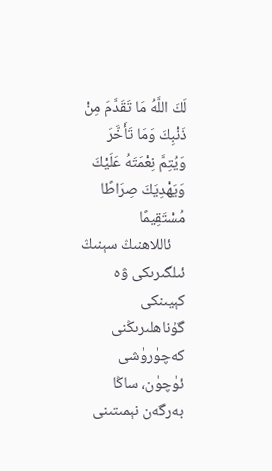لَكَ اللَّهُ مَا تَقَدَّمَ مِنْ ذَنْبِكَ وَمَا تَأَخَّرَ وَيُتِمَّ نِعْمَتَهُ عَلَيْكَ وَيَهْدِيَكَ صِرَاطًا مُسْتَقِيمًا
    ئاللاھنىڭ سېنىڭ ئىلگىرىكى ۋە كېيىنكى گۇناھلىرىڭنى كەچۈرۈشى ئۈچۈن، ساڭا بەرگەن نېمىتىنى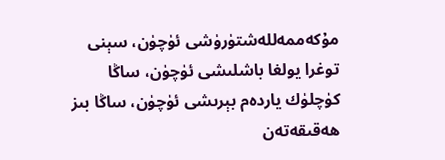مۇكەممەللەشتۈرۈشى ئۈچۈن، سېنى توغرا يولغا باشلىشى ئۈچۈن، ساڭا كۈچلۈك ياردەم بېرىشى ئۈچۈن، ساڭا بىز ھەقىقەتەن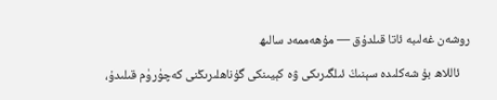روشەن غەلىبە ئاتا قىلدۇق — مۇھەممەد سالىھ

    ئاللاھ بۇ شەكلىدە سېنىڭ ئىلگىرىكى ۋە كېيىنكى گۇناھلىرىڭنى كەچۈرۈم قىلىدۇ،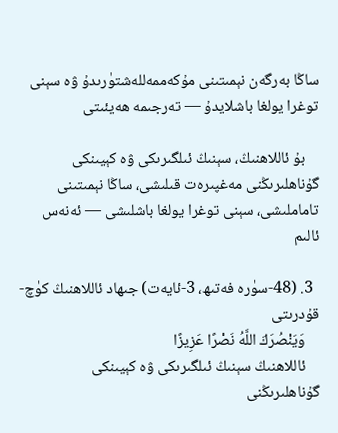ساڭا بەرگەن نېمىتىنى مۇكەممەللەشتۈرىدۇ ۋە سېنى توغرا يولغا باشلايدۇ — تەرجىمە ھەيئىتى

    بۇ ئاللاھنىڭ، سېنىڭ ئىلگىرىكى ۋە كېيىنكى گۇناھلىرىڭنى مەغپىرەت قىلىشى، ساڭا نېمىتىنى تاماملىشى، سېنى توغرا يولغا باشلىشى — ئەنەس ئالىم

  3. (48-سۈرە فەتىھ، 3-ئايەت) جىھاد ئاللاھنىڭ كۈچ-قۇدرىتى
    وَيَنْصُرَكَ اللَّهُ نَصْرًا عَزِيزًا
    ئاللاھنىڭ سېنىڭ ئىلگىرىكى ۋە كېيىنكى گۇناھلىرىڭنى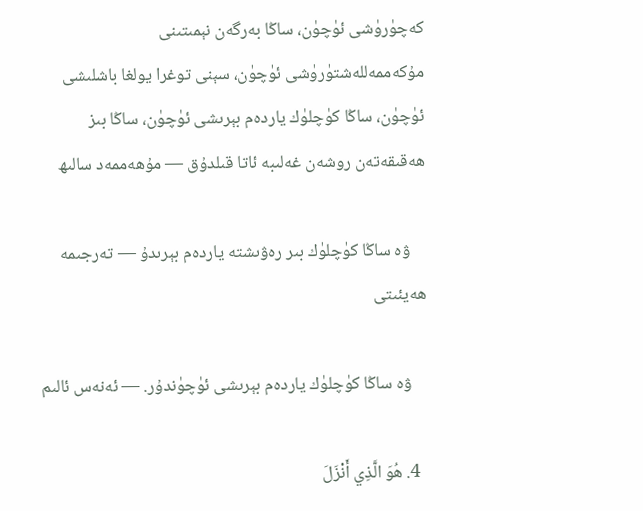كەچۈرۈشى ئۈچۈن، ساڭا بەرگەن نېمىتىنى مۇكەممەللەشتۈرۈشى ئۈچۈن، سېنى توغرا يولغا باشلىشى ئۈچۈن، ساڭا كۈچلۈك ياردەم بېرىشى ئۈچۈن، ساڭا بىز ھەقىقەتەن روشەن غەلىبە ئاتا قىلدۇق — مۇھەممەد سالىھ

    ۋە ساڭا كۈچلۈك بىر رەۋىشتە ياردەم بېرىدۇ — تەرجىمە ھەيئىتى

    ۋە ساڭا كۈچلۈك ياردەم بېرىشى ئۈچۈندۇر. — ئەنەس ئالىم

  4. هُوَ الَّذِي أَنْزَلَ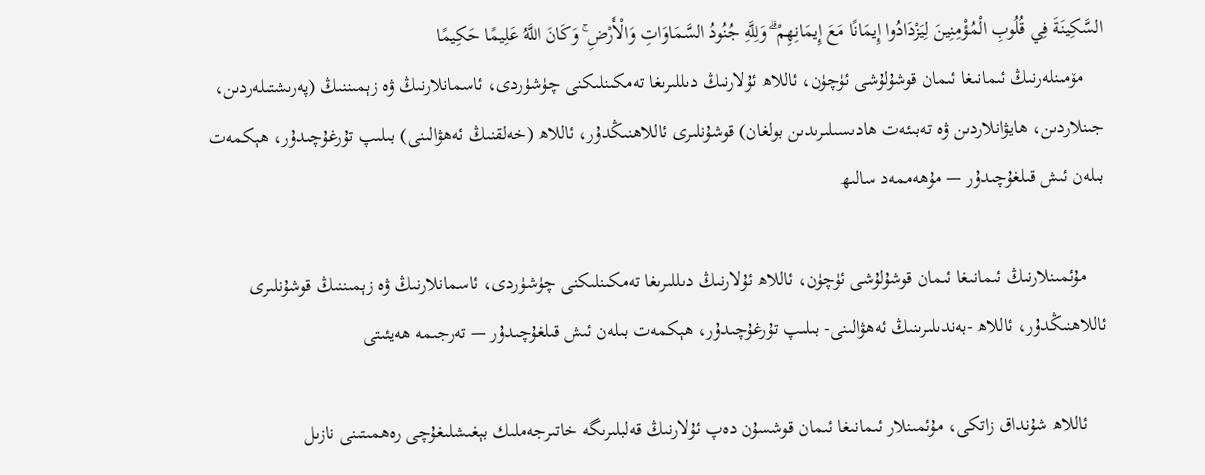السَّكِينَةَ فِي قُلُوبِ الْمُؤْمِنِينَ لِيَزْدَادُوا إِيمَانًا مَعَ إِيمَانِهِمْ ۗ وَلِلَّهِ جُنُودُ السَّمَاوَاتِ وَالْأَرْضِ ۚ وَكَانَ اللَّهُ عَلِيمًا حَكِيمًا
    مۆمىنلەرنىڭ ئىمانىغا ئىمان قوشۇلۇشى ئۈچۈن، ئاللاھ ئۇلارنىڭ دىللىرىغا تەمكىنلىكنى چۈشۈردى، ئاسمانلارنىڭ ۋە زېمىننىڭ (پەرىشتىلەردىن، جىنلاردىن، ھايۋانلاردىن ۋە تەبىئەت ھادىسىلىرىدىن بولغان) قوشۇنلىرى ئاللاھنىڭدۇر، ئاللاھ (خەلقنىڭ ئەھۋالىنى) بىلىپ تۇرغۇچىدۇر، ھېكمەت بىلەن ئىش قىلغۇچىدۇر — مۇھەممەد سالىھ

    مۇئمىنلارنىڭ ئىمانىغا ئىمان قوشۇلۇشى ئۈچۈن، ئاللاھ ئۇلارنىڭ دىللىرىغا تەمكىنلىكنى چۈشۈردى، ئاسمانلارنىڭ ۋە زېمىننىڭ قوشۇنلىرى ئاللاھنىڭدۇر، ئاللاھ -بەندىلىرىنىڭ ئەھۋالىنى- بىلىپ تۇرغۇچىدۇر، ھېكمەت بىلەن ئىش قىلغۇچىدۇر — تەرجىمە ھەيئىتى

    ئاللاھ شۇنداق زاتكى، مۇئمىنلار ئىمانىغا ئىمان قوشسۇن دەپ ئۇلارنىڭ قەلبلىرىگە خاتىرجەملىك بېغىشلىغۇچى رەھمىتىنى نازىل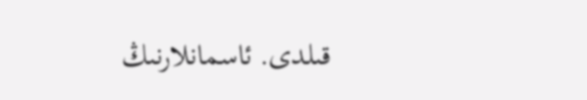قىلدى. ئاسمانلارنىڭ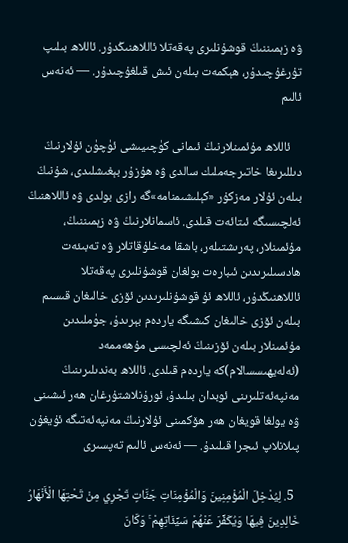ۋە زېمىننىڭ قوشۇنلىرى پەقەتلا ئاللاھنىڭدۇر. ئاللاھ بىلىپ تۇرغۇچىدۇر، ھېكمەت بىلەن ئىش قىلغۇچىدۇر. — ئەنەس ئالىم

    ئاللاھ مۇئمىنلارنىڭ ئىمانى كۈچىيىشى ئۈچۈن ئۇلارنىڭ دىللىرىغا خاتىرجەملىك سالدى ۋە ھۇزۇر بېغىشلىدى، شۇنىڭ بىلەن ئۇلار مەزكۇر «كېلىشىمنامە»گە رازى بولدى ۋە ئاللاھنىڭ ئەلچىسىگە ئىتائەت قىلدى. ئاسمانلارنىڭ ۋە زېمىننىڭ، مۇئمىنلار، پەرىشتىلەر، باشقا مەخلۇقاتلار ۋە تەبىئەت ھادسىلىرىدىن ئىبارەت بولغان قوشۇنلىرى پەقەتلا ئاللاھنىڭدۇر، ئاللاھ ئۇ قوشۇنلىرىدىن ئۆزى خالىغان قىسىم بىلەن ئۆزى خالىغان كىشىگە ياردەم بېرىدۇ، جۈملىدىن مۇئمىنلار بىلەن ئۆزىنىڭ ئەلچىسى مۇھەممەد (ئەلەيھىسسالام)كە ياردەم قىلدى. ئاللاھ بەندىلىرىنىڭ مەنپەئەتلىرىنى ئوبدان بىلىدۇ، ئورۇنلاشتۇرغان ھەر ئىشىنى ۋە يولغا قويغان ھەر ھۆكمىنى ئۇلارنىڭ مەنپەئەتىگە ئۇيغۇن پىلانلاپ ئىجرا قىلىدۇ. — ئەنەس ئالىم تەپسىرى

  5. لِيُدْخِلَ الْمُؤْمِنِينَ وَالْمُؤْمِنَاتِ جَنَّاتٍ تَجْرِي مِنْ تَحْتِهَا الْأَنْهَارُ خَالِدِينَ فِيهَا وَيُكَفِّرَ عَنْهُمْ سَيِّئَاتِهِمْ ۚ وَكَانَ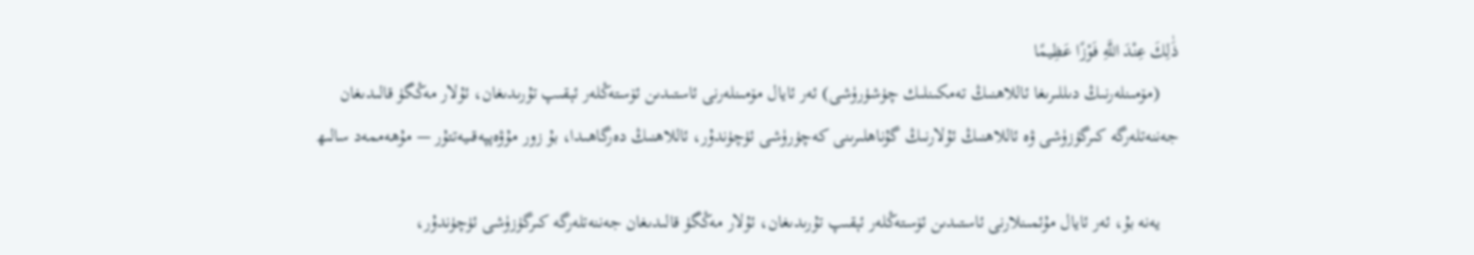ذَٰلِكَ عِنْدَ اللَّهِ فَوْزًا عَظِيمًا
    (مۆمىنلەرنىڭ دىللىرىغا ئاللاھنىڭ تەمكىنلىك چۈشۈرۈشى) ئەر ئايال مۆمىنلەرنى ئاستىدىن ئۆستەڭلەر ئېقىپ تۇرىدىغان، ئۇلار مەڭگۈ قالىدىغان جەننەتلەرگە كىرگۈزۈشى ۋە ئاللاھنىڭ ئۇلارنىڭ گۇناھلىرىنى كەچۈرۈشى ئۈچۈندۇر، ئاللاھنىڭ دەرگاھىدا، بۇ زور مۇۋەپپەقىيەتتۇر — مۇھەممەد سالىھ

    يەنە بۇ، ئەر ئايال مۇئمىنلارنى ئاستىدىن ئۆستەڭلەر ئېقىپ تۇرىدىغان، ئۇلار مەڭگۈ قالىدىغان جەننەتلەرگە كىرگۈزۈشى ئۈچۈندۇر،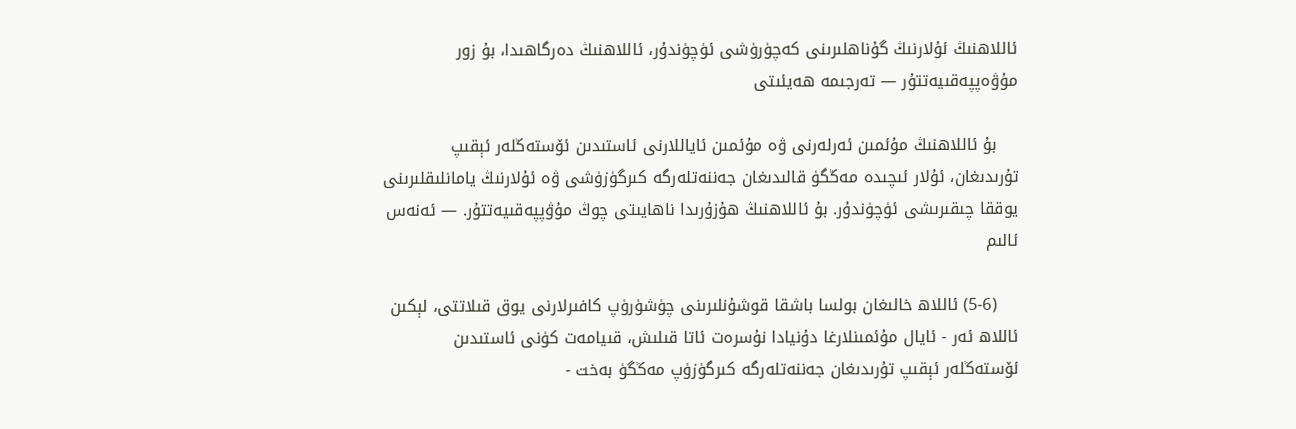ئاللاھنىڭ ئۇلارنىڭ گۇناھلىرىنى كەچۈرۈشى ئۈچۈندۇر، ئاللاھنىڭ دەرگاھىدا، بۇ زور مۇۋەپپەقىيەتتۇر — تەرجىمە ھەيئىتى

    بۇ ئاللاھنىڭ مۇئمىن ئەرلەرنى ۋە مۇئمىن ئاياللارنى ئاستىدىن ئۆستەڭلەر ئېقىپ تۇرىدىغان، ئۇلار ئىچىدە مەڭگۈ قالىدىغان جەننەتلەرگە كىرگۈزۈشى ۋە ئۇلارنىڭ يامانلىقلىرىنى يوققا چىقىرىشى ئۈچۈندۇر. بۇ ئاللاھنىڭ ھۇزۇرىدا ناھايىتى چوڭ مۇۋپپەقىيەتتۇر. — ئەنەس ئالىم

    (5-6) ئاللاھ خالىغان بولسا باشقا قوشۇنلىرىنى چۈشۈرۈپ كافىرلارنى يوق قىلاتتى، لېكىن ئاللاھ ئەر - ئايال مۇئمىنلارغا دۇنيادا نۇسرەت ئاتا قىلىش، قىيامەت كۈنى ئاستىدىن ئۆستەڭلەر ئېقىپ تۇرىدىغان جەننەتلەرگە كىرگۈزۈپ مەڭگۈ بەخت -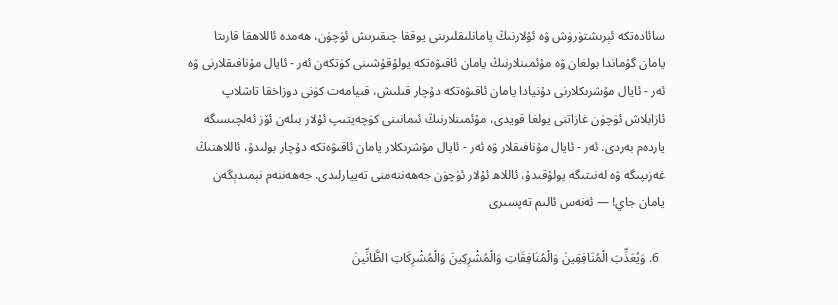سائادەتكە ئېرىشتۈرۈش ۋە ئۇلارنىڭ يامانلىقلىرىنى يوققا چىقىرىش ئۈچۈن، ھەمدە ئاللاھقا قارىتا يامان گۇماندا بولغان ۋە مۇئمىنلارنىڭ يامان ئاقىۋەتكە يولۇقۇشىنى كۈتكەن ئەر - ئايال مۇنافىقلارنى ۋە ئەر - ئايال مۇشرىكلارنى دۇنيادا يامان ئاقىۋەتكە دۇچار قىلىش، قىيامەت كۈنى دوزاخقا تاشلاپ ئازابلاش ئۈچۈن غازاتنى يولغا قويدى، مۇئمىنلارنىڭ ئىمانىنى كۈچەيتىپ ئۇلار بىلەن ئۆز ئەلچىسىگە ياردەم بەردى. ئەر - ئايال مۇنافىقلار ۋە ئەر - ئايال مۇشرىكلار يامان ئاقىۋەتكە دۇچار بولىدۇ، ئاللاھنىڭ غەزىپىگە ۋە لەنىتىگە يولۇقىدۇ، ئاللاھ ئۇلار ئۈچۈن جەھەننەمنى تەييارلىدى. جەھەننەم نېمىدېگەن يامان جاي! — ئەنەس ئالىم تەپسىرى

  6. وَيُعَذِّبَ الْمُنَافِقِينَ وَالْمُنَافِقَاتِ وَالْمُشْرِكِينَ وَالْمُشْرِكَاتِ الظَّانِّينَ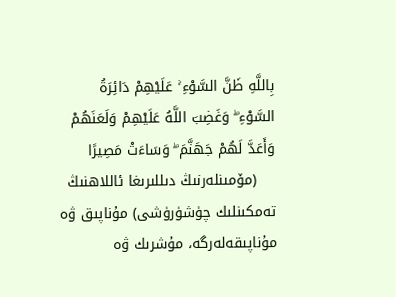بِاللَّهِ ظَنَّ السَّوْءِ ۚ عَلَيْهِمْ دَائِرَةُ السَّوْءِ ۖ وَغَضِبَ اللَّهُ عَلَيْهِمْ وَلَعَنَهُمْ وَأَعَدَّ لَهُمْ جَهَنَّمَ ۖ وَسَاءَتْ مَصِيرًا
    (مۆمىنلەرنىڭ دىللىرىغا ئاللاھنىڭ تەمكىنلىك چۈشۈرۈشى) مۇناپىق ۋە مۇناپىقەلەرگە، مۇشرىك ۋە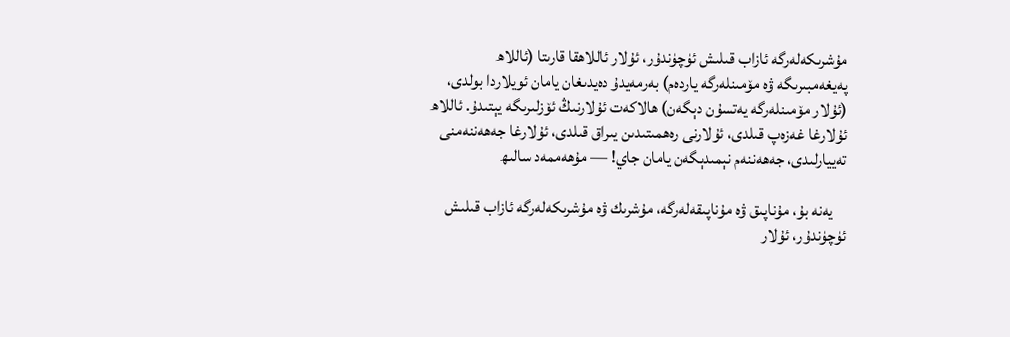مۇشرىكەلەرگە ئازاب قىلىش ئۈچۈندۇر، ئۇلار ئاللاھقا قارىتا (ئاللاھ پەيغەمبىرىگە ۋە مۆمىنلەرگە ياردەم) بەرمەيدۇ دەيدىغان يامان ئويلاردا بولدى، (ئۇلار مۆمىنلەرگە يەتسۇن دېگەن) ھالاكەت ئۇلارنىڭ ئۆزلىرىگە يېتىدۇ. ئاللاھ ئۇلارغا غەزەپ قىلدى، ئۇلارنى رەھمىتىدىن يىراق قىلدى، ئۇلارغا جەھەننەمنى تەييارلىدى، جەھەننەم نېمىدېگەن يامان جاي! — مۇھەممەد سالىھ

    يەنە بۇ، مۇناپىق ۋە مۇناپىقەلەرگە، مۇشرىك ۋە مۇشرىكەلەرگە ئازاب قىلىش ئۈچۈندۇر، ئۇلار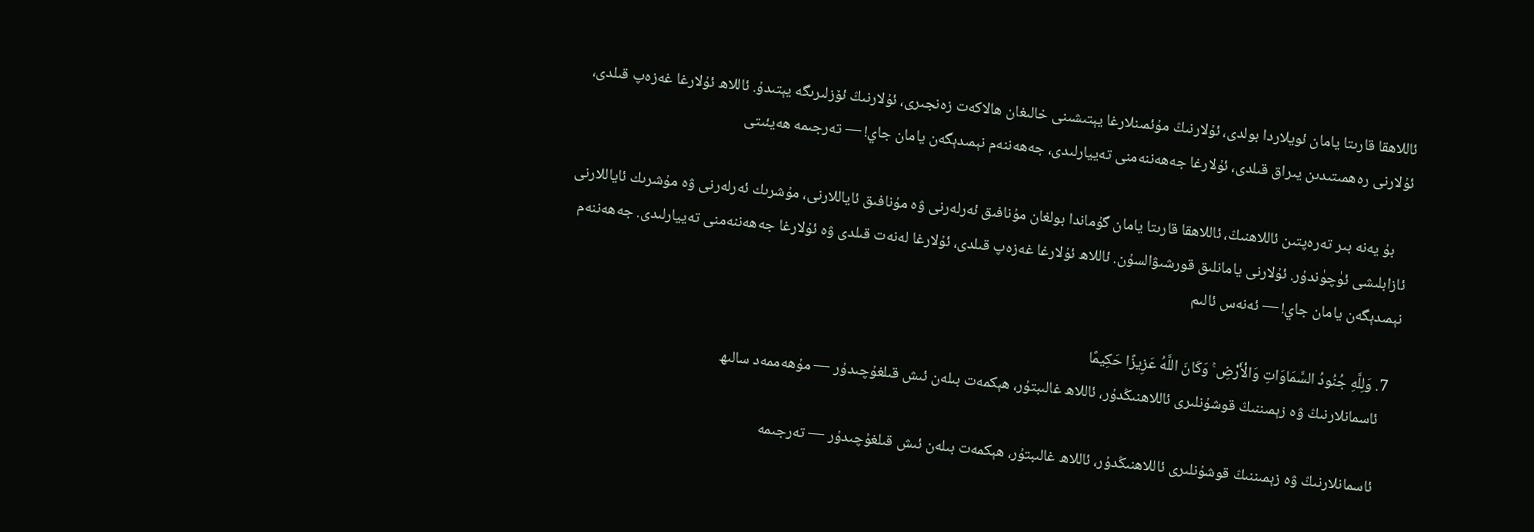ئاللاھقا قارىتا يامان ئويلاردا بولدى، ئۇلارنىڭ مۇئمىنلارغا يېتىشىنى خالىغان ھالاكەت زەنجىرى، ئۇلارنىڭ ئۆزلىرىگە يېتىدۇ. ئاللاھ ئۇلارغا غەزەپ قىلدى، ئۇلارنى رەھمىتىدىن يىراق قىلدى، ئۇلارغا جەھەننەمنى تەييارلىدى، جەھەننەم نېمىدېگەن يامان جاي! — تەرجىمە ھەيئىتى

    بۇ يەنە بىر تەرەپتىن ئاللاھنىڭ، ئاللاھقا قارىتا يامان گۇماندا بولغان مۇنافىق ئەرلەرنى ۋە مۇنافىق ئاياللارنى، مۇشرىك ئەرلەرنى ۋە مۇشرىك ئاياللارنى ئازابلىشى ئۈچۈندۇر. ئۇلارنى يامانلىق قورشىۋالسۇن. ئاللاھ ئۇلارغا غەزەپ قىلدى، ئۇلارغا لەنەت قىلدى ۋە ئۇلارغا جەھەننەمنى تەييارلىدى. جەھەننەم نېمىدېگەن يامان جاي! — ئەنەس ئالىم

  7. وَلِلَّهِ جُنُودُ السَّمَاوَاتِ وَالْأَرْضِ ۚ وَكَانَ اللَّهُ عَزِيزًا حَكِيمًا
    ئاسمانلارنىڭ ۋە زېمىننىڭ قوشۇنلىرى ئاللاھنىڭدۇر، ئاللاھ غالىبتۇر، ھېكمەت بىلەن ئىش قىلغۇچىدۇر — مۇھەممەد سالىھ

    ئاسمانلارنىڭ ۋە زېمىننىڭ قوشۇنلىرى ئاللاھنىڭدۇر، ئاللاھ غالىبتۇر، ھېكمەت بىلەن ئىش قىلغۇچىدۇر — تەرجىمە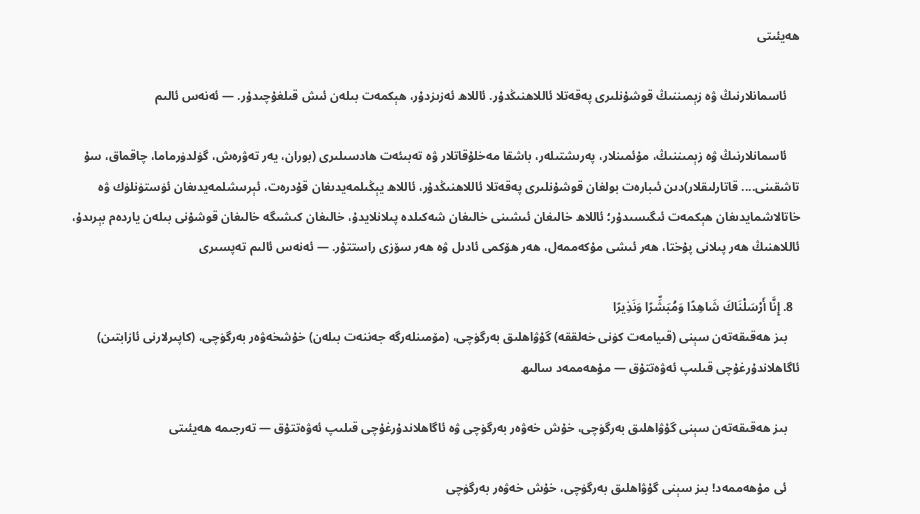ھەيئىتى

    ئاسمانلارنىڭ ۋە زېمىننىڭ قوشۇنلىرى پەقەتلا ئاللاھنىڭدۇر. ئاللاھ ئەزىزدۇر، ھېكمەت بىلەن ئىش قىلغۇچىدۇر. — ئەنەس ئالىم

    ئاسمانلارنىڭ ۋە زېمىننىڭ، مۇئمىنلار، پەرىشتىلەر، باشقا مەخلۇقاتلار ۋە تەبىئەت ھادسىلىرى (بوران، يەر تەۋرەش، گۈلدۈرماما، چاقماق، سۇ تاشقىنى.... قاتارلىقلار)دىن ئىبارەت بولغان قوشۇنلىرى پەقەتلا ئاللاھنىڭدۇر، ئاللاھ يېڭىلمەيدىغان قۇدرەت، ئېرىىشلمەيدىغان ئۈستۈنلۈك ۋە خاتالاشمايدىغان ھېكمەت ئىگىسىدۇر؛ ئاللاھ خالىغان ئىشىنى خالىغان شەكىلدە پىلانلايدۇ، خالىغان كىشىگە خالىغان قوشۇنى بىلەن ياردەم بېرىدۇ، ئاللاھنىڭ ھەر پىلانى پۇختا، ھەر ئىشى مۇكەممەل، ھەر ھۆكمى ئادىل ۋە ھەر سۆزى راستتۇر. — ئەنەس ئالىم تەپسىرى

  8. إِنَّا أَرْسَلْنَاكَ شَاهِدًا وَمُبَشِّرًا وَنَذِيرًا
    بىز ھەقىقەتەن سېنى (قىيامەت كۈنى خەلققە) گۇۋاھلىق بەرگۈچى، (مۆمىنلەرگە جەننەت بىلەن) خۇشخەۋەر بەرگۈچى، (كاپىرلارنى ئازابتىن) ئاگاھلاندۇرغۇچى قىلىپ ئەۋەتتۇق — مۇھەممەد سالىھ

    بىز ھەقىقەتەن سېنى گۇۋاھلىق بەرگۈچى، خۇش خەۋەر بەرگۈچى ۋە ئاگاھلاندۇرغۇچى قىلىپ ئەۋەتتۇق — تەرجىمە ھەيئىتى

    ئى مۇھەممەد! بىز سېنى گۇۋاھلىق بەرگۈچى، خۇش خەۋەر بەرگۈچى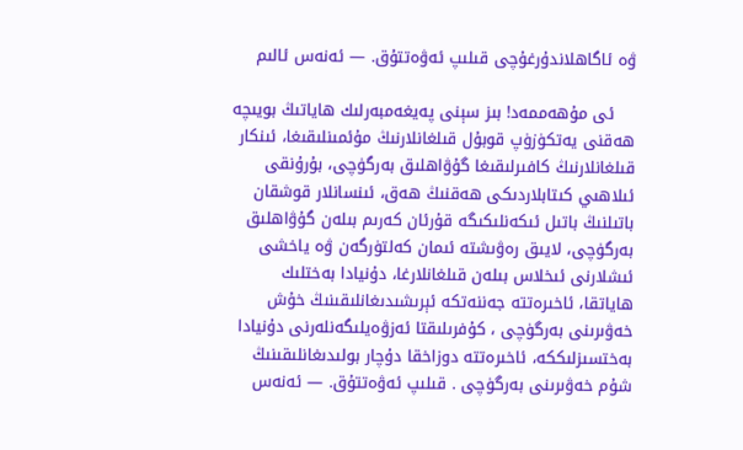ۋە ئاگاھلاندۇرغۇچى قىلىپ ئەۋەتتۇق. — ئەنەس ئالىم

    ئى مۇھەممەد! بىز سېنى پەيغەمبەرلىك ھاياتىڭ بويىچە ھەقنى يەتكۈزۈپ قوبۇل قىلغانلارنىڭ مۇئمىنلىقىغا، ئىنكار قىلغانلارنىڭ كافىرلىقىغا گۇۋاھلىق بەرگۈچى، بۇرۇنقى ئىلاھىي كىتابلاردىكى ھەقنىڭ ھەق، ئىنسانلار قوشقان باتىلنىڭ باتىل ئىكەنلىكىگە قۇرئان كەرىم بىلەن گۇۋاھلىق بەرگۈچى، لايىق رەۋىشتە ئىمان كەلتۈرگەن ۋە ياخشى ئىشلارنى ئىخلاس بىلەن قىلغانلارغا، دۇنيادا بەختلىك ھاياتقا، ئاخىرەتتە جەننەتكە ئېرىشىدىغانلىقىنىڭ خۇش خەۋىرىنى بەرگۈچى ، كۇفرىلىقتا ئەزۋەيلىگەنلەرنى دۇنيادا بەختسىزلىككە، ئاخىرەتتە دوزاخقا دۇچار بولىدىغانلىقىنىڭ شۇم خەۋىرىنى بەرگۈچى . قىلىپ ئەۋەتتۇق. — ئەنەس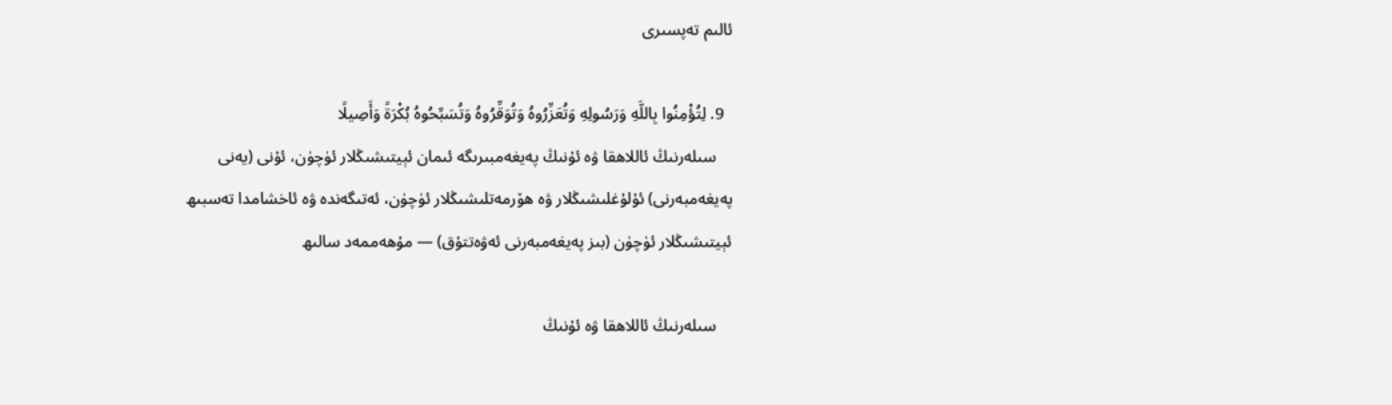ئالىم تەپسىرى

  9. لِتُؤْمِنُوا بِاللَّهِ وَرَسُولِهِ وَتُعَزِّرُوهُ وَتُوَقِّرُوهُ وَتُسَبِّحُوهُ بُكْرَةً وَأَصِيلًا
    سىلەرنىڭ ئاللاھقا ۋە ئۇنىڭ پەيغەمبىرىگە ئىمان ئېيتىشىڭلار ئۈچۈن، ئۇنى (يەنى پەيغەمبەرنى) ئۇلۇغلىشىڭلار ۋە ھۆرمەتلىشىڭلار ئۈچۈن، ئەتىگەندە ۋە ئاخشامدا تەسبىھ ئېيتىشىڭلار ئۈچۈن (بىز پەيغەمبەرنى ئەۋەتتۇق) — مۇھەممەد سالىھ

    سىلەرنىڭ ئاللاھقا ۋە ئۇنىڭ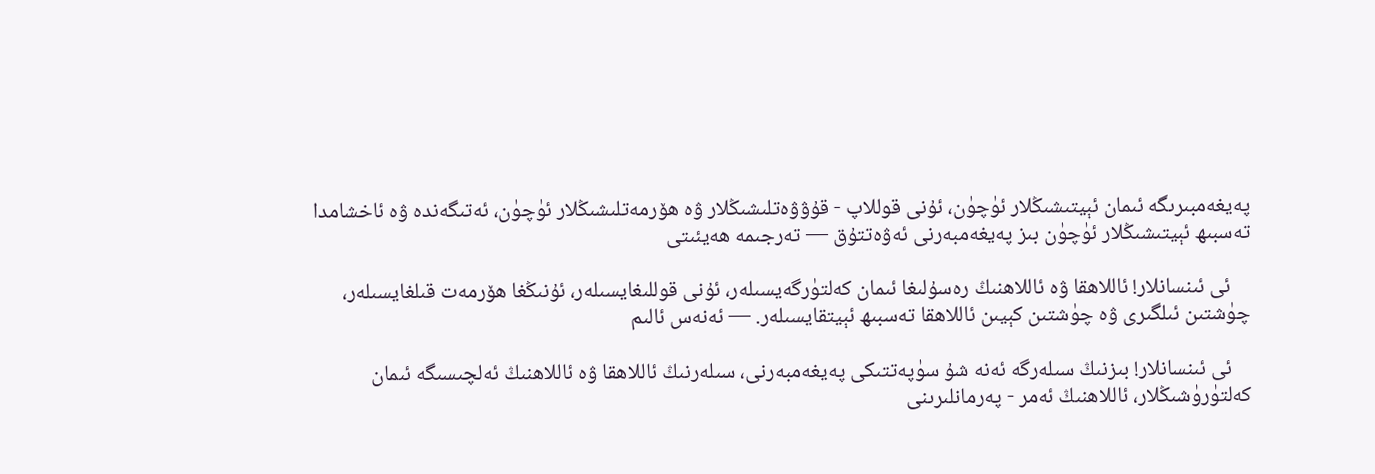پەيغەمبىرىگە ئىمان ئېيتىشىڭلار ئۈچۈن، ئۇنى قوللاپ - قۇۋۋەتلىشىڭلار ۋە ھۆرمەتلىشىڭلار ئۈچۈن، ئەتىگەندە ۋە ئاخشامدا تەسبىھ ئېيتىشىڭلار ئۈچۈن بىز پەيغەمبەرنى ئەۋەتتۇق — تەرجىمە ھەيئىتى

    ئى ئىنسانلار! ئاللاھقا ۋە ئاللاھنىڭ رەسۇلىغا ئىمان كەلتۈرگەيسىلەر، ئۇنى قوللىغايسىلەر، ئۇنىڭغا ھۆرمەت قىلغايسىلەر، چۈشتىن ئىلگىرى ۋە چۈشتىن كېيىن ئاللاھقا تەسبىھ ئېيتقايسىلەر. — ئەنەس ئالىم

    ئى ئىنسانلار! بىزنىڭ سىلەرگە ئەنە شۇ سۈپەتتىكى پەيغەمبەرنى، سىلەرنىڭ ئاللاھقا ۋە ئاللاھنىڭ ئەلچىسىگە ئىمان كەلتۈرۈشىڭلار، ئاللاھنىڭ ئەمر - پەرمانلىرىنى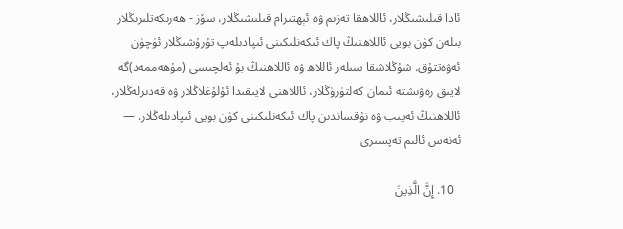ئادا قىلىشىڭلار، ئاللاھقا تەزىم ۋە ئېھتىرام قىلىشىڭلار، سۆز - ھەرىكەتلىرىڭلار بىلەن كۈن بويى ئاللاھنىڭ پاك ئىكەنلىكىنى ئىپادىلەپ تۇرۇشىڭلار ئۈچۈن ئەۋەتتۇق. شۇڭلاشقا سىلەر ئاللاھ ۋە ئاللاھنىڭ بۇ ئەلچىسى (مۇھەممەد)گە لايىق رەۋىشتە ئىمان كەلتۈرۈڭلار، ئاللاھنى لايىقىدا ئۇلۇغلاڭلار ۋە قەدىرلەڭلار، ئاللاھنىڭ ئەيىب ۋە نۇقساندىن پاك ئىكەنلىكىنى كۈن بويى ئىپادىلەڭلار. — ئەنەس ئالىم تەپسىرى

  10. إِنَّ الَّذِينَ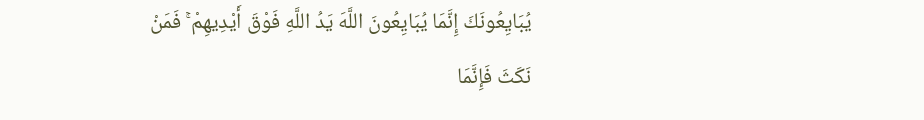يُبَايِعُونَكَ إِنَّمَا يُبَايِعُونَ اللَّهَ يَدُ اللَّهِ فَوْقَ أَيْدِيهِمْ ۚ فَمَنْ نَكَثَ فَإِنَّمَا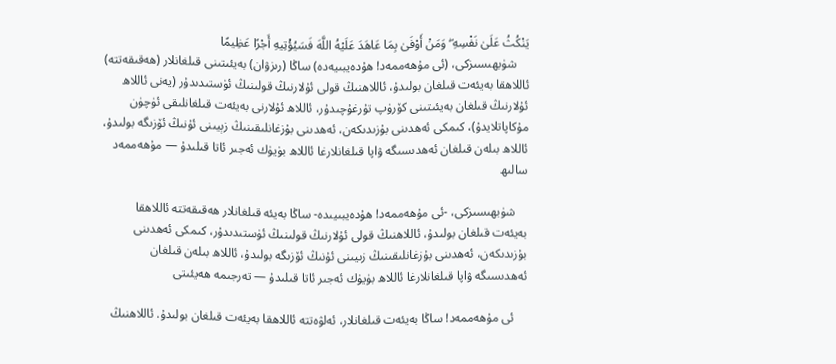يَنْكُثُ عَلَىٰ نَفْسِهِ ۖ وَمَنْ أَوْفَىٰ بِمَا عَاهَدَ عَلَيْهُ اللَّهَ فَسَيُؤْتِيهِ أَجْرًا عَظِيمًا
    شۈبھىسىزكى، (ئى مۇھەممەد! ھۇدەيبىيەدە) ساڭا (رىزۋان) بەيئىتىنى قىلغانلار (ھەقىقەتتە) ئاللاھقا بەيئەت قىلغان بولىدۇ، ئاللاھنىڭ قولى ئۇلارنىڭ قولىنىڭ ئۈستىدىدۇر (يەنى ئاللاھ ئۇلارنىڭ قىلغان بەيئىتىنى كۆرۈپ تۇرغۇچىدۇر، ئاللاھ ئۇلارنى بەيئەت قىلغانلىقى ئۈچۈن مۇكاپاتلايدۇ)، كىمكى ئەھدىنى بۇزىدىكەن، ئەھدىنى بۇزغانلىقىنىڭ زېيىنى ئۇنىڭ ئۆزىگە بولىدۇ، ئاللاھ بىلەن قىلغان ئەھدىسىگە ۋاپا قىلغانلارغا ئاللاھ بۈيۈك ئەجىر ئاتا قىلىدۇ — مۇھەممەد سالىھ

    شۈبھىسىزكى، -ئى مۇھەممەد! ھۇدەيبىيىدە- ساڭا بەيئە قىلغانلار ھەقىقەتتە ئاللاھقا بەيئەت قىلغان بولىدۇ، ئاللاھنىڭ قولى ئۇلارنىڭ قولىنىڭ ئۈستىدىدۇر، كىمكى ئەھدىنى بۇزىدىكەن، ئەھدىنى بۇزغانلىقىنىڭ زىيىنى ئۇنىڭ ئۆزىگە بولىدۇ، ئاللاھ بىلەن قىلغان ئەھدىسىگە ۋاپا قىلغانلارغا ئاللاھ بۈيۈك ئەجىر ئاتا قىلىدۇ — تەرجىمە ھەيئىتى

    ئى مۇھەممەد! ساڭا بەيئەت قىلغانلار، ئەلۋەتتە ئاللاھقا بەيئەت قىلغان بولىدۇ. ئاللاھنىڭ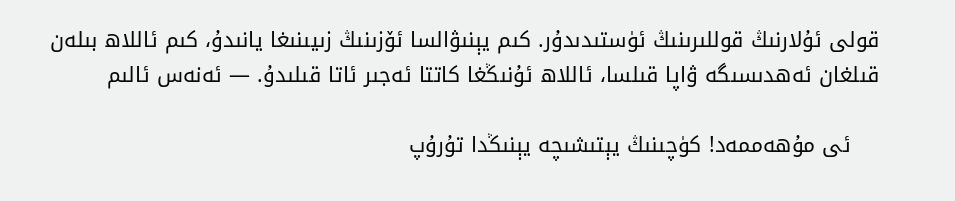قولى ئۇلارنىڭ قوللىرىنىڭ ئۈستىدىدۇر. كىم يېنىۋالسا ئۆزىنىڭ زىيىنىغا يانىدۇ، كىم ئاللاھ بىلەن قىلغان ئەھدىسىگە ۋاپا قىلسا، ئاللاھ ئۇنىڭغا كاتتا ئەجىر ئاتا قىلىدۇ. — ئەنەس ئالىم

    ئى مۇھەممەد! كۈچىنىڭ يېتىشىچە يېنىڭدا تۇرۇپ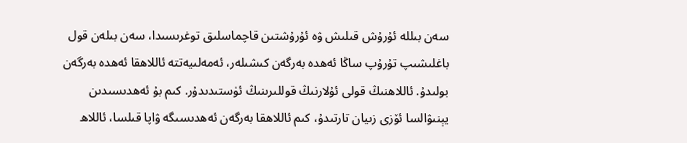سەن بىللە ئۇرۇش قىلىش ۋە ئۇرۇشتىن قاچماسلىق توغرىسىدا، سەن بىلەن قول باغلىشىپ تۇرۇپ ساڭا ئەھدە بەرگەن كىشىلەر، ئەمەلىيەتتە ئاللاھقا ئەھدە بەرگەن بولىدۇ. ئاللاھنىڭ قولى ئۇلارنىڭ قوللىرىنىڭ ئۈستىدىدۇر. كىم بۇ ئەھدىسىدىن يېنىۋالسا ئۆزى زىيان تارتىدۇ، كىم ئاللاھقا بەرگەن ئەھدىسىگە ۋاپا قىلسا، ئاللاھ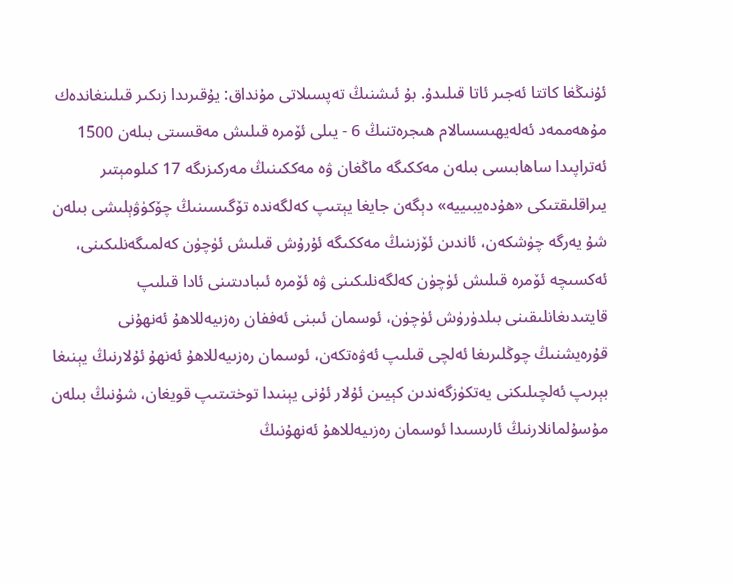ئۇنىڭغا كاتتا ئەجىر ئاتا قىلىدۇ. بۇ ئىشنىڭ تەپسىلاتى مۇنداق: يۇقىرىدا زىكىر قىلىنغاندەك مۇھەممەد ئەلەيھىسسالام ھىجرەتنىڭ 6 - يىلى ئۆمرە قىلىش مەقسىتى بىلەن 1500 ئەتراپىدا ساھابىسى بىلەن مەككىگە ماڭغان ۋە مەككىنىڭ مەركىزىگە 17 كىلومېتىر يىراقلىقتىكى «ھۇدەيبىييە» دېگەن جايغا يېتىپ كەلگەندە تۆگىسىنىڭ چۆكۈۋېلىشى بىلەن شۇ يەرگە چۈشكەن، ئاندىن ئۆزىنىڭ مەككىگە ئۇرۇش قىلىش ئۈچۈن كەلمىگەنلىكىنى، ئەكسىچە ئۆمرە قىلىش ئۈچۈن كەلگەنلىكىنى ۋە ئۆمرە ئىبادىتىنى ئادا قىلىپ قايتىدىغانلىقىنى بىلدۈرۈش ئۈچۈن، ئوسمان ئىبنى ئەففان رەزىيەللاھۇ ئەنھۇنى قۇرەيشنىڭ چوڭلىرىغا ئەلچى قىلىپ ئەۋەتكەن، ئوسمان رەزىيەللاھۇ ئەنھۇ ئۇلارنىڭ يېنىغا بېرىپ ئەلچىلىكنى يەتكۈزگەندىن كېيىن ئۇلار ئۇنى يېنىدا توختىتىپ قويغان، شۇنىڭ بىلەن مۇسۇلمانلارنىڭ ئارىسىدا ئوسمان رەزىيەللاھۇ ئەنھۇنىڭ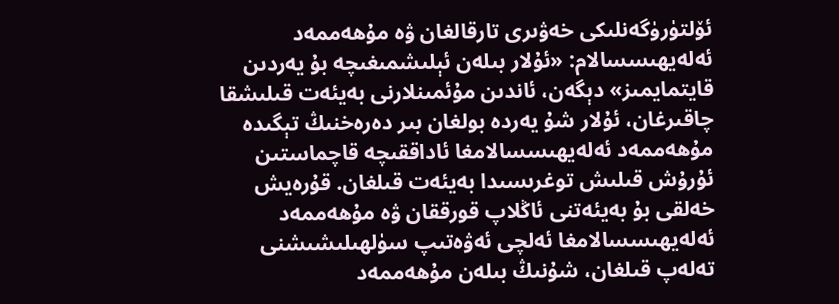ئۆلتۈرۈگەنلىكى خەۋىرى تارقالغان ۋە مۇھەممەد ئەلەيھىسسالام: «ئۇلار بىلەن ئېلىشمىغىچە بۇ يەردىن قايتمايمىز» دېگەن، ئاندىن مۇئمىنلارنى بەيئەت قىلىشقا چاقىرغان، ئۇلار شۇ يەردە بولغان بىر دەرەخنىڭ تېگىدە مۇھەممەد ئەلەيھىسسالامغا ئاداققىچە قاچماستىن ئۇرۇش قىلىش توغرىسىدا بەيئەت قىلغان. قۇرەيش خەلقى بۇ بەيئەتنى ئاڭلاپ قورققان ۋە مۇھەممەد ئەلەيھىسسالامغا ئەلچى ئەۋەتىپ سۈلھىلىشىشنى تەلەپ قىلغان، شۇنىڭ بىلەن مۇھەممەد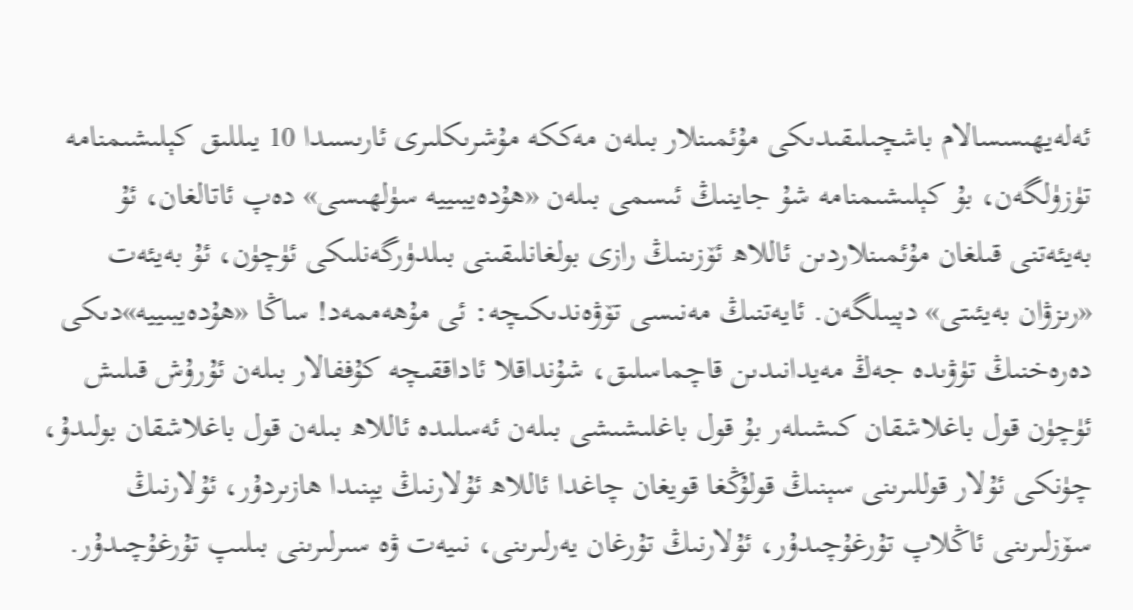ئەلەيھىسسالام باشچىلىقىدىكى مۇئمىنلار بىلەن مەككە مۇشرىكلىرى ئارىسىدا 10 يىللىق كېلىشىمنامە تۈزۈلگەن، بۇ كېلىشىمنامە شۇ جاينىڭ ئىسمى بىلەن «ھۇدەيبىييە سۈلھىسى» دەپ ئاتالغان، ئۇ بەيئەتنى قىلغان مۇئمىنلاردىن ئاللاھ ئۆزىنىڭ رازى بولغانلىقىنى بىلدۈرگەنلىكى ئۈچۈن، ئۇ بەيئەت «رىزۋان بەيئىتى» دېيىلگەن. ئايەتنىڭ مەنىسى تۆۋەندىكىچە: ئى مۇھەممەد! ساڭا «ھۇدەيبىييە»دىكى دەرەخنىڭ تۈۋىدە جەڭ مەيدانىدىن قاچماسلىق، شۇنداقلا ئاداققىچە كۇففالار بىلەن ئۇرۇش قىلىش ئۈچۈن قول باغلاشقان كىشىلەر بۇ قول باغلىشىشى بىلەن ئەسلىدە ئاللاھ بىلەن قول باغلاشقان بولىدۇ، چۈنكى ئۇلار قوللىرىنى سېنىڭ قولۇڭغا قويغان چاغدا ئاللاھ ئۇلارنىڭ يېنىدا ھازىردۇر، ئۇلارنىڭ سۆزلىرىنى ئاڭلاپ تۇرغۇچىدۇر، ئۇلارنىڭ تۇرغان يەرلىرىنى، نىيەت ۋە سىرلىرىنى بىلىپ تۇرغۇچىدۇر.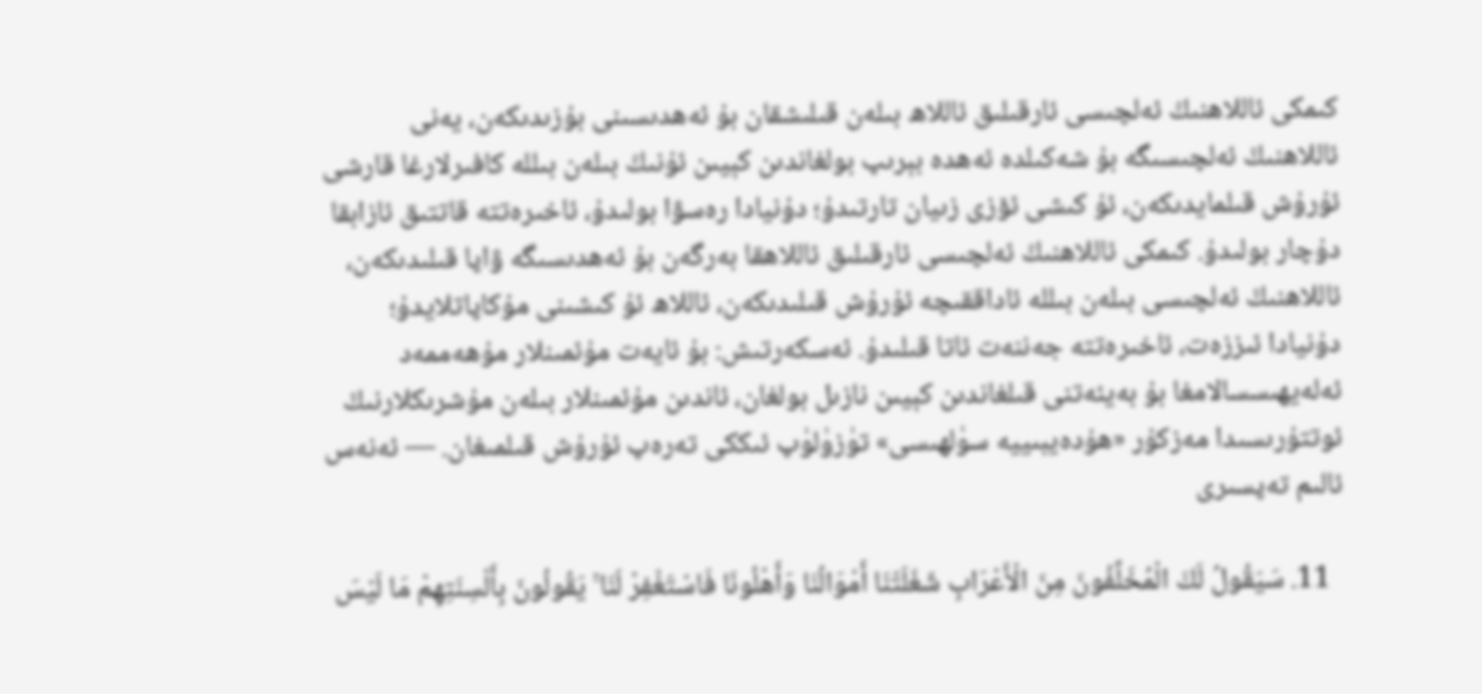كىمكى ئاللاھنىڭ ئەلچىسى ئارقىلىق ئاللاھ بىلەن قىلىشقان بۇ ئەھدىسىنى بۇزىدىكەن، يەنى ئاللاھنىڭ ئەلچىسىگە بۇ شەكىلدە ئەھدە بېرىپ بولغاندىن كېيىن ئۇنىڭ بىلەن بىللە كافىرلارغا قارشى ئۇرۇش قىلمايدىكەن، ئۇ كىشى ئۆزى زىيان تارتىدۇ؛ دۇنيادا رەسۋا بولىدۇ، ئاخىرەتتە قاتتىق ئازابقا دۇچار بولىدۇ. كىمكى ئاللاھنىڭ ئەلچىسى ئارقىلىق ئاللاھقا بەرگەن بۇ ئەھدىسىگە ۋاپا قىلىدىكەن، ئاللاھنىڭ ئەلچىسى بىلەن بىللە ئاداققىچە ئۇرۇش قىلىدىكەن، ئاللاھ ئۇ كىشىنى مۇكاپاتلايدۇ؛ دۇنيادا ئىززەت، ئاخىرەتتە جەننەت ئاتا قىلىدۇ. ئەسكەرتىش: بۇ ئايەت مۇئمىنلار مۇھەممەد ئەلەيھىسسالامغا بۇ بەيئەتنى قىلغاندىن كېيىن نازىل بولغان، ئاندىن مۇئمىنلار بىلەن مۇشرىكلارنىڭ ئوتتۇرىسىدا مەزكۇر «ھۇدەيبىييە سۈلھىسى» تۈزۈلۈپ ئىككى تەرەپ ئۇرۇش قىلمىغان. — ئەنەس ئالىم تەپسىرى

  11. سَيَقُولُ لَكَ الْمُخَلَّفُونَ مِنَ الْأَعْرَابِ شَغَلَتْنَا أَمْوَالُنَا وَأَهْلُونَا فَاسْتَغْفِرْ لَنَا ۚ يَقُولُونَ بِأَلْسِنَتِهِمْ مَا لَيْسَ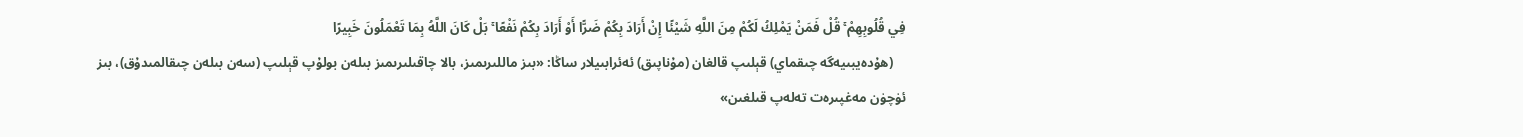فِي قُلُوبِهِمْ ۚ قُلْ فَمَنْ يَمْلِكُ لَكُمْ مِنَ اللَّهِ شَيْئًا إِنْ أَرَادَ بِكُمْ ضَرًّا أَوْ أَرَادَ بِكُمْ نَفْعًا ۚ بَلْ كَانَ اللَّهُ بِمَا تَعْمَلُونَ خَبِيرًا
    (ھۇدەيبىيەگە چىقماي) قېلىپ قالغان (مۇناپىق) ئەئرابىيلار ساڭا: «بىز ماللىرىمىز، بالا چاقىلىرىمىز بىلەن بولۇپ قېلىپ (سەن بىلەن چىقالمىدۇق)، بىز ئۈچۈن مەغپىرەت تەلەپ قىلغىن»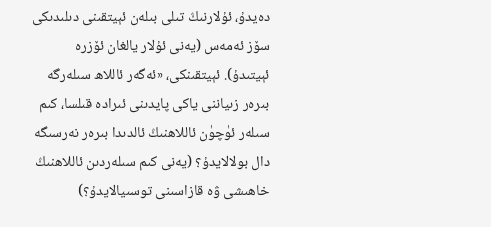دەيدۇ، ئۇلارنىڭ تىلى بىلەن ئېيتقىنى دىلىدىكى سۆز ئەمەس (يەنى ئۇلار يالغان ئۆزرە ئېيتىدۇ). ئېيتقىنكى، «ئەگەر ئاللاھ سىلەرگە بىرەر زىياننى ياكى پايدىنى ئىرادە قىلسا، كىم سىلەر ئۈچۈن ئاللاھنىڭ ئالدىدا بىرەر نەرسىگە دال بولالايدۇ؟ (يەنى كىم سىلەردىن ئاللاھنىڭ خاھىشى ۋە قازاسىنى توسىيالايدۇ؟)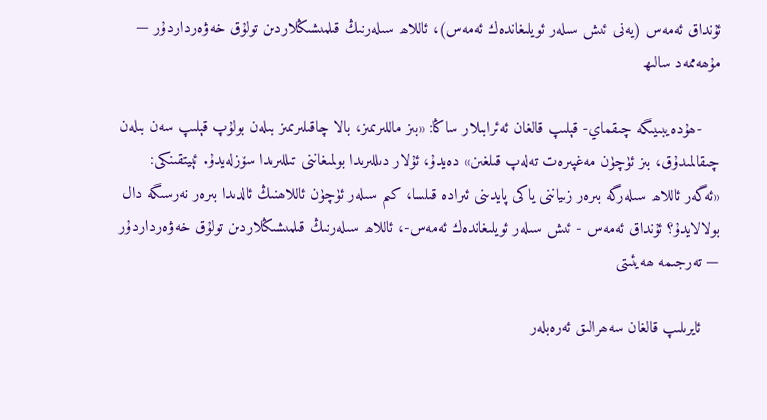ئۇنداق ئەمەس (يەنى ئىش سىلەر ئويلىغاندەك ئەمەس)، ئاللاھ سىلەرنىڭ قىلمىشىڭلاردىن تولۇق خەۋەرداردۇر — مۇھەممەد سالىھ

    -ھۇدەيبىيىگە چىقماي- قېلىپ قالغان ئەئرابىلار ساڭا: «بىز ماللىرىمىز، بالا چاقىلىرىمىز بىلەن بولۇپ قېلىپ سەن بىلەن چىقالمىدۇق، بىز ئۈچۈن مەغپىرەت تەلەپ قىلغىن» دەيدۇ، ئۇلار دىللىرىدا بولمىغاننى تىللىرىدا سۆزلەيدۇ. ئېيتقىنكى: «ئەگەر ئاللاھ سىلەرگە بىرەر زىياننى ياكى پايدىنى ئىرادە قىلسا، كىم سىلەر ئۈچۈن ئاللاھنىڭ ئالدىدا بىرەر نەرسىگە دال بولالايدۇ؟ ئۇنداق ئەمەس - ئىش سىلەر ئويلىغاندەك ئەمەس-، ئاللاھ سىلەرنىڭ قىلمىشىڭلاردىن تولۇق خەۋەرداردۇر — تەرجىمە ھەيئىتى

    ئايرىلىپ قالغان سەھرالىق ئەرەبلەر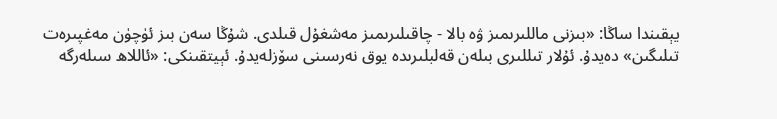يېقىندا ساڭا: «بىزنى ماللىرىمىز ۋە بالا - چاقىلىرىمىز مەشغۇل قىلدى. شۇڭا سەن بىز ئۈچۈن مەغپىرەت تىلىگىن» دەيدۇ. ئۇلار تىللىرى بىلەن قەلبلىرىدە يوق نەرسىنى سۆزلەيدۇ. ئېيتقىنكى: «ئاللاھ سىلەرگە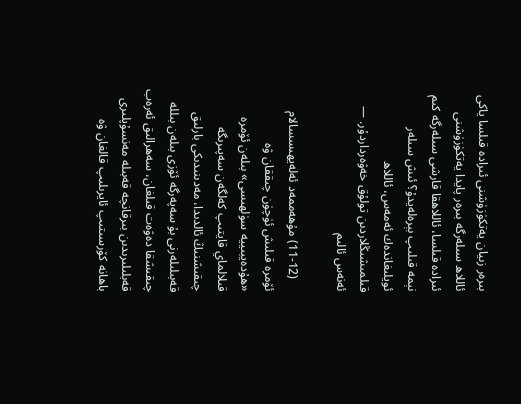بىرەر زىيان يەتكۈزۈشنى ئىرادە قىلسا ياكى ئاللاھ سىلەرگە بىرەر پايدا يەتكۈزۈشنى ئىرادە قىلسا، ئاللاھقا قارشى سىلەرگە كىم نېمە قىلىپ بېرەلەيدۇ؟ ئىش سىلەر ئويلىغاندەك ئەمەس، ئاللاھ قىلمىشىڭلاردىن تولۇق خەۋەرداردۇر. — ئەنەس ئالىم

    (11-12) مۇھەممەد ئەلەيھىسسالام ئۆمرە قىلىش ئۈچۈن چىققان ۋە «ھۇدەيبىييە سۈلھىسى» بىلەن ئۆمرە قىلالماي قايتىپ كەلگەن سەپىرىگە چىقىشنىڭ ئالدىدا، مەدىنىدىكى بارلىق قەبىلىلەرنى بۇ سەپەرگە ئۆزى بىلەن بىللە چىقىشقا دەۋەت قىلغان، سەھرالىق ئەرەب قەبلىلىرىدىن بىرقانچە قەبىلە مەنسۇپلىرى باھانە كۆرسىتىپ ئايرىلىپ قالغان ۋە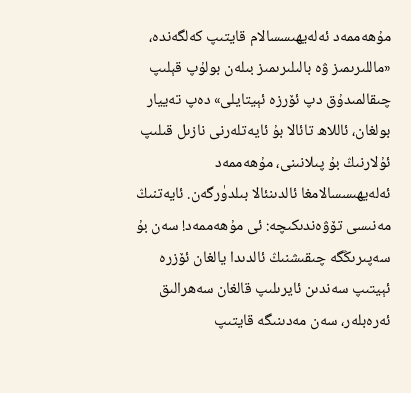مۇھەممەد ئەلەيھىسسالام قايتىپ كەلگەندە، «ماللىرىمىز ۋە بالىلىرىمىز بىلەن بولۇپ قېلىپ چىقالمىدۇق دپ ئۆرزە ئېيتايلى» دەپ تەييار بولغان، ئاللاھ تائالا بۇ ئايەتلەرنى نازىل قىلىپ ئۇلارنىڭ بۇ پىلانىنى، مۇھەممەد ئەلەيھىسسالامغا ئالدىنئالا بىلدۈرگەن. ئايەتنىڭ مەنىسى تۆۋەندىكىچە: ئى مۇھەممەد! سەن بۇ سەپىرىڭگە چىقىشنىڭ ئالدىدا يالغان ئۆزرە ئېيتىپ سەندىن ئايرىلىپ قالغان سەھرالىق ئەرەبلەر، سەن مەدىنىگە قايتىپ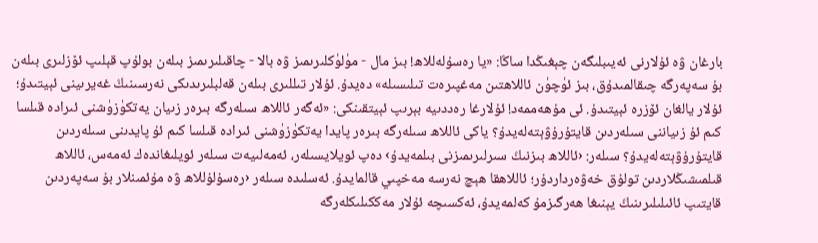بارغان ۋە ئۇلارنى ئەيىبلىگەن چېغىڭدا ساڭا: «يا رەسۇلەللاھ! بىز مال - مۈلۈكلىرىمىز ۋە بالا - چاقىلىرىمىز بىلەن بولۇپ قېلىپ ئۆزلىرى بىلەن بۇ سەپەرگە چىقالمىدۇق، بىز ئۈچۈن ئاللاھتىن مەغپىرەت تىلىسىلە» دەيدۇ. ئۇلار تىللىرى بىلەن قەلبلىرىدىكى نەرسىنىڭ غەيرىينى ئېيتىدۇ؛ ئۇلار يالغان ئۆزرە ئېيتىدۇ. ئى مۇھەممەد! ئۇلارغا رەددىيە بېرىپ ئېيتقىنكى: «ئەگەر ئاللاھ سىلەرگە بىرەر زىيان يەتكۈزۈشنى ئىرادە قىلسا كىم ئۇ زىياننى سىلەردىن قايتۇرۇۋېتەلەيدۇ؟ ياكى ئاللاھ سىلەرگە بىرەر پايدا يەتكۈزۈشنى ئىرادە قىلسا كىم ئۇ پايدىنى سىلەردىن قايتۇرۇۋېتەلەيدۇ؟ سىلەر: ‹ئاللاھ بىزنىڭ سىرلىرىمىزنى بىلمەيدۇ› دەپ ئويلايسىلەر، ئەمەلىيەت سىلەر ئويلىغاندەك ئەمەس، ئاللاھ قىلمىشىڭلاردىن تولۇق خەۋەرداردۇر؛ ئاللاھقا ھېچ نەرسە مەخپىي قالمايدۇ. ئەسلىدە سىلەر ‹رەسۇلۇللاھ ۋە مۇئمىنلار بۇ سەپەردىن قايتىپ ئائىلىلىرىنىڭ يېنىغا ھەرگىزمۇ كەلمەيدۇ، ئەكسىچە ئۇلار مەككىلىكلەرگە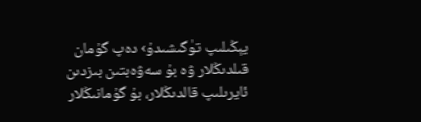يېڭىلىپ تۈگىشىدۇ› دەپ گۇمان قىلدىڭلار ۋە بۇ سەۋەبتىن بىزدىن ئايرىلىپ قالدىڭلار، بۇ گۇمانىڭلار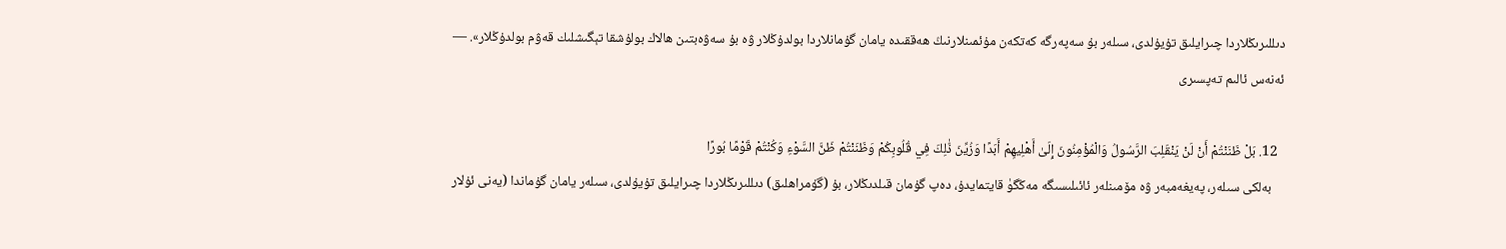دىللىرىڭلاردا چىرايلىق تۇيۇلدى، سىلەر بۇ سەپەرگە كەتكەن مۇئمىنلارنىڭ ھەققىدە يامان گۇمانلاردا بولدۇڭلار ۋە بۇ سەۋەبتىن ھالاك بولۇشقا تېگىشلىك قەۋم بولدۇڭلار». — ئەنەس ئالىم تەپسىرى

  12. بَلْ ظَنَنْتُمْ أَنْ لَنْ يَنْقَلِبَ الرَّسُولُ وَالْمُؤْمِنُونَ إِلَىٰ أَهْلِيهِمْ أَبَدًا وَزُيِّنَ ذَٰلِكَ فِي قُلُوبِكُمْ وَظَنَنْتُمْ ظَنَّ السَّوْءِ وَكُنْتُمْ قَوْمًا بُورًا
    بەلكى سىلەر، پەيغەمبەر ۋە مۆمىنلەر ئائىلىسىگە مەڭگۈ قايتمايدۇ، دەپ گۇمان قىلدىڭلار، بۇ (گۇمراھلىق) دىللىرىڭلاردا چىرايلىق تۇيۇلدى، سىلەر يامان گۇماندا (يەنى ئۇلار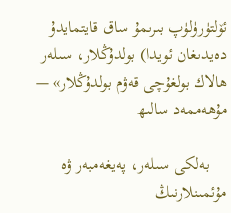ئۆلتۈرۈلۈپ بىرىمۇ ساق قايتمايدۇ دەيدىغان ئويدا) بولدۇڭلار، سىلەر ھالاك بولغۇچى قەۋم بولدۇڭلار» — مۇھەممەد سالىھ

    بەلكى سىلەر، پەيغەمبەر ۋە مۇئمىنلارنىڭ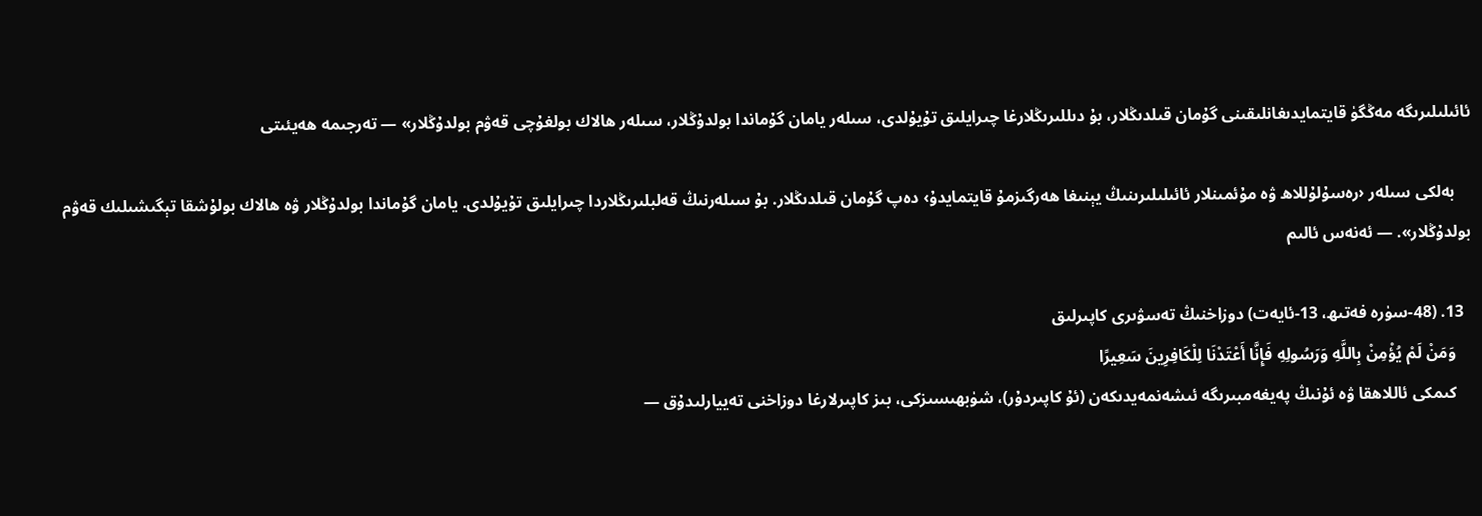ئائىلىلىرىگە مەڭگۈ قايتمايدىغانلىقىنى گۇمان قىلدىڭلار، بۇ دىللىرىڭلارغا چىرايلىق تۇيۇلدى، سىلەر يامان گۇماندا بولدۇڭلار، سىلەر ھالاك بولغۇچى قەۋم بولدۇڭلار» — تەرجىمە ھەيئىتى

    بەلكى سىلەر ‹رەسۇلۇللاھ ۋە مۇئمىنلار ئائىلىلىرىنىڭ يېنىغا ھەرگىزمۇ قايتمايدۇ› دەپ گۇمان قىلدىڭلار. بۇ سىلەرنىڭ قەلبلىرىڭلاردا چىرايلىق تۇيۇلدى. يامان گۇماندا بولدۇڭلار ۋە ھالاك بولۇشقا تېگىشىلىك قەۋم بولدۇڭلار». — ئەنەس ئالىم

  13. (48-سۈرە فەتىھ، 13-ئايەت) دوزاخنىڭ تەسۋىرى كاپىرلىق
    وَمَنْ لَمْ يُؤْمِنْ بِاللَّهِ وَرَسُولِهِ فَإِنَّا أَعْتَدْنَا لِلْكَافِرِينَ سَعِيرًا
    كىمكى ئاللاھقا ۋە ئۇنىڭ پەيغەمبىرىگە ئىشەنمەيدىكەن (ئۇ كاپىردۇر)، شۈبھىسىزكى، بىز كاپىرلارغا دوزاخنى تەييارلىدۇق —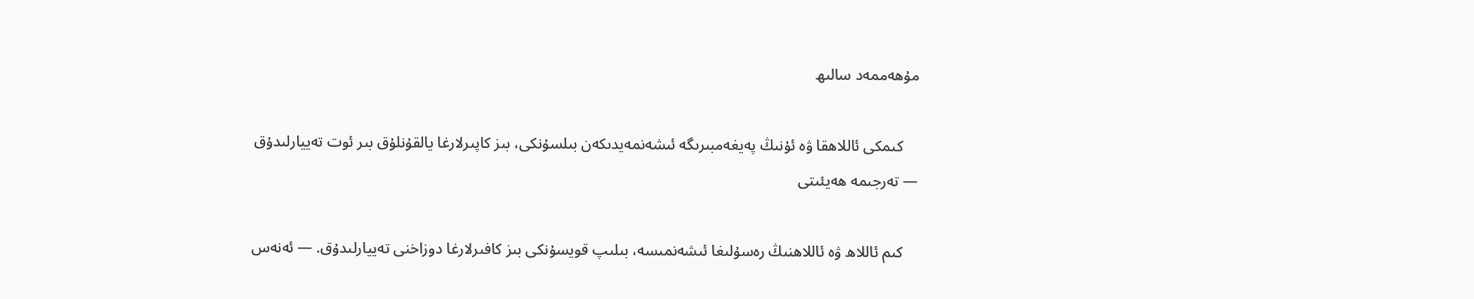مۇھەممەد سالىھ

    كىمكى ئاللاھقا ۋە ئۇنىڭ پەيغەمبىرىگە ئىشەنمەيدىكەن بىلسۇنكى، بىز كاپىرلارغا يالقۇنلۇق بىر ئوت تەييارلىدۇق — تەرجىمە ھەيئىتى

    كىم ئاللاھ ۋە ئاللاھنىڭ رەسۇلىغا ئىشەنمىسە، بىلىپ قويسۇنكى بىز كافىرلارغا دوزاخنى تەييارلىدۇق. — ئەنەس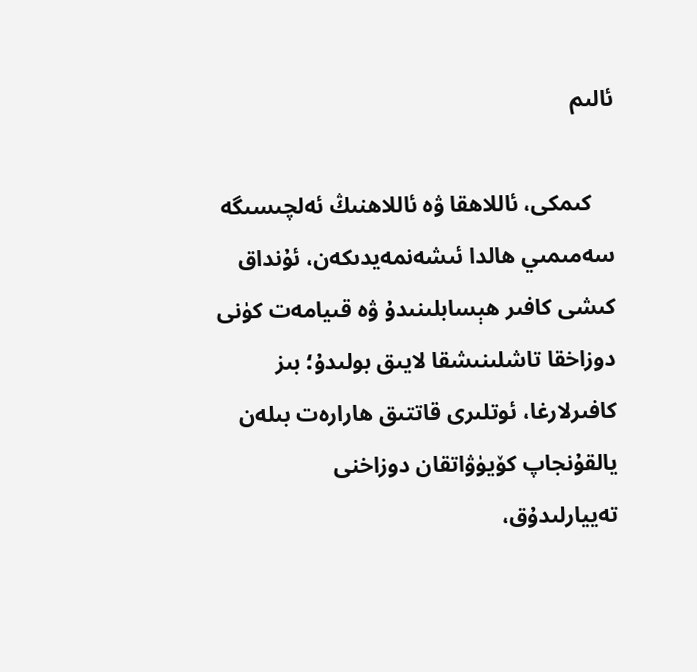ئالىم

    كىمكى، ئاللاھقا ۋە ئاللاھنىڭ ئەلچىسىگە سەمىمىي ھالدا ئىشەنمەيدىكەن، ئۇنداق كىشى كافىر ھېسابلىنىدۇ ۋە قىيامەت كۈنى دوزاخقا تاشلىنىشقا لايىق بولىدۇ؛ بىز كافىرلارغا، ئوتلىرى قاتتىق ھارارەت بىلەن يالقۇنجاپ كۆيۈۋاتقان دوزاخنى تەييارلىدۇق،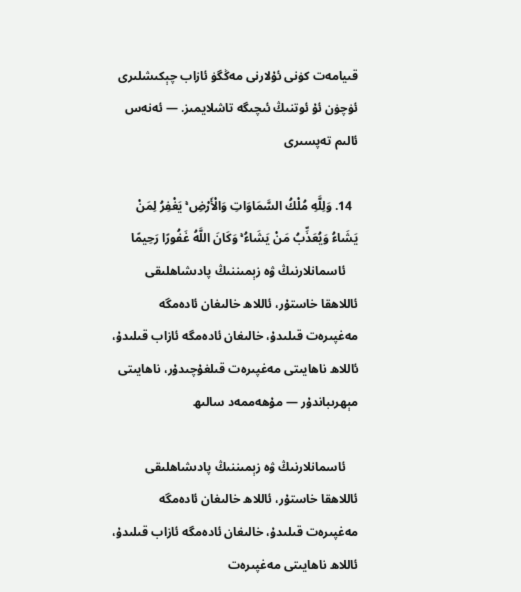قىيامەت كۈنى ئۇلارنى مەڭگۈ ئازاب چېكىشلىرى ئۈچۈن ئۇ ئوتنىڭ ئىچىگە تاشلايمىز. — ئەنەس ئالىم تەپسىرى

  14. وَلِلَّهِ مُلْكُ السَّمَاوَاتِ وَالْأَرْضِ ۚ يَغْفِرُ لِمَنْ يَشَاءُ وَيُعَذِّبُ مَنْ يَشَاءُ ۚ وَكَانَ اللَّهُ غَفُورًا رَحِيمًا
    ئاسمانلارنىڭ ۋە زېمىننىڭ پادىشاھلىقى ئاللاھقا خاستۇر، ئاللاھ خالىغان ئادەمگە مەغپىرەت قىلىدۇ، خالىغان ئادەمگە ئازاب قىلىدۇ، ئاللاھ ناھايىتى مەغپىرەت قىلغۇچىدۇر، ناھايىتى مېھرىباندۇر — مۇھەممەد سالىھ

    ئاسمانلارنىڭ ۋە زېمىننىڭ پادىشاھلىقى ئاللاھقا خاستۇر، ئاللاھ خالىغان ئادەمگە مەغپىرەت قىلىدۇ، خالىغان ئادەمگە ئازاب قىلىدۇ، ئاللاھ ناھايىتى مەغپىرەت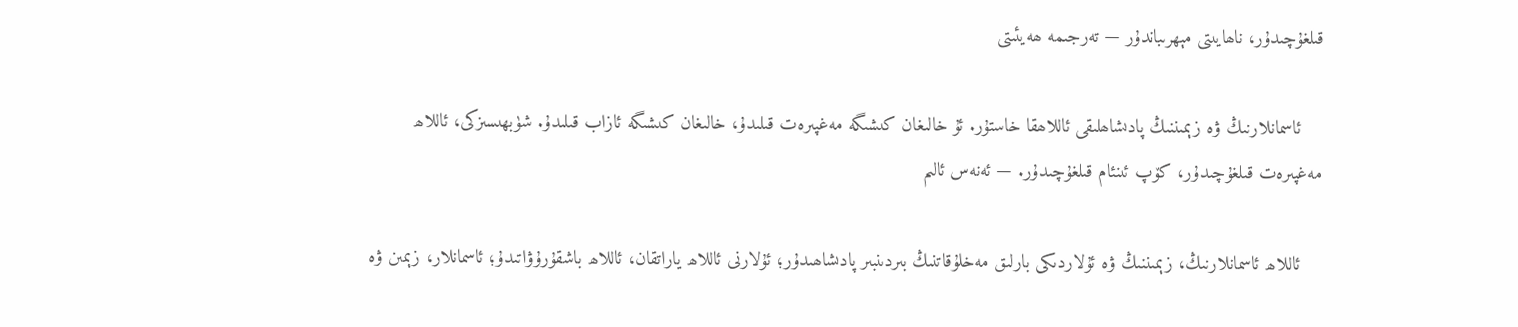قىلغۇچىدۇر، ناھايىتى مېھرىباندۇر — تەرجىمە ھەيئىتى

    ئاسمانلارنىڭ ۋە زېمىننىڭ پادىشاھلىقى ئاللاھقا خاستۇر. ئۇ خالىغان كىشىگە مەغپىرەت قىلىدۇ، خالىغان كىشىگە ئازاب قىلىدۇ. شۈبھىسىزكى، ئاللاھ مەغپىرەت قىلغۇچىدۇر، كۆپ ئىنئام قىلغۇچىدۇر. — ئەنەس ئالىم

    ئاللاھ ئاسمانلارنىڭ، زېمىننىڭ ۋە ئۇلاردىكى بارلىق مەخلۇقاتنىڭ بىردىنبىر پادىشاھىدۇر؛ ئۇلارنى ئاللاھ ياراتقان، ئاللاھ باشقۇرۇۋاتىدۇ؛ ئاسمانلار، زېمىن ۋە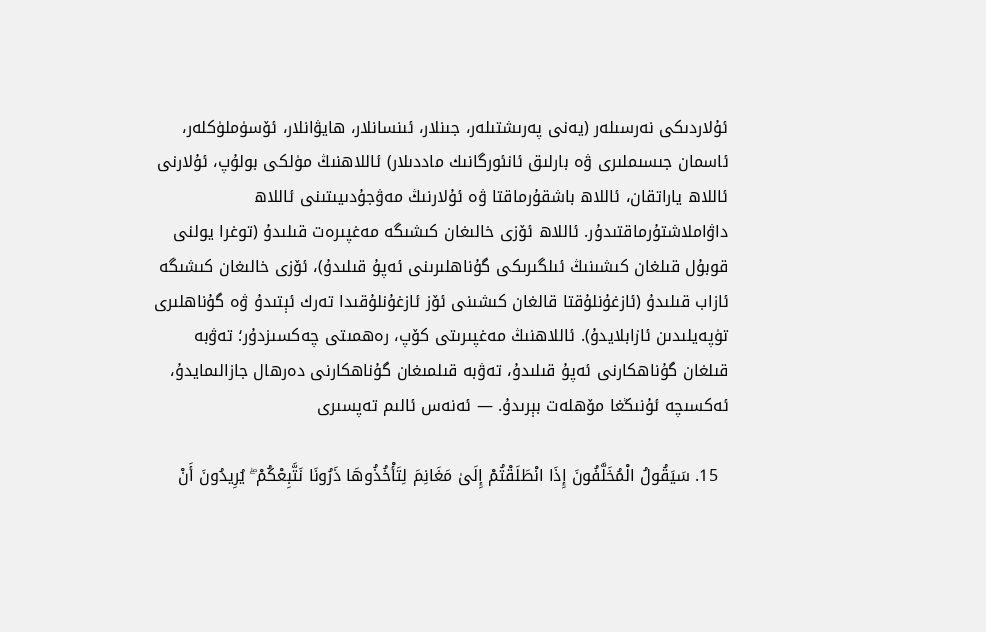ئۇلاردىكى نەرسىلەر (يەنى پەرىشتىلەر، جىنلار، ئىنسانلار، ھايۋانلار، ئۆسۈملۈكلەر، ئاسمان جىسىملىرى ۋە بارلىق ئانئورگانىك ماددىلار) ئاللاھنىڭ مۈلكى بولۇپ، ئۇلارنى ئاللاھ ياراتقان، ئاللاھ باشقۇرماقتا ۋە ئۇلارنىڭ مەۋجۇدىيىتىنى ئاللاھ داۋاملاشتۇرماقتىدۇر. ئاللاھ ئۆزى خالىغان كىشىگە مەغپىرەت قىلىدۇ (توغرا يولنى قوبۇل قىلغان كىشىنىڭ ئىلگىرىكى گۇناھلىرىنى ئەپۇ قىلىدۇ)، ئۆزى خالىغان كىشىگە ئازاب قىلىدۇ (ئازغۇنلۇقتا قالغان كىشىنى ئۆز ئازغۇنلۇقىدا تەرك ئېتىدۇ ۋە گۇناھلىرى تۈپەيلىدىن ئازابلايدۇ). ئاللاھنىڭ مەغپىرىتى كۆپ، رەھمىتى چەكسىزدۇر؛ تەۋبە قىلغان گۇناھكارنى ئەپۇ قىلىدۇ، تەۋبە قىلمىغان گۇناھكارنى دەرھال جازالىمايدۇ، ئەكسىچە ئۇنىڭغا مۆھلەت بېرىدۇ. — ئەنەس ئالىم تەپسىرى

  15. سَيَقُولُ الْمُخَلَّفُونَ إِذَا انْطَلَقْتُمْ إِلَىٰ مَغَانِمَ لِتَأْخُذُوهَا ذَرُونَا نَتَّبِعْكُمْ ۖ يُرِيدُونَ أَنْ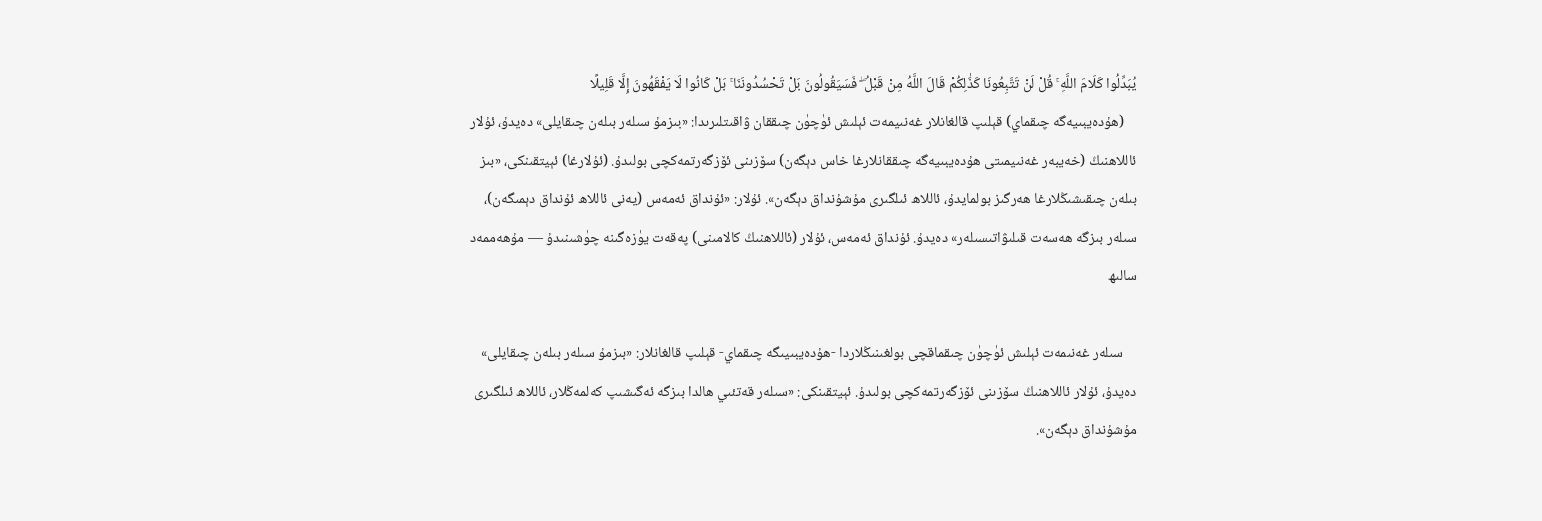يُبَدِّلُوا كَلَامَ اللَّهِ ۚ قُلْ لَنْ تَتَّبِعُونَا كَذَٰلِكُمْ قَالَ اللَّهُ مِنْ قَبْلُ ۖ فَسَيَقُولُونَ بَلْ تَحْسُدُونَنَا ۚ بَلْ كَانُوا لَا يَفْقَهُونَ إِلَّا قَلِيلًا
    (ھۇدەيبىيەگە چىقماي) قېلىپ قالغانلار غەنىيمەت ئېلىش ئۈچۈن چىققان ۋاقىتلىرىدا: «بىزمۇ سىلەر بىلەن چىقايلى» دەيدۇ، ئۇلار ئاللاھنىڭ (خەيبەر غەنىيمىتى ھۇدەيبىيەگە چىققانلارغا خاس دېگەن) سۆزىنى ئۆزگەرتمەكچى بولىدۇ. (ئۇلارغا) ئېيتقىنكى، «بىز بىلەن چىقىشىڭلارغا ھەرگىز بولمايدۇ، ئاللاھ ئىلگىرى مۇشۇنداق دېگەن». ئۇلار: «ئۇنداق ئەمەس (يەنى ئاللاھ ئۇنداق دېمىگەن)، سىلەر بىزگە ھەسەت قىلىۋاتىسىلەر» دەيدۇ. ئۇنداق ئەمەس، ئۇلار (ئاللاھنىڭ كالامىنى) پەقەت يۈزەگىنە چۈشىنىدۇ — مۇھەممەد سالىھ

    سىلەر غەنىمەت ئېلىش ئۈچۈن چىقماقچى بولغىنىڭلاردا -ھۇدەيبىيىگە چىقماي- قېلىپ قالغانلار: «بىزمۇ سىلەر بىلەن چىقايلى» دەيدۇ، ئۇلار ئاللاھنىڭ سۆزىنى ئۆزگەرتمەكچى بولىدۇ. ئېيتقىنكى: «سىلەر قەتئىي ھالدا بىزگە ئەگىشىپ كەلمەڭلار، ئاللاھ ئىلگىرى مۇشۇنداق دېگەن».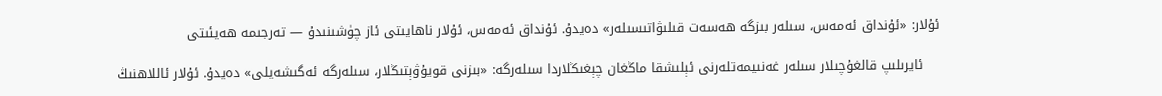ئۇلار: «ئۇنداق ئەمەس، سىلەر بىزگە ھەسەت قىلىۋاتىسىلەر» دەيدۇ. ئۇنداق ئەمەس، ئۇلار ناھايىتى ئاز چۈشىنىدۇ — تەرجىمە ھەيئىتى

    ئايرىلىپ قالغۇچىلار سىلەر غەنىيمەتلەرنى ئېلىشقا ماڭغان چېغىڭلاردا سىلەرگە: «بىزنى قويۇۋېتىڭلار، سىلەرگە ئەگىشەيلى» دەيدۇ. ئۇلار ئاللاھنىڭ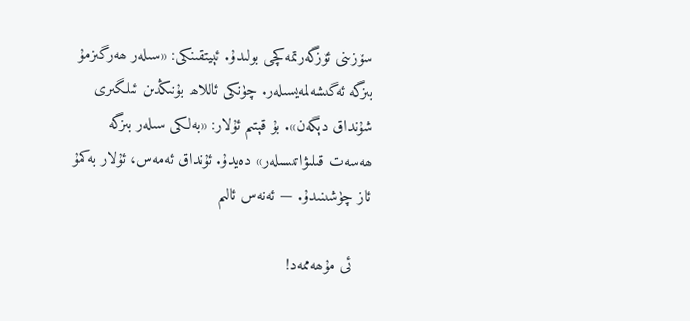سۆزىنى ئۆزگەرتمەكچى بولىدۇ. ئېيتقىنكى: «سىلەر ھەرگىزمۇ بىزگە ئەگىشەلمەيسىلەر. چۈنكى ئاللاھ بۇنىڭدىن ئىلگىرى شۇنداق دېگەن». بۇ قېتىم ئۇلار: «بەلكى سىلەر بىزگە ھەسەت قىلىۋاتىسىلەر» دەيدۇ. ئۇنداق ئەمەس، ئۇلار بەكمۇ ئاز چۈشىنىدۇ. — ئەنەس ئالىم

    ئى مۇھەممەد!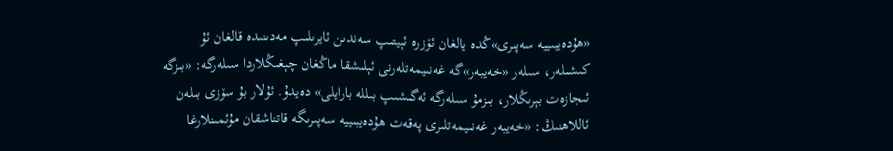«ھۇدەيبىييە سەپىرى»ڭدە يالغان ئۆزرە ئېيتىپ سەندىن ئايرىلىپ مەدىنىدە قالغان ئۇ كىشىلەر، سىلەر «خەيبەر»گە غەنىيمەتلەرنى ئېلىشقا ماڭغان چېغىڭلاردا سىلەرگە: «بىزگە ئىجازەت بېرىڭلار، بىزمۇ سىلەرگە ئەگىشىپ بىللە بارايلى» دەيدۇ. ئۇلار بۇ سۆزى بىلەن ئاللاھنىڭ: «خەيبەر غەنىيمەتلىرى پەقەت ھۇدەيبىييە سەپىرىگە قاتناشقان مۇئمىنلارغا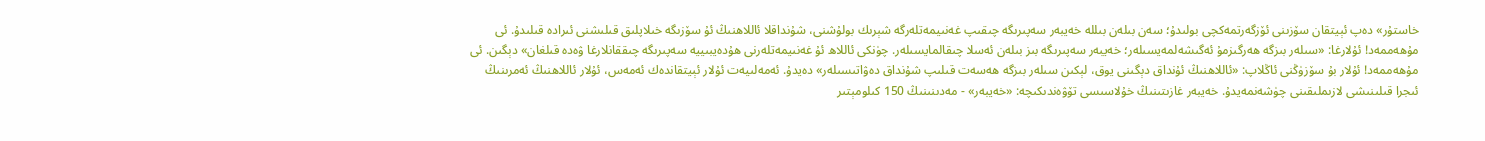خاستۇر» دەپ ئېيتقان سۆزىنى ئۆزگەرتمەكچى بولىدۇ؛ سەن بىلەن بىللە خەيبەر سەپىرىگە چىقىپ غەنىيمەتلەرگە شېرىك بولۇشنى، شۇنداقلا ئاللاھنىڭ ئۇ سۆزىگە خىلاپلىق قىلىشنى ئىرادە قىلىدۇ. ئى مۇھەممەد! ئۇلارغا: «سىلەر بىزگە ھەرگىزمۇ ئەگىشەلمەيسىلەر؛ خەيبەر سەپىرىگە بىز بىلەن ئەسلا چىقالمايسىلەر. چۈنكى ئاللاھ ئۇ غەنىيمەتلەرنى ھۇدەيبىييە سەپىرىگە چىققانلارغا ۋەدە قىلغان» دېگىن. ئى مۇھەممەد! ئۇلار بۇ سۆزۈڭنى ئاڭلاپ: «ئاللاھنىڭ ئۇنداق دېگىنى يوق، لېكىن سىلەر بىزگە ھەسەت قىلىپ شۇنداق دەۋاتىسىلەر» دەيدۇ. ئەمەلىيەت ئۇلار ئېيتقاندەك ئەمەس، ئۇلار ئاللاھنىڭ ئەمرىنىڭ ئىجرا قىلىنىشى لازىملىقىنى چۈشەنمەيدۇ. خەيبەر غازىتىنىڭ خۇلاسىسى تۆۋەندىكىچە: «خەيبەر» - مەدىنىنىڭ 150 كىلومېتىر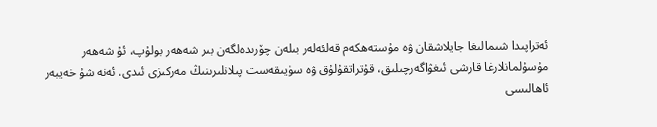ئەتراپىدا شىمالىغا جايلاشقان ۋە مۇستەھكەم قەلئەلەر بىلەن چۆرىدەلگەن بىر شەھەر بولۇپ، ئۇ شەھەر مۇسۇلمانلارغا قارشى ئىغۋاگەرچىلىق، قۇتراتقۇلۇق ۋە سۈيىقەست پىلانلىرىنىڭ مەركىزى ئىدى. ئەنە شۇ خەيبەر ئاھالىسى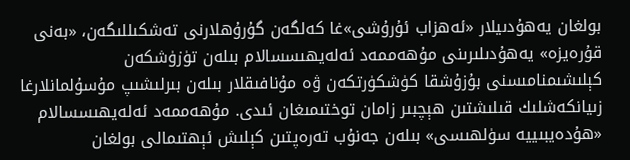بولغان يەھۇدىيلار «ئەھزاب ئۇرۇشى»غا كەلگەن گۇرۇھلارنى تەشكىللىگەن، «بەنى قۇرەيزە» يەھۇدىلىرىنى مۇھەممەد ئەلەيھىسسالام بىلەن تۈزۈشكەن كېلىشىمنامىسنى بۇزۇشقا كۈشكۈرتكەن ۋە مۇنافىقلار بىلەن بىرلىشىپ مۇسۇلمانلارغا زىيانكەشلىك قىلىشتىن ھېچبىر زامان توختىمىغان ئىدى. مۇھەممەد ئەلەيھىسسالام «ھۇدەيبىييە سۈلھىسى» بىلەن جەنۇب تەرەپتىن كېلىش ئېھتىمالى بولغان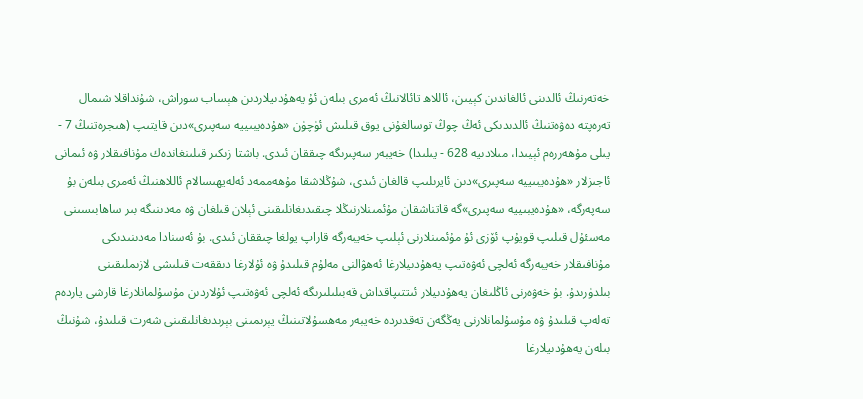خەتەرنىڭ ئالدىنى ئالغاندىن كېيىن، ئاللاھ تائالانىڭ ئەمرى بىلەن ئۇ يەھۇدىيلاردىن ھېساب سوراش، شۇنداقلا شىمال تەرەپتە دەۋەتنىڭ ئالدىدىكى ئەڭ چوڭ توسالغۇنى يوق قىلىش ئۈچۈن «ھۇدەيبىييە سەپىرى»دىن قايتىپ (ھىجرەتنىڭ 7 - يىلى مۇھەررەم ئېيىدا، مىلادىيە 628 - يىلىدا) خەيبەر سەپىرىگە چىققان ئىدى. باشتا زىكىر قىلىنغاندەك مۇنافىقلار ۋە ئىمانى ئاجىزلار «ھۇدەيبىييە سەپىرى»دىن ئايرىلىپ قالغان ئىدى، شۇڭلاشقا مۇھەممەد ئەلەيھىسالام ئاللاھنىڭ ئەمرى بىلەن بۇ سەپەرگە، «ھۇدەيبىييە سەپىرى»گە قاتناشقان مۇئمىنلارنىڭلا چىقىدىغانلىقىنى ئېلان قىلغان ۋە مەدىنىگە بىر ساھابىسىنى مەسئۇل قىلىپ قويۇپ ئۆزى ئۇ مۇئمىنلارنى ئېلىپ خەيبەرگە قاراپ يولغا چىققان ئىدى. بۇ ئەسنادا مەدىنىدىكى مۇنافىقلار خەيبەرگە ئەلچى ئەۋەتىپ يەھۇدىيلارغا ئەھۋالنى مەلۇم قىلىدۇ ۋە ئۇلارغا دىققەت قىلىشى لازىملىقىنى بىلدۈرىدۇ. بۇ خەۋەرنى ئاڭلىغان يەھۇدىيلار ئىتتىپاقداش قەبىلىلىرىگە ئەلچى ئەۋەتىپ ئۇلاردىن مۇسۇلمانلارغا قارشى ياردەم تەلەپ قىلىدۇ ۋە مۇسۇلمانلارنى يەڭگەن تەقدىردە خەيبەر مەھسۇلاتىنىڭ يېرىمىنى بېرىدىغانلىقىنى شەرت قىلىدۇ، شۇنىڭ بىلەن يەھۇدىيلارغا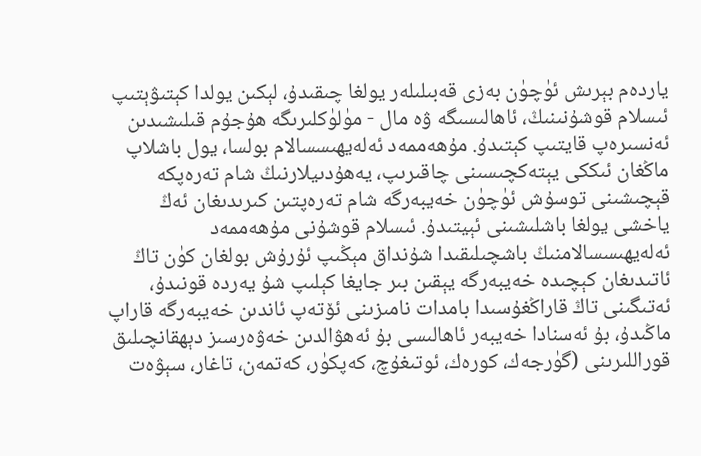ياردەم بېرىش ئۈچۈن بەزى قەبىلىلەر يولغا چىقىدۇ، لېكىن يولدا كېتىۋېتىپ ئىسلام قوشۇنىنىڭ، ئاھالىسىگە ۋە مال - مۈلۈكلىرىگە ھۇجۇم قىلىشىدىن ئەنسىرەپ قايتىپ كېتىدۇ. مۇھەممەد ئەلەيھىسسالام بولسا، يول باشلاپ ماڭغان ئىككى يېتەكچىسىنى چاقىرىپ، يەھۇدىيلارنىڭ شام تەرەپكە قېچىشىنى توسۇش ئۈچۈن خەيبەرگە شام تەرەپتىن كىرىدىغان ئەڭ ياخشى يولغا باشلىشىنى ئېيتىدۇ. ئىسلام قوشۇنى مۇھەممەد ئەلەيھىسسالامنىڭ باشچىلىقىدا شۇنداق مېڭىپ ئۇرۇش بولغان كۈن تاڭ ئاتىدىغان كېچىدە خەيبەرگە يېقىن بىر جايغا كېلىپ شۇ يەردە قونىدۇ، ئەتىگىنى تاڭ قاراڭغۇسىدا بامدات نامىزىنى ئۆتەپ ئاندىن خەيبەرگە قاراپ ماڭىدۇ، بۇ ئەسنادا خەيبەر ئاھالىسى بۇ ئەھۋالدىن خەۋەرسىز دېھقانچىلىق قوراللىرىنى (گۈرجەك، كورەك، ئوتىغۇچ، كەپكۈر، كەتمەن، تاغار، سېۋەت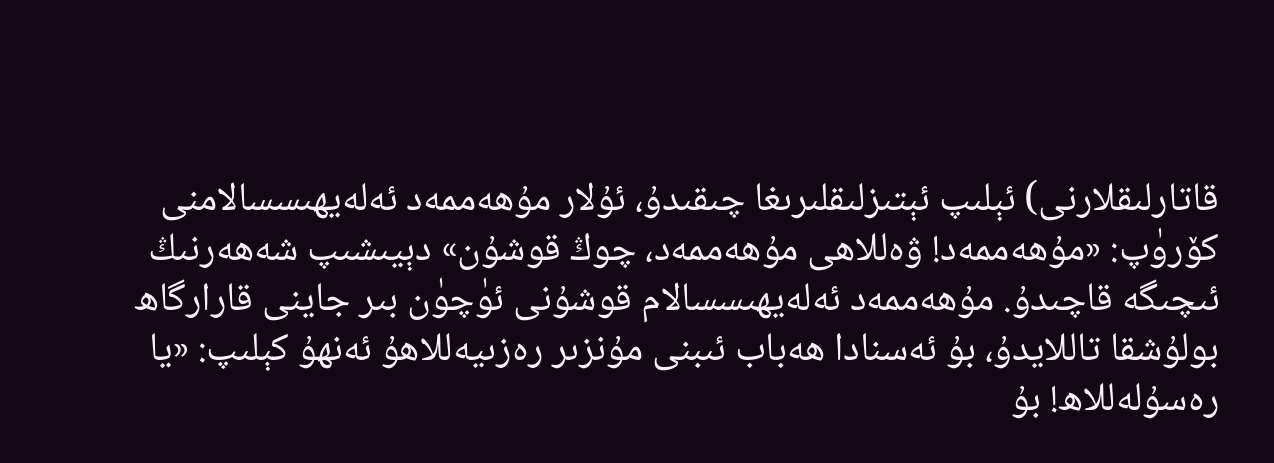قاتارلىقلارنى) ئېلىپ ئېتىزلىقلىرىغا چىقىدۇ، ئۇلار مۇھەممەد ئەلەيھىسسالامنى كۆرۈپ: «مۇھەممەد! ۋەللاھى مۇھەممەد، چوڭ قوشۇن» دېيىشىپ شەھەرنىڭ ئىچىگە قاچىدۇ. مۇھەممەد ئەلەيھىسسالام قوشۇنى ئۈچۈن بىر جاينى قارارگاھ بولۇشقا تاللايدۇ، بۇ ئەسنادا ھەباب ئىبنى مۇنزىر رەزىيەللاھۇ ئەنھۇ كېلىپ: «يا رەسۇلەللاھ! بۇ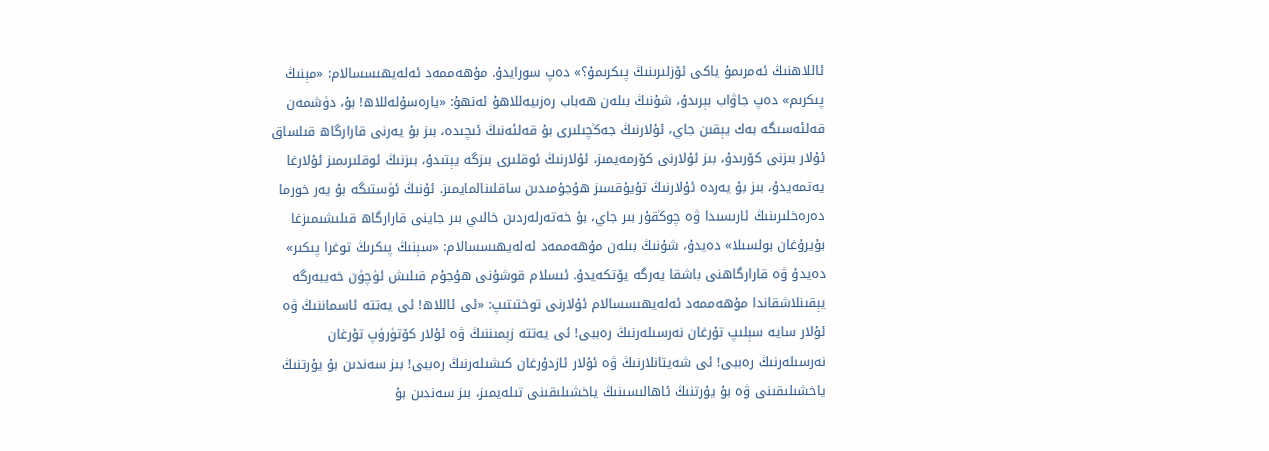ئاللاھنىڭ ئەمرىمۇ ياكى ئۆزلىرىنىڭ پىكرىمۇ؟» دەپ سورايدۇ. مۇھەممەد ئەلەيھىسسالام: «مېنىڭ پىكرىم» دەپ جاۋاب بېرىدۇ، شۇنىڭ بىلەن ھەباب رەزىيەللاھۇ ئەنھۇ: «يارەسۇلەللاھ! بۇ، دۈشمەن قەلئەسىگە بەك يېقىن جاي، ئۇلارنىڭ جەڭچىلىرى بۇ قەلئەنىڭ ئىچىدە، بىز بۇ يەرنى قارارگاھ قىلساق ئۇلار بىزنى كۆرىدۇ، بىز ئۇلارنى كۆرمەيمىز، ئۇلارنىڭ ئوقلىرى بىزگە يېتىدۇ، بىزنىڭ ئوقلىرىمىز ئۇلارغا يەتمەيدۇ، بىز بۇ يەردە ئۇلارنىڭ تۇيۇقسىز ھۇجۇمىدىن ساقلىنالمايمىز. ئۇنىڭ ئۈستىگە بۇ يەر خورما دەرەخلىرىنىڭ ئارىسىدا ۋە چوڭقۇر بىر جاي، بۇ خەتەرلەردىن خالىي بىر جاينى قارارگاھ قىلىشىمىزغا بۇيرۇغان بولسىلا» دەيدۇ، شۇنىڭ بىلەن مۇھەممەد ئەلەيھىسسالام: «سېنىڭ پىكرىڭ توغرا پىكىر» دەيدۇ ۋە قارارگاھنى باشقا يەرگە يۆتكەيدۇ. ئىسلام قوشۇنى ھۇجۇم قىلىش ئۈچۈن خەيبەرگە يېقىنلاشقاندا مۇھەممەد ئەلەيھىسسالام ئۇلارنى توختىتىپ: «ئى ئاللاھ! ئى يەتتە ئاسماننىڭ ۋە ئۇلار سايە سېلىپ تۇرغان نەرسىلەرنىڭ رەببى! ئى يەتتە زېمىننىڭ ۋە ئۇلار كۆتۈرۈپ تۇرغان نەرسىلەرنىڭ رەببى! ئى شەيتانلارنىڭ ۋە ئۇلار ئازدۇرغان كىشىلەرنىڭ رەببى! بىز سەندىن بۇ يۇرتنىڭ ياخشىلىقىنى ۋە بۇ يۇرتنىڭ ئاھالىسىنىڭ ياخشىلىقىنى تىلەيمىز، بىز سەندىن بۇ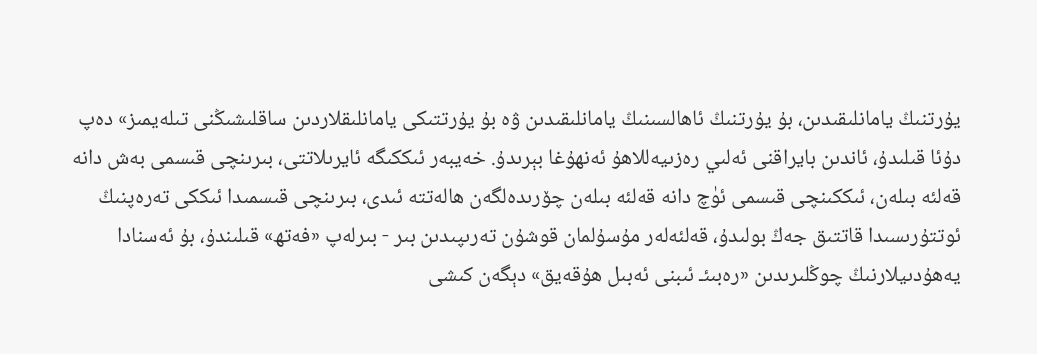يۇرتنىڭ يامانلىقىدىن، بۇ يۇرتنىڭ ئاھالسىنىڭ يامانلىقىدىن ۋە بۇ يۇرتتىكى يامانلىقلاردىن ساقلىشىڭنى تىلەيمىز» دەپ دۇئا قىلىدۇ، ئاندىن بايراقنى ئەلىي رەزىيەللاھۇ ئەنھۇغا بېرىدۇ. خەيبەر ئىككىگە ئايرىلاتتى، بىرىنچى قىسمى بەش دانە قەلئە بىلەن، ئىككىنچى قىسمى ئۈچ دانە قەلئە بىلەن چۆرىدەلگەن ھالەتتە ئىدى، بىرىنچى قىسمىدا ئىككى تەرەپنىڭ ئوتتۇرىسىدا قاتتىق جەڭ بولىدۇ، قەلئەلەر مۇسۇلمان قوشۇن تەرىپىدىن بىر - بىرلەپ «فەتھ» قىلىندۇ، بۇ ئەسنادا يەھۇدىيلارنىڭ چوڭلىرىدىن «رەبىئـ ئىبنى ئەبىل ھۇقەيق» دېگەن كىشى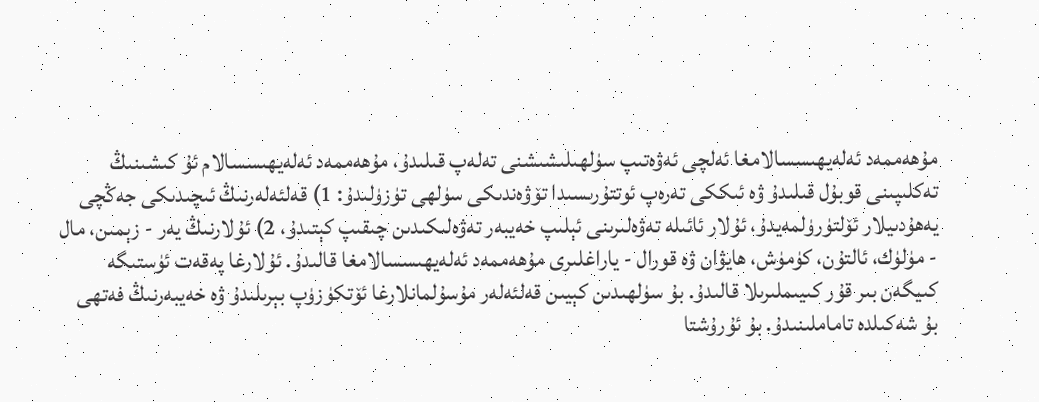مۇھەممەد ئەلەيھىسسالامغا ئەلچى ئەۋەتىپ سۈلھىلىشىشنى تەلەپ قىلىدۇ، مۇھەممەد ئەلەيھىسسالام ئۇ كىشىنىڭ تەكلىپىنى قوبۇل قىلىدۇ ۋە ئىككى تەرەپ ئوتتۇرىسىدا تۆۋەندىكى سۈلھى تۈزۈلىدۇ: 1) قەلئەلەرنىڭ ئىچىدىكى جەڭچى يەھۇدىيلار ئۆلتۈرۈلمەيدۇ، ئۇلار ئائىلە تەۋەلىرىنى ئېلىپ خەيبەر تەۋەلىكىدىن چىقىپ كېتىدۇ، 2) ئۇلارنىڭ يەر - زېمىن، مال - مۈلۈك، ئالتۇن، كۈمۈش، ھايۋان ۋە قورال - ياراغلىرى مۇھەممەد ئەلەيھىسسالامغا قالىدۇ. ئۇلارغا پەقەت ئۈستىگە كىيگەن بىر قۇر كىيىملىرىلا قالىدۇ. بۇ سۈلھىدىن كېيىن قەلئەلەر مۇسۇلمانلارغا ئۆتكۈزۈپ بېرىلىدۇ ۋە خەيبەرنىڭ فەتھى بۇ شەكىلدە تاماملىنىدۇ. بۇ ئۇرۇشتا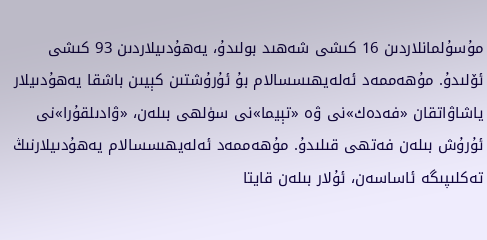مۇسۇلمانلاردىن 16 كىشى شەھىد بولىدۇ، يەھۇدىيلاردىن 93 كىشى ئۆلىدۇ. مۇھەممەد ئەلەيھىسسالام بۇ ئۇرۇشتىن كېيىن باشقا يەھۇدىيلار ياشاۋاتقان «فەدەك»نى ۋە «تېيما»نى سۈلھى بىلەن، «ۋادىلقۇرا»نى ئۇرۇش بىلەن فەتھى قىلىدۇ. مۇھەممەد ئەلەيھىسسالام يەھۇدىيلارنىڭ تەكلىپىگە ئاساسەن، ئۇلار بىلەن قايتا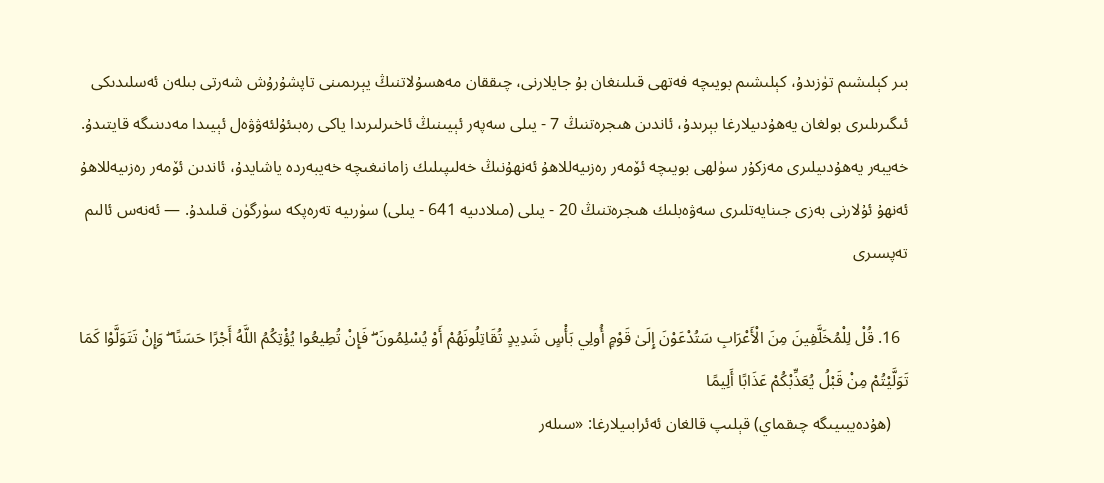بىر كېلىشىم تۈزىدۇ، كېلىشىم بويىچە فەتھى قىلىنغان بۇ جايلارنى، چىققان مەھسۇلاتنىڭ يېرىمىنى تاپشۇرۇش شەرتى بىلەن ئەسلىدىكى ئىگىرىلىرى بولغان يەھۇدىيلارغا بېرىدۇ، ئاندىن ھىجرەتنىڭ 7 - يىلى سەپەر ئېيىنىڭ ئاخىرلىرىدا ياكى رەبىئۇلئەۋۋەل ئېيىدا مەدىنىگە قايتىدۇ. خەيبەر يەھۇدىيلىرى مەزكۇر سۈلھى بويىچە ئۆمەر رەزىيەللاھۇ ئەنھۇنىڭ خەلىپىلىك زامانىغىچە خەيبەردە ياشايدۇ، ئاندىن ئۆمەر رەزىيەللاھۇ ئەنھۇ ئۇلارنى بەزى جىنايەتلىرى سەۋەبلىك ھىجرەتنىڭ 20 - يىلى (مىلادىيە 641 - يىلى) سۈرىيە تەرەپكە سۈرگۈن قىلىدۇ. — ئەنەس ئالىم تەپسىرى

  16. قُلْ لِلْمُخَلَّفِينَ مِنَ الْأَعْرَابِ سَتُدْعَوْنَ إِلَىٰ قَوْمٍ أُولِي بَأْسٍ شَدِيدٍ تُقَاتِلُونَهُمْ أَوْ يُسْلِمُونَ ۖ فَإِنْ تُطِيعُوا يُؤْتِكُمُ اللَّهُ أَجْرًا حَسَنًا ۖ وَإِنْ تَتَوَلَّوْا كَمَا تَوَلَّيْتُمْ مِنْ قَبْلُ يُعَذِّبْكُمْ عَذَابًا أَلِيمًا
    (ھۇدەيبىيىگە چىقماي) قېلىپ قالغان ئەئرابىيلارغا: «سىلەر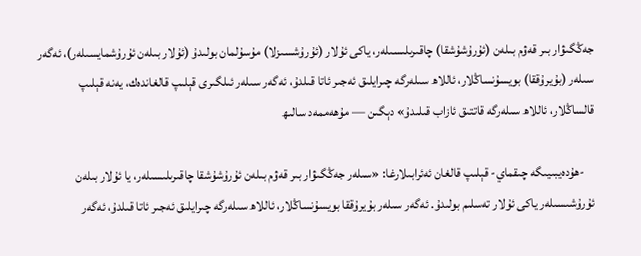جەڭگىۋار بىر قەۋم بىلەن (ئۇرۇشۇشقا) چاقىرىلىسىلەر، ياكى ئۇلار (ئۇرۇشسىزلا) مۇسۇلمان بولىدۇ (ئۇلار بىلەن ئۇرۇشمايسىلەر)، ئەگەر سىلەر (بۇيرۇققا) بويسۇنساڭلار، ئاللاھ سىلەرگە چىرايلىق ئەجىر ئاتا قىلدۇ، ئەگەر سىلەر ئىلگىرى قېلىپ قالغاندەك، يەنە قېلىپ قالساڭلار، ئاللاھ سىلەرگە قاتتىق ئازاب قىلىدۇ» دېگىن — مۇھەممەد سالىھ

    -ھۇدەيبىيىگە چىقماي- قېلىپ قالغان ئەئرابىلارغا: «سىلەر جەڭگىۋار بىر قەۋم بىلەن ئۇرۇشۇشقا چاقىرىلىسىلەر، يا ئۇلار بىلەن ئۇرۇشىسىلەر ياكى ئۇلار تەسلىم بولىدۇ. ئەگەر سىلەر بۇيرۇققا بويسۇنساڭلار، ئاللاھ سىلەرگە چىرايلىق ئەجىر ئاتا قىلدۇ، ئەگەر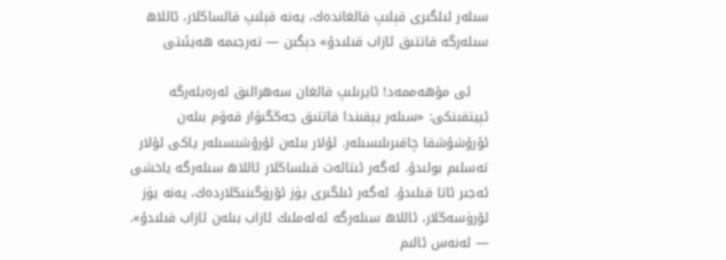سىلەر ئىلگىرى قېلىپ قالغاندەك، يەنە قېلىپ قالساڭلار، ئاللاھ سىلەرگە قاتتىق ئازاب قىلىدۇ» دېگىن — تەرجىمە ھەيئىتى

    ئى مۇھەممەد! ئايرىلىپ قالغان سەھرالىق ئەرەبلەرگە ئېيتقىنكى: «سىلەر يېقىندا قاتتىق جەڭگىۋار قەۋم بىلەن ئۇرۇشۇشقا چاقىرىلىسىلەر. ئۇلار بىلەن ئۇرۇشىسىلەر ياكى ئۇلار تەسلىم بولىدۇ. ئەگەر ئىتائەت قىلساڭلار ئاللاھ سىلەرگە ياخشى ئەجىر ئاتا قىلىدۇ. ئەگەر ئىلگىرى يۈز ئۆرۈگىنىڭلاردەك، يەنە يۈز ئۆرۈسەڭلار، ئاللاھ سىلەرگە ئەلەملىك ئازاب بىلەن ئازاب قىلىدۇ». — ئەنەس ئالىم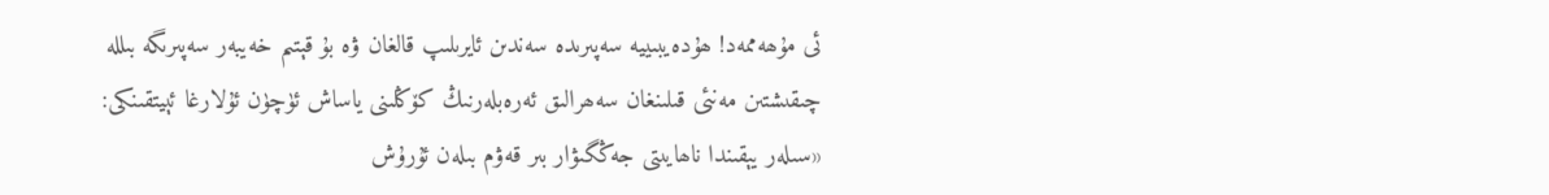ئى مۇھەممەد! ھۇدەيبىييە سەپىرىدە سەندىن ئايرىلىپ قالغان ۋە بۇ قېتىم خەيبەر سەپىرىگە بىللە چىقىشتىن مەنئى قىلىنغان سەھرالىق ئەرەبلەرنىڭ كۆڭلىنى ياساش ئۈچۈن ئۇلارغا ئېيتقىنكى: «سىلەر يېقىندا ناھايىتى جەڭگىۋار بىر قەۋم بىلەن ئۇرۇش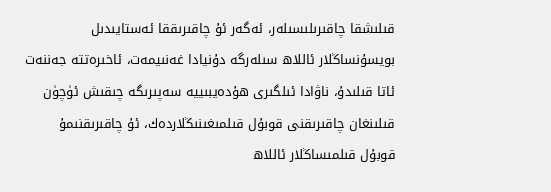قىلىشقا چاقىرىلىسىلەر، ئەگەر ئۇ چاقىرىققا ئەستايىدىل بويسۇنساڭلار ئاللاھ سىلەرگە دۇنيادا غەنىيمەت، ئاخىرەتتە جەننەت ئاتا قىلىدۇ، ناۋادا ئىلگىرى ھۇدەيبىييە سەپىرىگە چىقىش ئۈچۈن قىلىنغان چاقىرىقنى قوبۇل قىلمىغىنىڭلاردەك، ئۇ چاقىرىقنىمۇ قوبۇل قىلمىساڭلار ئاللاھ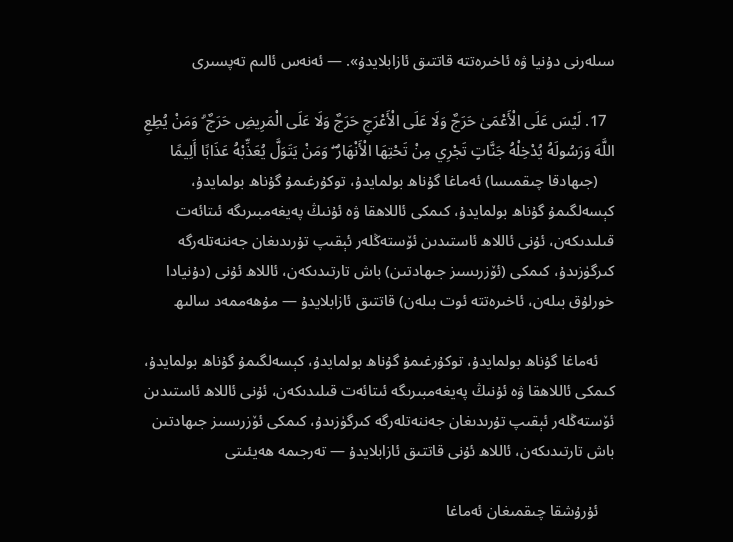سىلەرنى دۇنيا ۋە ئاخىرەتتە قاتتىق ئازابلايدۇ». — ئەنەس ئالىم تەپسىرى

  17. لَيْسَ عَلَى الْأَعْمَىٰ حَرَجٌ وَلَا عَلَى الْأَعْرَجِ حَرَجٌ وَلَا عَلَى الْمَرِيضِ حَرَجٌ ۗ وَمَنْ يُطِعِ اللَّهَ وَرَسُولَهُ يُدْخِلْهُ جَنَّاتٍ تَجْرِي مِنْ تَحْتِهَا الْأَنْهَارُ ۖ وَمَنْ يَتَوَلَّ يُعَذِّبْهُ عَذَابًا أَلِيمًا
    (جىھادقا چىقمىسا) ئەماغا گۇناھ بولمايدۇ، توكۇرغىمۇ گۇناھ بولمايدۇ، كېسەلگىمۇ گۇناھ بولمايدۇ، كىمكى ئاللاھقا ۋە ئۇنىڭ پەيغەمبىرىگە ئىتائەت قىلىدىكەن، ئۇنى ئاللاھ ئاستىدىن ئۆستەڭلەر ئېقىپ تۇرىدىغان جەننەتلەرگە كىرگۈزىدۇ، كىمكى (ئۆزرىسىز جىھادتىن) باش تارتىدىكەن، ئاللاھ ئۇنى (دۇنيادا خورلۇق بىلەن، ئاخىرەتتە ئوت بىلەن) قاتتىق ئازابلايدۇ — مۇھەممەد سالىھ

    ئەماغا گۇناھ بولمايدۇ، توكۇرغىمۇ گۇناھ بولمايدۇ، كېسەلگىمۇ گۇناھ بولمايدۇ، كىمكى ئاللاھقا ۋە ئۇنىڭ پەيغەمبىرىگە ئىتائەت قىلىدىكەن، ئۇنى ئاللاھ ئاستىدىن ئۆستەڭلەر ئېقىپ تۇرىدىغان جەننەتلەرگە كىرگۈزىدۇ، كىمكى ئۆزرىسىز جىھادتىن باش تارتىدىكەن، ئاللاھ ئۇنى قاتتىق ئازابلايدۇ — تەرجىمە ھەيئىتى

    ئۇرۇشقا چىقمىغان ئەماغا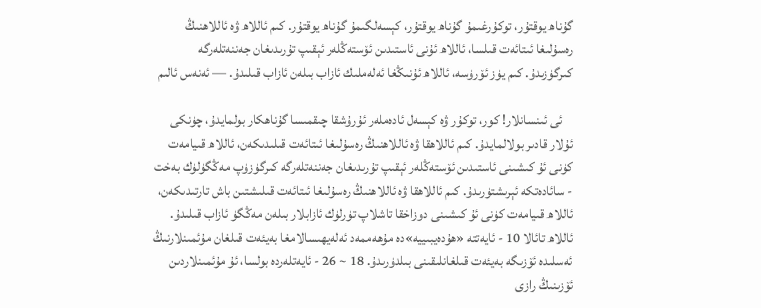گۇناھ يوقتۇر، توكۇرغىمۇ گۇناھ يوقتۇر، كېسەلگىمۇ گۇناھ يوقتۇر. كىم ئاللاھ ۋە ئاللاھنىڭ رەسۇلىغا ئىتائەت قىلسا، ئاللاھ ئۇنى ئاستىدىن ئۆستەڭلەر ئېقىپ تۇرىدىغان جەننەتلەرگە كىرگۈزىدۇ. كىم يۈز ئۆرۈسە، ئاللاھ ئۇنىڭغا ئەلەملىك ئازاب بىلەن ئازاب قىلىدۇ. — ئەنەس ئالىم

    ئى ئىنسانلار! كور، توكۇر ۋە كېسەل ئادەملەر ئۇرۇشقا چىقمىسا گۇناھكار بولمايدۇ، چۈنكى ئۇلار قادىر بولالمايدۇ. كىم ئاللاھقا ۋە ئاللاھنىڭ رەسۇلىغا ئىتائەت قىلىدىكەن، ئاللاھ قىيامەت كۈنى ئۇ كىشىنى ئاستىدىن ئۆستەڭلەر ئېقىپ تۇرىدىغان جەننەتلەرگە كىرگۈزۈپ مەڭگۈلۈك بەخت - سائادەتكە ئېرىشتۈرىدۇ. كىم ئاللاھقا ۋە ئاللاھنىڭ رەسۇلىغا ئىتائەت قىلىشتىن باش تارتىدىكەن، ئاللاھ قىيامەت كۈنى ئۇ كىشىنى دوزاخقا تاشلاپ تۈرلۈك ئازابلار بىلەن مەڭگۈ ئازاب قىلىدۇ. ئاللاھ تائالا 10 - ئايەتتە «ھۇدەيبىييە»دە مۇھەممەد ئەلەيھىسالامغا بەيئەت قىلغان مۇئمىنلارنىڭ ئەسلىدە ئۆزىگە بەيئەت قىلغانلىقىنى بىلدۈرىدۇ. 18 ~ 26 - ئايەتلەردە بولسا، ئۇ مۇئمىنلاردىن ئۆزىنىڭ رازى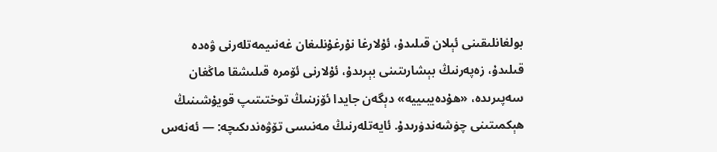بولغانلىقىنى ئېلان قىلىدۇ، ئۇلارغا نۇرغۇنلىغان غەنىيمەتلەرنى ۋەدە قىلىدۇ، زەپەرنىڭ بېشارىتىنى بېرىدۇ، ئۇلارنى ئۆمرە قىلىشقا ماڭغان سەپىرىدە، «ھۇدەيبىييە» دېگەن جايدا ئۆزىنىڭ توختىتىپ قويۇشىنىڭ ھېكمىتىنى چۈشەندۈرىدۇ. ئايەتلەرنىڭ مەنىسى تۆۋەندىكىچە: — ئەنەس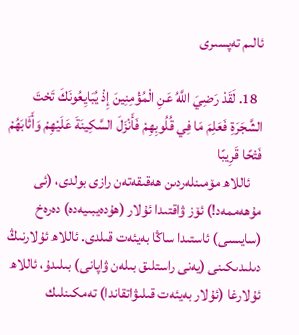ئالىم تەپسىرى

  18. لَقَدْ رَضِيَ اللَّهُ عَنِ الْمُؤْمِنِينَ إِذْ يُبَايِعُونَكَ تَحْتَ الشَّجَرَةِ فَعَلِمَ مَا فِي قُلُوبِهِمْ فَأَنْزَلَ السَّكِينَةَ عَلَيْهِمْ وَأَثَابَهُمْ فَتْحًا قَرِيبًا
    ئاللاھ مۆمىنلەردىن ھەقىقەتەن رازى بولدى، (ئى مۇھەممەد!) ئۆز ۋاقتىدا ئۇلار (ھۇدەيبىيەدە) دەرەخ (سايىسى) ئاستىدا ساڭا بەيئەت قىلدى. ئاللاھ ئۇلارنىڭ دىلىدىكىنى (يەنى راستلىق بىلەن ۋاپانى) بىلىدۇ، ئاللاھ ئۇلارغا (ئۇلار بەيئەت قىلىۋاتقاندا) تەمكىنلىك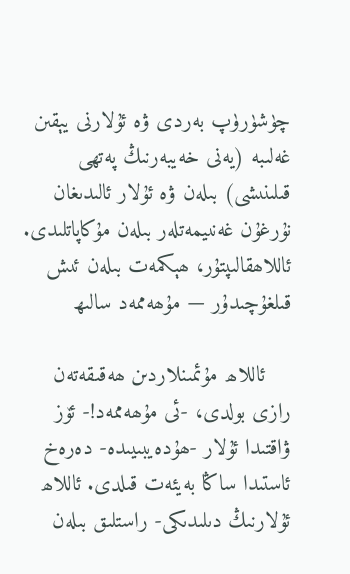چۈشۈرۈپ بەردى ۋە ئۇلارنى يېقىن غەلىبە (يەنى خەيبەرنىڭ پەتھى قىلىنىشى) بىلەن ۋە ئۇلار ئالىدىغان نۇرغۇن غەنىيمەتلەر بىلەن مۇكاپاتلىدى. ئاللاھقالىپتۇر، ھېكمەت بىلەن ئىش قىلغۇچىدۇر — مۇھەممەد سالىھ

    ئاللاھ مۇئمىنلاردىن ھەقىقەتەن رازى بولدى، -ئى مۇھەممەد!- ئۆز ۋاقتىدا ئۇلار -ھۇدەيبىيىدە- دەرەخ ئاستىدا ساڭا بەيئەت قىلدى. ئاللاھ ئۇلارنىڭ دىلىدىكى- راستلىق بىلەن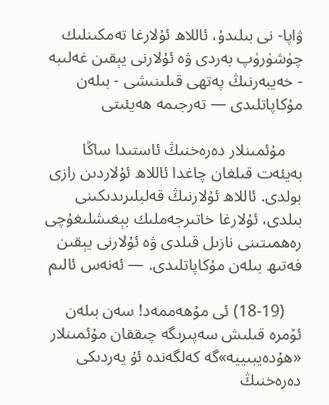ۋاپا- نى بىلىدۇ، ئاللاھ ئۇلارغا تەمكىنلىك چۈشۈرۈپ بەردى ۋە ئۇلارنى يېقىن غەلىبە - خەيبەرنىڭ پەتھى قىلىنىشى - بىلەن مۇكاپاتلىدى — تەرجىمە ھەيئىتى

    مۇئمىنلار دەرەخنىڭ ئاستىدا ساڭا بەيئەت قىلغان چاغدا ئاللاھ ئۇلاردىن رازى بولدى. ئاللاھ ئۇلارنىڭ قەلبلىرىدىكىنى بىلدى، ئۇلارغا خاتىرجەملىك بېغىشلىغۇچى رەھمىتىنى نازىل قىلدى ۋە ئۇلارنى يېقىن فەتىھ بىلەن مۇكاپاتلىدى. — ئەنەس ئالىم

    (18-19) ئى مۇھەممەد! سەن بىلەن ئۆمرە قىلىش سەپىرىگە چىققان مۇئمىنلار «ھۇدەيبىييە»گە كەلگەندە ئۇ يەردىكى دەرەخنىڭ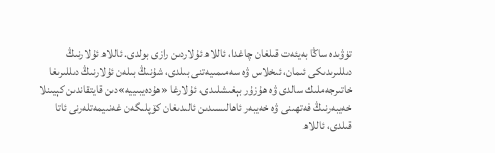تۈۋىدە ساڭا بەيئەت قىلغان چاغدا، ئاللاھ ئۇلاردىن رازى بولدى. ئاللاھ ئۇلارنىڭ دىللىرىدىكى ئىمان، ئىخلاس ۋە سەمىمىيەتنى بىلدى، شۇنىڭ بىلەن ئۇلارنىڭ دىللىرىغا خاتىرجەملىك سالدى ۋە ھۇزۇر بېغىشلىدى، ئۇلارغا «ھۇدەيبىييە»دىن قايتقاندىن كېيىنلا خەيبەرنىڭ فەتھىنى ۋە خەيبەر ئاھالىسىدىن ئالىدىغان كۆپلىگەن غەنىيمەتلەرنى ئاتا قىلدى، ئاللاھ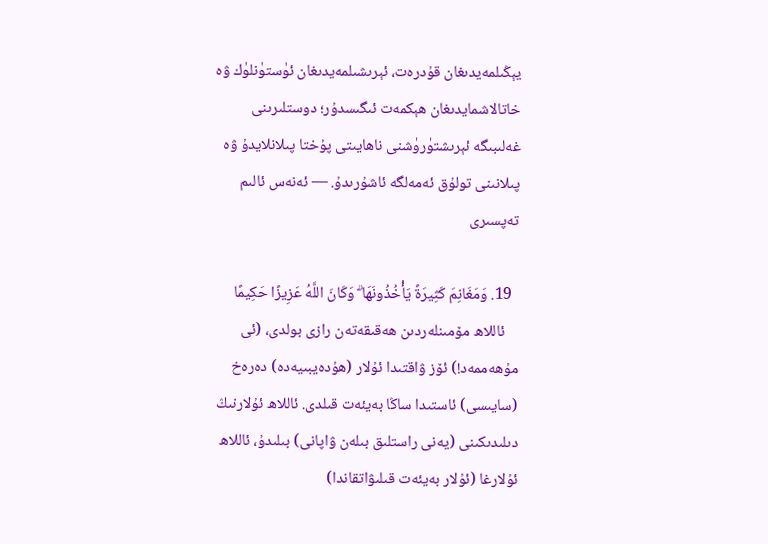يېڭىلمەيدىغان قۇدرەت، ئېرىشىلمەيدىغان ئۈستۈنلۈك ۋە خاتالاشمايدىغان ھېكمەت ئىگىسدۇر؛ دوستلىرىنى غەلىبىگە ئېرىشتۈرۈشنى ناھايىتى پۇختا پىلانلايدۇ ۋە پىلانىنى تولۇق ئەمەلگە ئاشۇرىدۇ. — ئەنەس ئالىم تەپسىرى

  19. وَمَغَانِمَ كَثِيرَةً يَأْخُذُونَهَا ۗ وَكَانَ اللَّهُ عَزِيزًا حَكِيمًا
    ئاللاھ مۆمىنلەردىن ھەقىقەتەن رازى بولدى، (ئى مۇھەممەد!) ئۆز ۋاقتىدا ئۇلار (ھۇدەيبىيەدە) دەرەخ (سايىسى) ئاستىدا ساڭا بەيئەت قىلدى. ئاللاھ ئۇلارنىڭ دىلىدىكىنى (يەنى راستلىق بىلەن ۋاپانى) بىلىدۇ، ئاللاھ ئۇلارغا (ئۇلار بەيئەت قىلىۋاتقاندا)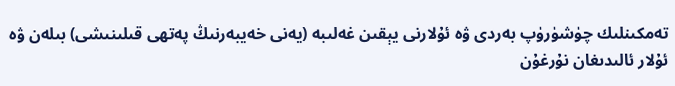تەمكىنلىك چۈشۈرۈپ بەردى ۋە ئۇلارنى يېقىن غەلىبە (يەنى خەيبەرنىڭ پەتھى قىلىنىشى) بىلەن ۋە ئۇلار ئالىدىغان نۇرغۇن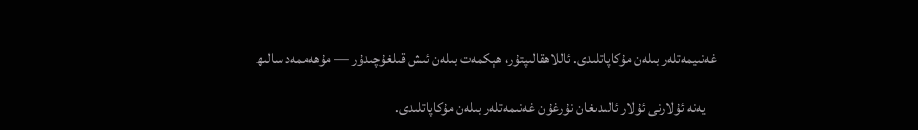غەنىيمەتلەر بىلەن مۇكاپاتلىدى. ئاللاھقالىپتۇر، ھېكمەت بىلەن ئىش قىلغۇچىدۇر — مۇھەممەد سالىھ

    يەنە ئۇلارنى ئۇلار ئالىدىغان نۇرغۇن غەنىمەتلەر بىلەن مۇكاپاتلىدى.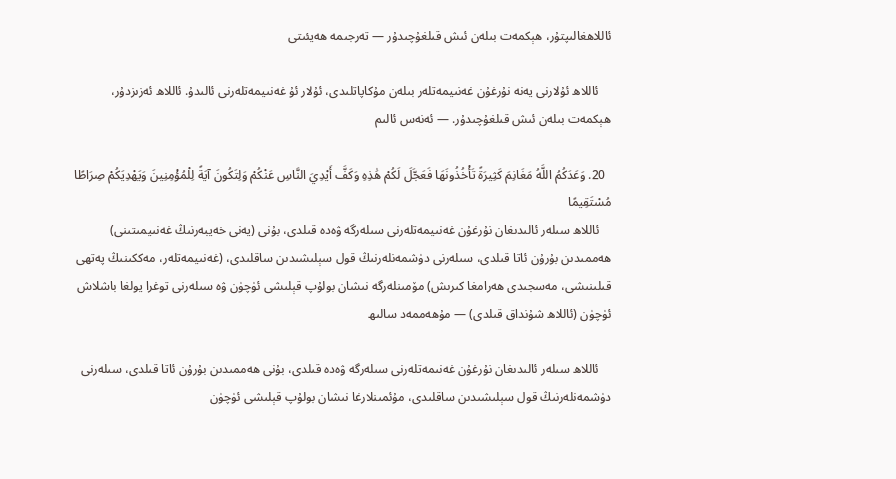ئاللاھغالىپتۇر، ھېكمەت بىلەن ئىش قىلغۇچىدۇر — تەرجىمە ھەيئىتى

    ئاللاھ ئۇلارنى يەنە نۇرغۇن غەنىيمەتلەر بىلەن مۇكاپاتلىدى، ئۇلار ئۇ غەنىيمەتلەرنى ئالىدۇ. ئاللاھ ئەزىزدۇر، ھېكمەت بىلەن ئىش قىلغۇچىدۇر. — ئەنەس ئالىم

  20. وَعَدَكُمُ اللَّهُ مَغَانِمَ كَثِيرَةً تَأْخُذُونَهَا فَعَجَّلَ لَكُمْ هَٰذِهِ وَكَفَّ أَيْدِيَ النَّاسِ عَنْكُمْ وَلِتَكُونَ آيَةً لِلْمُؤْمِنِينَ وَيَهْدِيَكُمْ صِرَاطًا مُسْتَقِيمًا
    ئاللاھ سىلەر ئالىدىغان نۇرغۇن غەنىيمەتلەرنى سىلەرگە ۋەدە قىلدى، بۇنى (يەنى خەيبەرنىڭ غەنىيمىتىنى) ھەممىدىن بۇرۇن ئاتا قىلدى، سىلەرنى دۈشمەنلەرنىڭ قول سېلىشىدىن ساقلىدى، (غەنىيمەتلەر، مەككىنىڭ پەتھى قىلىنىشى، مەسجىدى ھەرامغا كىرىش) مۆمىنلەرگە نىشان بولۇپ قېلىشى ئۈچۈن ۋە سىلەرنى توغرا يولغا باشلاش ئۈچۈن (ئاللاھ شۇنداق قىلدى) — مۇھەممەد سالىھ

    ئاللاھ سىلەر ئالىدىغان نۇرغۇن غەنىمەتلەرنى سىلەرگە ۋەدە قىلدى، بۇنى ھەممىدىن بۇرۇن ئاتا قىلدى، سىلەرنى دۈشمەنلەرنىڭ قول سېلىشىدىن ساقلىدى، مۇئمىنلارغا نىشان بولۇپ قېلىشى ئۈچۈن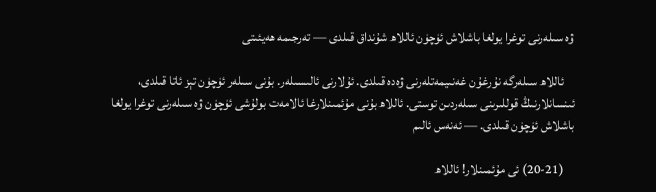ۋە سىلەرنى توغرا يولغا باشلاش ئۈچۈن ئاللاھ شۇنداق قىلدى — تەرجىمە ھەيئىتى

    ئاللاھ سىلەرگە نۇرغۇن غەنىيمەتلەرنى ۋەدە قىلدى. ئۇلارنى ئالىسىلەر. بۇنى سىلەر ئۈچۈن تېز ئاتا قىلدى، ئىنسانلارنىڭ قوللىرىنى سىلەردىن توستى. ئاللاھ بۇنى مۇئمىنلارغا ئالامەت بولۇشى ئۈچۈن ۋە سىلەرنى توغرا يولغا باشلاش ئۈچۈن قىلدى. — ئەنەس ئالىم

    (20-21) ئى مۇئمىنلار! ئاللاھ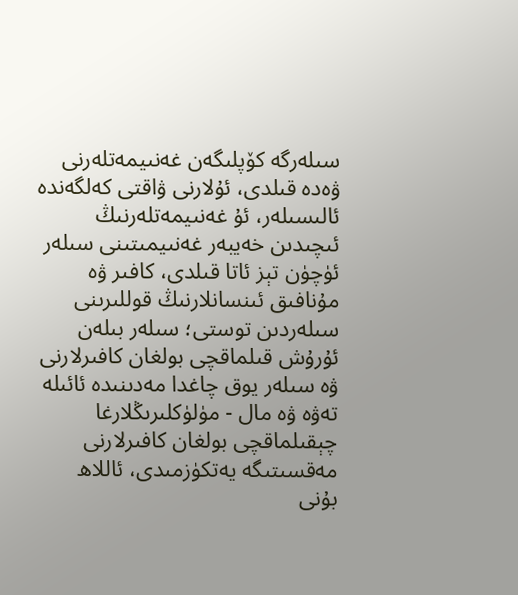سىلەرگە كۆپلىگەن غەنىيمەتلەرنى ۋەدە قىلدى، ئۇلارنى ۋاقتى كەلگەندە ئالىسىلەر، ئۇ غەنىيمەتلەرنىڭ ئىچىدىن خەيبەر غەنىيمىتىنى سىلەر ئۈچۈن تېز ئاتا قىلدى، كافىر ۋە مۇنافىق ئىنسانلارنىڭ قوللىرىنى سىلەردىن توستى؛ سىلەر بىلەن ئۇرۇش قىلماقچى بولغان كافىرلارنى ۋە سىلەر يوق چاغدا مەدىنىدە ئائىلە تەۋە ۋە مال - مۈلۈكلىرىڭلارغا چېقىلماقچى بولغان كافىرلارنى مەقسىتىگە يەتكۈزمىدى، ئاللاھ بۇنى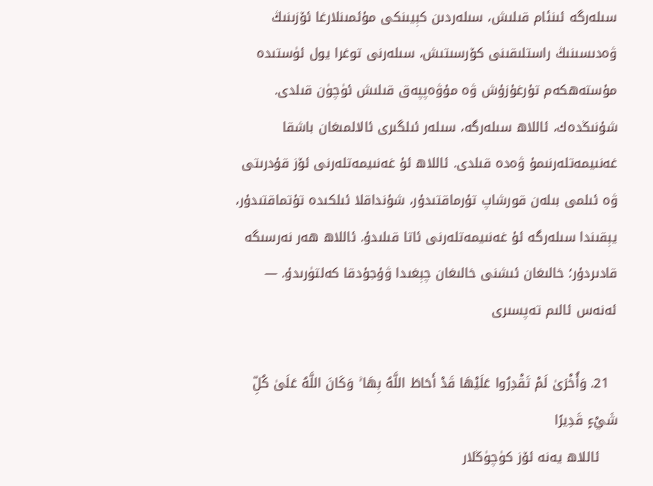سىلەرگە ئىنئام قىلىش، سىلەردىن كېيىنكى مۇئمىنلارغا ئۆزىنىڭ ۋەدىسىنىڭ راستلىقىنى كۆرسىتىش، سىلەرنى توغرا يول ئۈستىدە مۇستەھكەم تۇرغۇزۇش ۋە مۇۋەپپەق قىلىش ئۈچۈن قىلدى. شۇنىڭدەك، ئاللاھ سىلەرگە، سىلەر ئىلگىرى ئالالمىغان باشقا غەنىيمەتلەرنىمۇ ۋەدە قىلدى. ئاللاھ ئۇ غەنىيمەتلەرنى ئۆز قۇدرىتى ۋە ئىلمى بىلەن قورشاپ تۇرماقتىدۇر، شۇنداقلا ئىلكىدە تۇتماقتىدۇر، يېقىندا سىلەرگە ئۇ غەنىيمەتلەرنى ئاتا قىلىدۇ. ئاللاھ ھەر نەرسىگە قادىردۇر؛ خالىغان ئىشنى خالىغان چېغىدا ۋۇجۇدقا كەلتۈرىدۇ. — ئەنەس ئالىم تەپسىرى

  21. وَأُخْرَىٰ لَمْ تَقْدِرُوا عَلَيْهَا قَدْ أَحَاطَ اللَّهُ بِهَا ۚ وَكَانَ اللَّهُ عَلَىٰ كُلِّ شَيْءٍ قَدِيرًا
    ئاللاھ يەنە ئۆز كۈچۈڭلار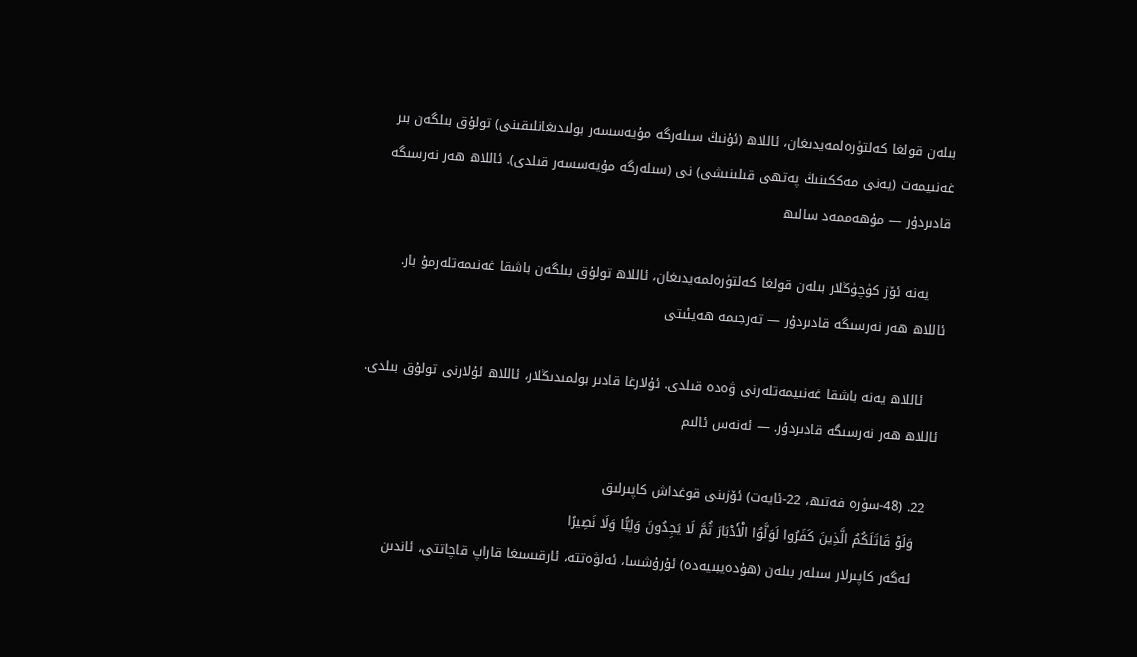بىلەن قولغا كەلتۈرەلمەيدىغان، ئاللاھ (ئۇنىڭ سىلەرگە مۇيەسسەر بولىدىغانلىقىنى) تولۇق بىلگەن بىر غەنىيمەت (يەنى مەككىنىڭ پەتھى قىلىنىشى) نى (سىلەرگە مۇيەسسەر قىلدى). ئاللاھ ھەر نەرسىگە قادىردۇر — مۇھەممەد سالىھ

    يەنە ئۆز كۈچۈڭلار بىلەن قولغا كەلتۈرەلمەيدىغان، ئاللاھ تولۇق بىلگەن باشقا غەنىمەتلەرمۇ بار. ئاللاھ ھەر نەرسىگە قادىردۇر — تەرجىمە ھەيئىتى

    ئاللاھ يەنە باشقا غەنىيمەتلەرنى ۋەدە قىلدى. ئۇلارغا قادىر بولمىدىڭلار، ئاللاھ ئۇلارنى تولۇق بىلدى. ئاللاھ ھەر نەرسىگە قادىردۇر. — ئەنەس ئالىم

  22. (48-سۈرە فەتىھ، 22-ئايەت) ئۆزىنى قوغداش كاپىرلىق
    وَلَوْ قَاتَلَكُمُ الَّذِينَ كَفَرُوا لَوَلَّوُا الْأَدْبَارَ ثُمَّ لَا يَجِدُونَ وَلِيًّا وَلَا نَصِيرًا
    ئەگەر كاپىرلار سىلەر بىلەن (ھۇدەيبىيەدە) ئۇرۇشسا، ئەلۋەتتە، ئارقىسىغا قاراپ قاچاتتى، ئاندىن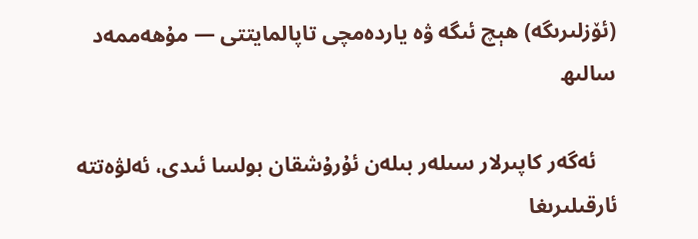(ئۆزلىرىگە) ھېچ ئىگە ۋە ياردەمچى تاپالمايتتى — مۇھەممەد سالىھ

    ئەگەر كاپىرلار سىلەر بىلەن ئۇرۇشقان بولسا ئىدى، ئەلۋەتتە ئارقىلىرىغا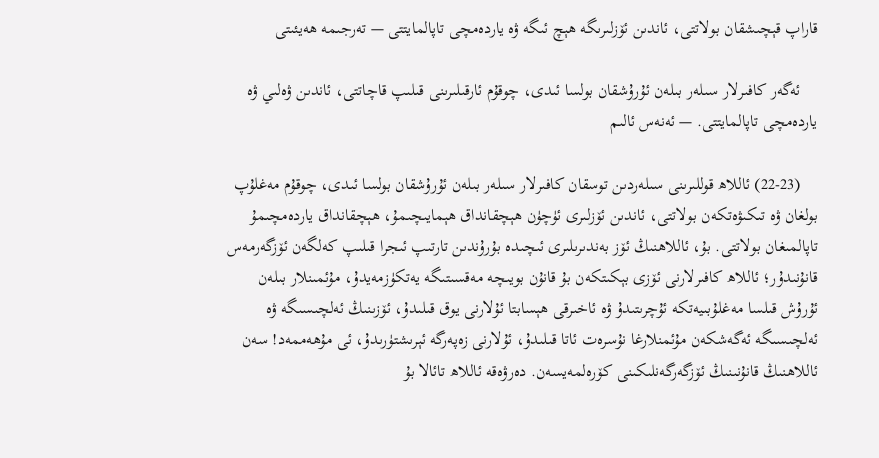قاراپ قېچىشقان بولاتتى، ئاندىن ئۆزلىرىگە ھېچ ئىگە ۋە ياردەمچى تاپالمايتتى — تەرجىمە ھەيئىتى

    ئەگەر كافىرلار سىلەر بىلەن ئۇرۇشقان بولسا ئىدى، چوقۇم ئارقىلىرىنى قىلىپ قاچاتتى، ئاندىن ۋەلىي ۋە ياردەمچى تاپالمايتتى. — ئەنەس ئالىم

    (22-23) ئاللاھ قوللىرىنى سىلەردىن توسقان كافىرلار سىلەر بىلەن ئۇرۇشقان بولسا ئىدى، چوقۇم مەغلۇپ بولغان ۋە تىكىۋەتكەن بولاتتى، ئاندىن ئۆزلىرى ئۈچۈن ھېچقانداق ھېمايىچىمۇ، ھېچقانداق ياردەمچىمۇ تاپالمىغان بولاتتى. بۇ، ئاللاھنىڭ ئۆز بەندىرىلىرى ئىچىدە بۇرۇندىن تارتىپ ئىجرا قىلىپ كەلگەن ئۆزگەرمەس قانۇنىدۇر؛ ئاللاھ كافىرلارنى ئۆزى بېكىتكەن بۇ قانۇن بويىچە مەقسىتىگە يەتكۈزمەيدۇ، مۇئمىنلار بىلەن ئۇرۇش قىلسا مەغلۇبىيەتكە ئۇچرىتىدۇ ۋە ئاخىرقى ھېسابتا ئۇلارنى يوق قىلىدۇ، ئۆزىنىڭ ئەلچىسىگە ۋە ئەلچىسىگە ئەگەشكەن مۇئمنلارغا نۇسرەت ئاتا قىلىدۇ، ئۇلارنى زەپەرگە ئېرىشتۈرىدۇ، ئى مۇھەممەد! سەن ئاللاھنىڭ قانۇنىنىڭ ئۆزگەرگەنلىكىنى كۆرەلمەيسەن. دەرۋەقە ئاللاھ تائالا بۇ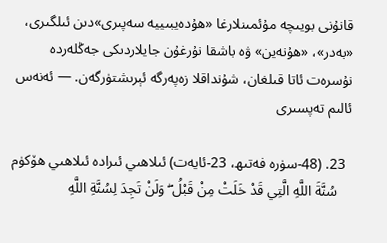قانۇنى بويىچە مۇئمىنلارغا «ھۇدەيبىييە سەپىرى»دىن ئىلگىرى، «بەدر»، «ھۇنەين» ۋە باشقا نۇرغۇن جايلاردىكى جەڭلەردە نۇسرەت ئاتا قىلغان، شۇنداقلا زەپەرگە ئېرىشتۈرگەن. — ئەنەس ئالىم تەپسىرى

  23. (48-سۈرە فەتىھ، 23-ئايەت) ئىلاھىي ئىرادە ئىلاھىي ھۆكۈم
    سُنَّةَ اللَّهِ الَّتِي قَدْ خَلَتْ مِنْ قَبْلُ ۖ وَلَنْ تَجِدَ لِسُنَّةِ اللَّهِ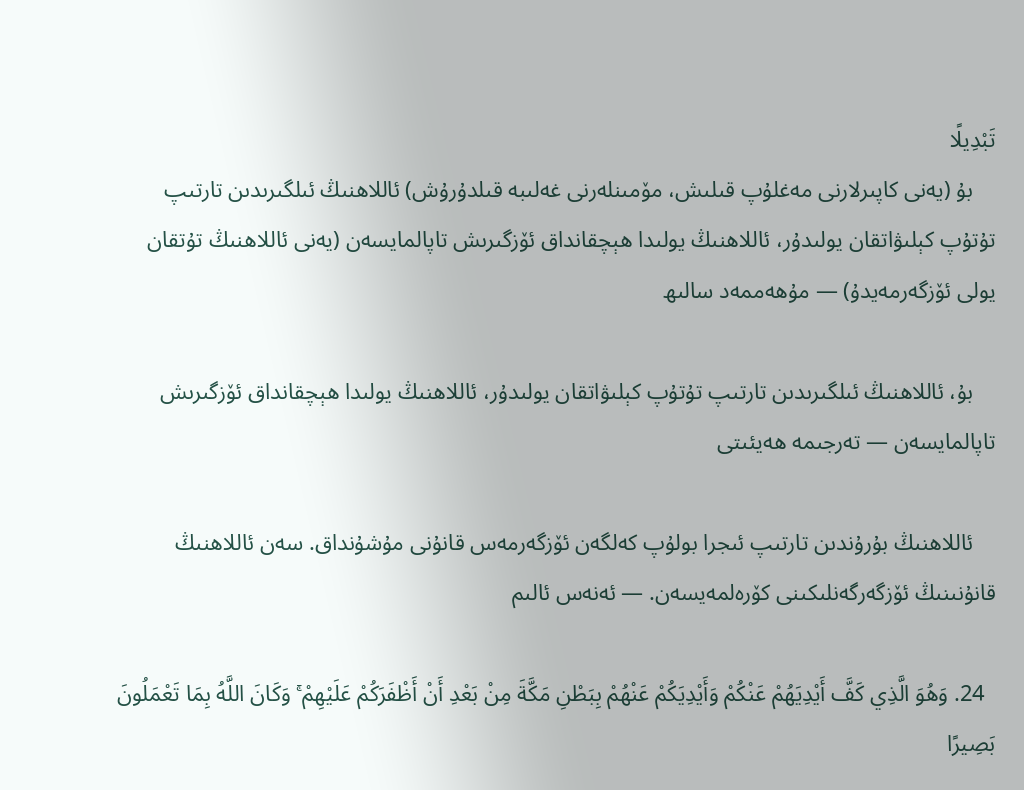تَبْدِيلًا
    بۇ (يەنى كاپىرلارنى مەغلۇپ قىلىش، مۆمىنلەرنى غەلىبە قىلدۇرۇش) ئاللاھنىڭ ئىلگىرىدىن تارتىپ تۇتۇپ كېلىۋاتقان يولىدۇر، ئاللاھنىڭ يولىدا ھېچقانداق ئۆزگىرىش تاپالمايسەن (يەنى ئاللاھنىڭ تۇتقان يولى ئۆزگەرمەيدۇ) — مۇھەممەد سالىھ

    بۇ، ئاللاھنىڭ ئىلگىرىدىن تارتىپ تۇتۇپ كېلىۋاتقان يولىدۇر، ئاللاھنىڭ يولىدا ھېچقانداق ئۆزگىرىش تاپالمايسەن — تەرجىمە ھەيئىتى

    ئاللاھنىڭ بۇرۇندىن تارتىپ ئىجرا بولۇپ كەلگەن ئۆزگەرمەس قانۇنى مۇشۇنداق. سەن ئاللاھنىڭ قانۇنىنىڭ ئۆزگەرگەنلىكىنى كۆرەلمەيسەن. — ئەنەس ئالىم

  24. وَهُوَ الَّذِي كَفَّ أَيْدِيَهُمْ عَنْكُمْ وَأَيْدِيَكُمْ عَنْهُمْ بِبَطْنِ مَكَّةَ مِنْ بَعْدِ أَنْ أَظْفَرَكُمْ عَلَيْهِمْ ۚ وَكَانَ اللَّهُ بِمَا تَعْمَلُونَ بَصِيرًا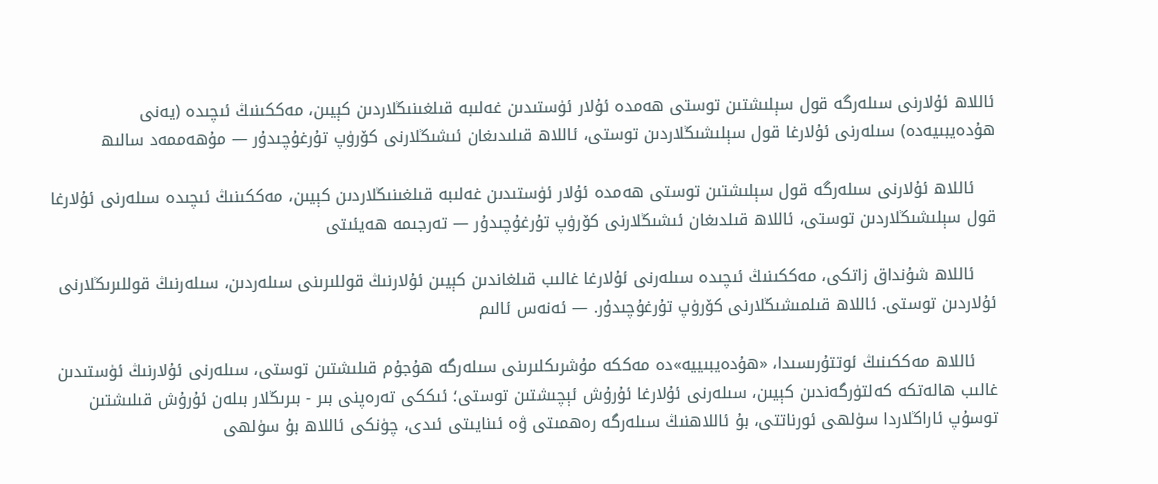ئاللاھ ئۇلارنى سىلەرگە قول سېلىشتىن توستى ھەمدە ئۇلار ئۈستىدىن غەلىبە قىلغىنىڭلاردىن كېيىن، مەككىنىڭ ئىچىدە (يەنى ھۇدەيبىيەدە) سىلەرنى ئۇلارغا قول سېلىشىڭلاردىن توستى، ئاللاھ قىلىدىغان ئىشىڭلارنى كۆرۈپ تۇرغۇچىدۇر — مۇھەممەد سالىھ

    ئاللاھ ئۇلارنى سىلەرگە قول سېلىشتىن توستى ھەمدە ئۇلار ئۈستىدىن غەلىبە قىلغىنىڭلاردىن كېيىن، مەككىنىڭ ئىچىدە سىلەرنى ئۇلارغا قول سېلىشىڭلاردىن توستى، ئاللاھ قىلدىغان ئىشىڭلارنى كۆرۈپ تۇرغۇچىدۇر — تەرجىمە ھەيئىتى

    ئاللاھ شۇنداق زاتكى، مەككىنىڭ ئىچىدە سىلەرنى ئۇلارغا غالىب قىلغاندىن كېيىن ئۇلارنىڭ قوللىرىنى سىلەردىن، سىلەرنىڭ قوللىرىڭلارنى ئۇلاردىن توستى. ئاللاھ قىلمىشىڭلارنى كۆرۈپ تۇرغۇچىدۇر. — ئەنەس ئالىم

    ئاللاھ مەككىنىڭ ئوتتۇرىسىدا، «ھۇدەيبىييە»دە مەككە مۇشرىكلىرىنى سىلەرگە ھۇجۇم قىلىشتىن توستى، سىلەرنى ئۇلارنىڭ ئۈستىدىن غالىب ھالەتكە كەلتۈرگەندىن كېيىن، سىلەرنى ئۇلارغا ئۇرۇش ئېچىشتىن توستى؛ ئىككى تەرەپنى بىر - بىرىڭلار بىلەن ئۇرۇش قىلىشتىن توسۇپ ئاراڭلاردا سۈلھى ئورناتتى، بۇ ئاللاھنىڭ سىلەرگە رەھمىتى ۋە ئىنايىتى ئىدى، چۈنكى ئاللاھ بۇ سۈلھى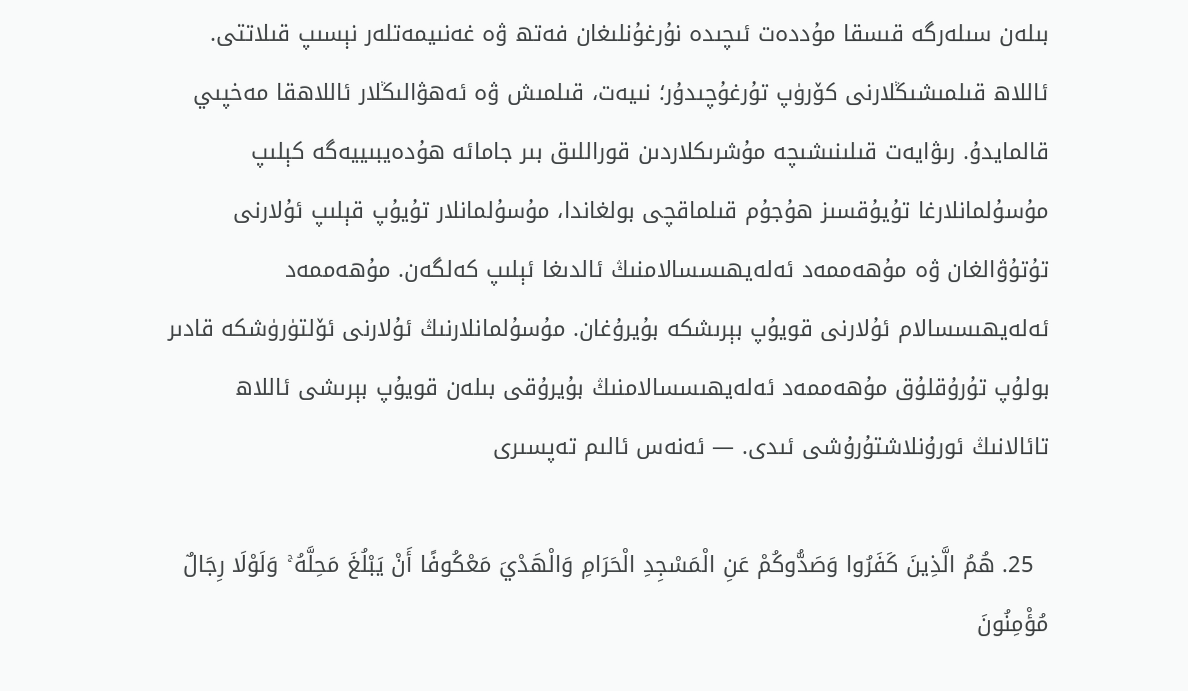بىلەن سىلەرگە قىسقا مۇددەت ئىچىدە نۇرغۇنلىغان فەتھ ۋە غەنىيمەتلەر نېسىپ قىلاتتى. ئاللاھ قىلمىشىڭلارنى كۆرۈپ تۇرغۇچىدۇر؛ نىيەت، قىلمىش ۋە ئەھۋالىڭلار ئاللاھقا مەخپىي قالمايدۇ. رىۋايەت قىلىنىشىچە مۇشرىكلاردىن قوراللىق بىر جامائە ھۇدەيبىييەگە كېلىپ مۇسۇلمانلارغا تۇيۇقسىز ھۇجۇم قىلماقچى بولغاندا، مۇسۇلمانلار تۇيۇپ قېلىپ ئۇلارنى تۇتۇۋالغان ۋە مۇھەممەد ئەلەيھىسسالامنىڭ ئالدىغا ئېلىپ كەلگەن. مۇھەممەد ئەلەيھىسسالام ئۇلارنى قويۇپ بېرىشكە بۇيرۇغان. مۇسۇلمانلارنىڭ ئۇلارنى ئۆلتۈرۈشكە قادىر بولۇپ تۇرۇقلۇق مۇھەممەد ئەلەيھىسسالامنىڭ بۇيرۇقى بىلەن قويۇپ بېرىشى ئاللاھ تائالانىڭ ئورۇنلاشتۇرۇشى ئىدى. — ئەنەس ئالىم تەپسىرى

  25. هُمُ الَّذِينَ كَفَرُوا وَصَدُّوكُمْ عَنِ الْمَسْجِدِ الْحَرَامِ وَالْهَدْيَ مَعْكُوفًا أَنْ يَبْلُغَ مَحِلَّهُ ۚ وَلَوْلَا رِجَالٌ مُؤْمِنُونَ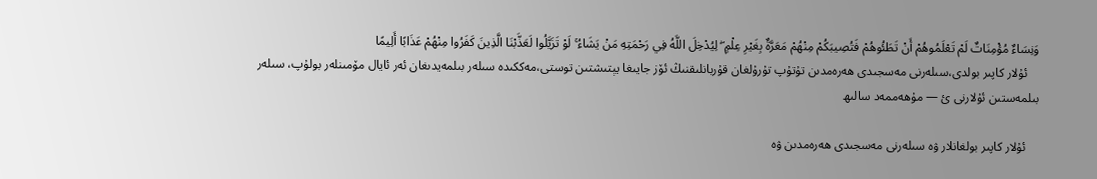وَنِسَاءٌ مُؤْمِنَاتٌ لَمْ تَعْلَمُوهُمْ أَنْ تَطَئُوهُمْ فَتُصِيبَكُمْ مِنْهُمْ مَعَرَّةٌ بِغَيْرِ عِلْمٍ ۖ لِيُدْخِلَ اللَّهُ فِي رَحْمَتِهِ مَنْ يَشَاءُ ۚ لَوْ تَزَيَّلُوا لَعَذَّبْنَا الَّذِينَ كَفَرُوا مِنْهُمْ عَذَابًا أَلِيمًا
    ئۇلار كاپىر بولدى،سىلەرنى مەسجىدى ھەرەمدىن تۇتۇپ تۇرۇلغان قۇربانلىقنىڭ ئۆز جايىغا يېتىشتىن توستى،مەككىدە سىلەر بىلمەيدىغان ئەر ئايال مۆمىنلەر بولۇپ، سىلەر بىلمەستىن ئۇلارنى ئ — مۇھەممەد سالىھ

    ئۇلار كاپىر بولغانلار ۋە سىلەرنى مەسجىدى ھەرەمدىن ۋە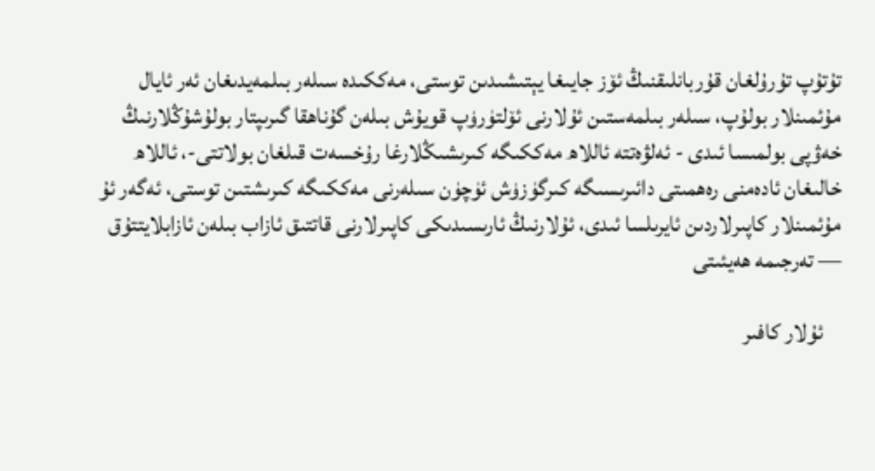تۇتۇپ تۇرۇلغان قۇربانلىقنىڭ ئۆز جايىغا يېتىشىدىن توستى، مەككىدە سىلەر بىلمەيدىغان ئەر ئايال مۇئمىنلار بولۇپ، سىلەر بىلمەستىن ئۇلارنى ئۆلتۈرۈپ قويۇش بىلەن گۇناھقا گىرىپتار بولۇشۇڭلارنىڭ خەۋپى بولمىسا ئىدى - ئەلۋەتتە ئاللاھ مەككىگە كىرىشىڭلارغا رۇخسەت قىلغان بولاتتى-، ئاللاھ خالىغان ئادەمنى رەھمىتى دائىرىسىگە كىرگۈزۈش ئۈچۈن سىلەرنى مەككىگە كىرىشتىن توستى، ئەگەر ئۇ مۇئمىنلار كاپىرلاردىن ئايرىلسا ئىدى، ئۇلارنىڭ ئارىسىدىكى كاپىرلارنى قاتتىق ئازاب بىلەن ئازابلايتتۇق — تەرجىمە ھەيئىتى

    ئۇلار كافىر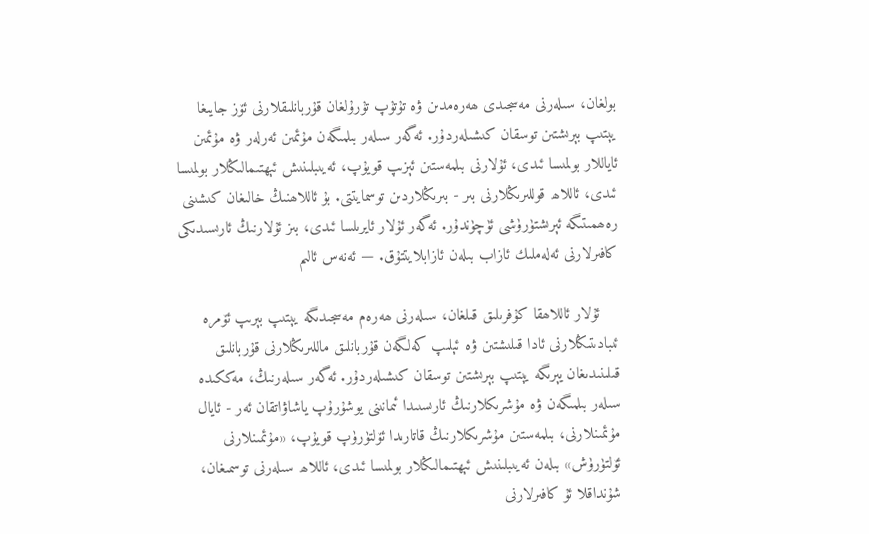بولغان، سىلەرنى مەسجىدى ھەرەمدىن ۋە تۇتۇپ تۇرۇلغان قۇربانلىقلارنى ئۆز جايىغا يېتىپ بېرىشتىن توسقان كىشىلەردۇر. ئەگەر سىلەر بىلمىگەن مۇئمىن ئەرلەر ۋە مۇئمىن ئاياللار بولمىسا ئىدى، ئۇلارنى بىلمەستىن ئېزىپ قويۇپ، ئەيىبلىنىش ئېھتىمالىڭلار بولمىسا ئىدى، ئاللاھ قوللىرىڭلارنى بىر - بىرىڭلاردىن توسمايتتى. بۇ ئاللاھنىڭ خالىغان كىشىنى رەھمىتىگە ئېرىشتۈرۈشى ئۈچۈندۇر. ئەگەر ئۇلار ئايرىلسا ئىدى، بىز ئۇلارنىڭ ئارىسىدىكى كافىرلارنى ئەلەملىك ئازاب بىلەن ئازابلايتتۇق. — ئەنەس ئالىم

    ئۇلار ئاللاھقا كۇفرىلىق قىلغان، سىلەرنى ھەرەم مەسجىدىگە يېتىپ بېرىپ ئۆمرە ئىبادىتىڭلارنى ئادا قىلىشتىن ۋە ئېلىپ كەلگەن قۇربانلىق ماللىرىڭلارنى قۇربانلىق قىلىنىدىغان يېرىگە يېتىپ بېرىشتىن توسقان كىشىلەردۇر. ئەگەر سىلەرنىڭ، مەككىدە سىلەر بىلمىگەن ۋە مۇشرىكلارنىڭ ئارىسىىدا ئىمانىنى يوشۇرۇپ ياشاۋاتقان ئەر - ئايال مۇئمىنلارنى، بىلمەستىن مۇشرىكلارنىڭ قاتارىدا ئۆلتۈرۈپ قويۇپ، «مۇئمىنلارنى ئۆلتۈرۈش» بىلەن ئەيىبلىنىش ئېھتىمالىڭلار بولمىسا ئىدى، ئاللاھ سىلەرنى توسمىغان، شۇنداقلا ئۇ كافىرلارنى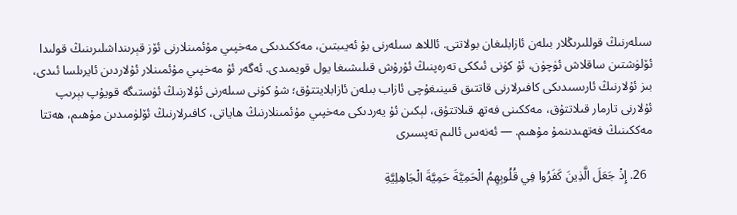سىلەرنىڭ قوللىرىڭلار بىلەن ئازابلىغان بولاتتى. ئاللاھ سىلەرنى بۇ ئەيىبتىن، مەككىدىكى مەخپىي مۇئمىنلارنى ئۆز قېرىنداشلىرىنىڭ قولىدا ئۆلۈشتىن ساقلاش ئۈچۈن، ئۇ كۈنى ئىككى تەرەپنىڭ ئۇرۇش قىلىشىغا يول قويمىدى. ئەگەر ئۇ مەخپىي مۇئمىنلار ئۇلاردىن ئايرىلسا ئىدى، بىز ئۇلارنىڭ ئارىسىدىكى كافىرلارنى قاتتىق قىينىغۇچى ئازاب بىلەن ئازابلايتتۇق؛ شۇ كۈنى سىلەرنى ئۇلارنىڭ ئۈستىگە قويۇپ بېرىپ ئۇلارنى تارمار قىلاتتۇق، مەككىنى فەتھ قىلاتتۇق، لېكىن ئۇ يەردىكى مەخپىي مۇئمىنلارنىڭ ھاياتى، كافىرلارنىڭ ئۆلۈمىدىن مۇھىم، ھەتتا مەككىنىڭ فەتھىدىنمۇ مۇھىم. — ئەنەس ئالىم تەپسىرى

  26. إِذْ جَعَلَ الَّذِينَ كَفَرُوا فِي قُلُوبِهِمُ الْحَمِيَّةَ حَمِيَّةَ الْجَاهِلِيَّةِ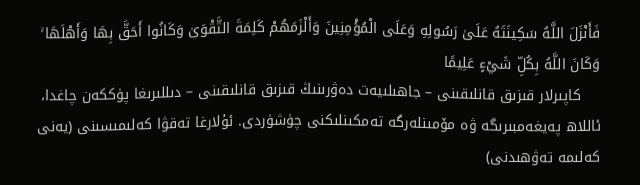فَأَنْزَلَ اللَّهُ سَكِينَتَهُ عَلَىٰ رَسُولِهِ وَعَلَى الْمُؤْمِنِينَ وَأَلْزَمَهُمْ كَلِمَةَ التَّقْوَىٰ وَكَانُوا أَحَقَّ بِهَا وَأَهْلَهَا ۚ وَكَانَ اللَّهُ بِكُلِّ شَيْءٍ عَلِيمًا
    كاپىرلار قىزىق قانلىقىنى – جاھىلىيەت دەۋرىنىڭ قىزىق قانلىقىنى – دىللىرىغا پۈككەن چاغدا، ئاللاھ پەيغەمبىرىگە ۋە مۆمىنلەرگە تەمكىنلىكنى چۈشۈردى. ئۇلارغا تەقۋا كەلىمىسىنى (يەنى كەلىمە تەۋھىدنى)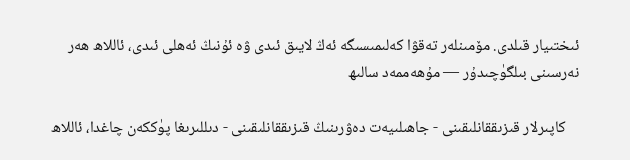ئىختىيار قىلدى. مۆمىنلەر تەقۋا كەلىمىسىگە ئەڭ لايىق ئىدى ۋە ئۇنىڭ ئەھلى ئىدى، ئاللاھ ھەر نەرسىنى بىلگۈچىدۇر — مۇھەممەد سالىھ

    كاپىرلار قىزىققانلىقىنى - جاھىلىيەت دەۋرىنىڭ قىزىققانلىقىنى - دىللىرىغا پۈككەن چاغدا، ئاللاھ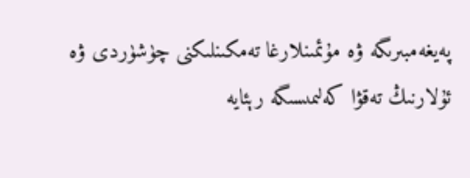پەيغەمبىرىگە ۋە مۇئمىنلارغا تەمكىنلىكنى چۈشۈردى ۋە ئۇلارنىڭ تەقۋا كەلىمىسىگە رېئايە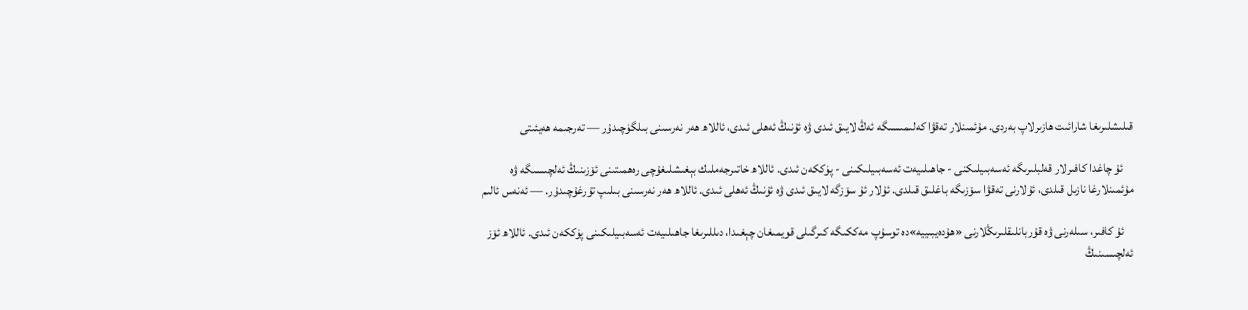قىلىشلىرىغا شارائىت ھازىرلاپ بەردى. مۇئمىنلار تەقۋا كەلىمىسىگە ئەڭ لايىق ئىدى ۋە ئۇنىڭ ئەھلى ئىدى، ئاللاھ ھەر نەرسىنى بىلگۈچىدۇر — تەرجىمە ھەيئىتى

    ئۇ چاغدا كافىرلار قەلبلىرىگە ئەسەبىيلىكنى - جاھىلىيەت ئەسەبىيلىكىنى - پۈككەن ئىدى. ئاللاھ خاتىرجەملىك بېغىشلىغۇچى رەھمىتىنى ئۆزىنىڭ ئەلچىسىگە ۋە مۇئمىنلارغا نازىل قىلدى، ئۇلارنى تەقۋا سۆزىگە باغلىق قىلدى. ئۇلار ئۇ سۆزگە لايىق ئىدى ۋە ئۇنىڭ ئەھلى ئىدى. ئاللاھ ھەر نەرسىنى بىلىپ تۇرغۇچىدۇر. — ئەنەس ئالىم

    ئۇ كافىر، سىلەرنى ۋە قۇربانلىقلىرىڭلارنى «ھۇدەيبىييە»دە توسۇپ مەككىگە كىرگىلى قويمىغان چېغىدا، دىللىرىغا جاھىلىيەت ئەسەبىيلىكىنى پۈككەن ئىدى. ئاللاھ ئۆز ئەلچىسىنىڭ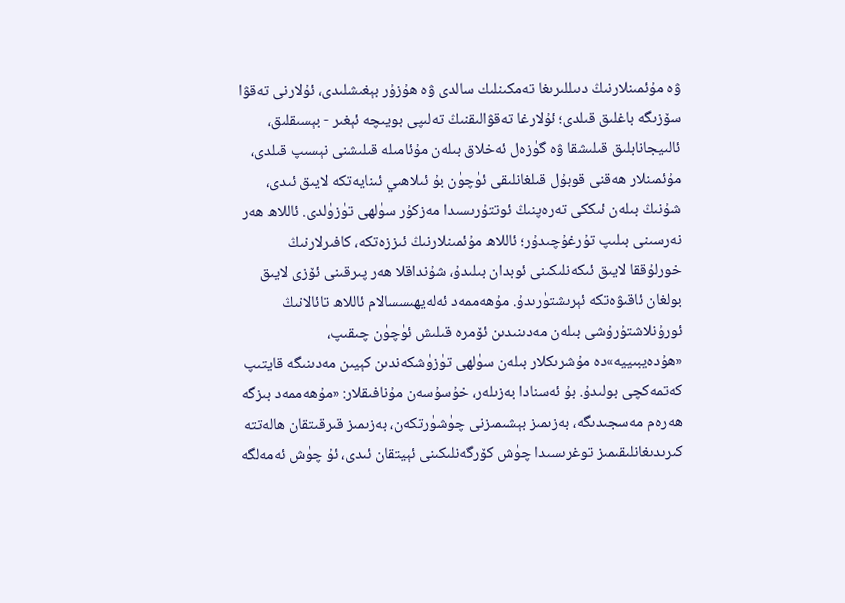ۋە مۇئمىنلارنىڭ دىىللىرىغا تەمكىنلىك سالدى ۋە ھۇزۇر بېغىشلىدى، ئۇلارنى تەقۋا سۆزىگە باغلىق قىلدى؛ ئۇلارغا تەقۋالىقنىڭ تەلىپى بويىچە ئېغىر - بېسىقلىق، ئالىيجانابلىق قىلىشقا ۋە گۈزەل ئەخلاق بىلەن مۇئامىلە قىلىشنى نېسىپ قىلدى، مۇئمىنلار ھەقنى قوبۇل قىلغانلىقى ئۈچۈن بۇ ئىلاھىي ئىنايەتكە لايىق ئىدى، شۇنىڭ بىلەن ئىككى تەرەپنىڭ ئوتتۇرىسىدا مەزكۇر سۈلھى تۈزۈلدى. ئاللاھ ھەر نەرسىنى بىلىپ تۇرغۇچىدۇر؛ ئاللاھ مۇئمىنلارنىڭ ئىززەتكە، كافىرلارنىڭ خورلۇققا لايىق ئىكەنلىكىنى ئوبدان بىلىدۇ، شۇنداقلا ھەر پىرقىنى ئۆزى لايىق بولغان ئاقىۋەتكە ئېرىشتۈرىدۇ. مۇھەممەد ئەلەيھىسسالام ئاللاھ تائالانىڭ ئورۇنلاشتۇرۇشى بىلەن مەدىنىدىن ئۆمرە قىلىش ئۈچۈن چىقىپ، «ھۇدەيبىييە»دە مۇشرىكلار بىلەن سۈلھى تۈزۈشكەندىن كېيىن مەدىنىگە قايتىپ كەتمەكچى بولىدۇ. بۇ ئەسنادا بەزىلەر، خۇسۇسەن مۇنافىقلار: «مۇھەممەد بىزگە ھەرەم مەسجىدىگە، بەزىمىز بېشىمىزنى چۈشۈرتكەن، بەزىمىز قىرقىتقان ھالەتتە كىرىدىغانلىقىمىز توغرىسىدا چۈش كۆرگەنلىكىنى ئېيتقان ئىدى، ئۇ چۈش ئەمەلگە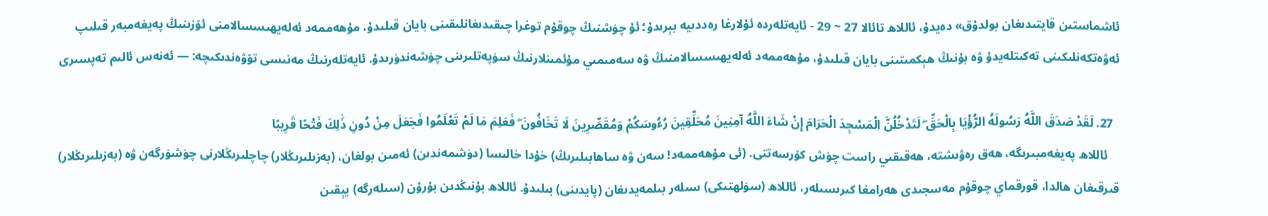ئاشماستىن قايتىدىغان بولدۇق» دەيدۇ، ئاللاھ تائالا 27 ~ 29 - ئايەتلەردە ئۇلارغا رەددىيە بېرىدۇ؛ ئۇ چۈشنىڭ چوقۇم توغرا چىقىدىغانلىقىنى بايان قىلىدۇ، مۇھەممەد ئەلەيھىسسالامنى ئۆزىنىڭ پەيغەمبەر قىلىپ ئەۋەتكەنلىكىنى تەكىتلەيدۇ ۋە بۇنىڭ ھېكمىتىنى بايان قىلىدۇ، مۇھەممەد ئەلەيھىسسالامنىڭ ۋە سەمىمىي مۇئمىنلارنىڭ سۈپەتلىرىنى چۈشەندۈرىدۇ. ئايەتلەرنىڭ مەنىسى تۆۋەندىكىچە: — ئەنەس ئالىم تەپسىرى

  27. لَقَدْ صَدَقَ اللَّهُ رَسُولَهُ الرُّؤْيَا بِالْحَقِّ ۖ لَتَدْخُلُنَّ الْمَسْجِدَ الْحَرَامَ إِنْ شَاءَ اللَّهُ آمِنِينَ مُحَلِّقِينَ رُءُوسَكُمْ وَمُقَصِّرِينَ لَا تَخَافُونَ ۖ فَعَلِمَ مَا لَمْ تَعْلَمُوا فَجَعَلَ مِنْ دُونِ ذَٰلِكَ فَتْحًا قَرِيبًا
    ئاللاھ پەيغەمبىرىگە، ھەق رەۋىشتە، ھەقىقىي راست چۈش كۆرسەتتى. (ئى مۇھەممەد! سەن ۋە ساھابىلىرىڭ) خۇدا خالىسا (دۈشمەندىن) ئەمىن بولغان، (بەزىلىرىڭلار) چاچلىرىڭلارنى چۈشۈرگەن ۋە (بەزىلىرىڭلار) قىرقىغان ھالدا، قورقماي چوقۇم مەسجىدى ھەرامغا كىرىسىلەر، ئاللاھ (سۈلھتىكى) سىلەر بىلمەيدىغان (پايدىنى) بىلىدۇ. ئاللاھ بۇنىڭدىن بۇرۇن (سىلەرگە) يېقىن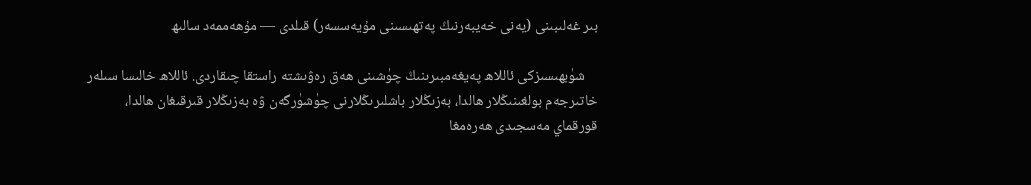بىر غەلىبىنى (يەنى خەيبەرنىڭ پەتھىسىنى مۇيەسسەر) قىلدى — مۇھەممەد سالىھ

    شۈبھىسىزكى ئاللاھ پەيغەمبىرىنىڭ چۈشىنى ھەق رەۋىشتە راستقا چىقاردى. ئاللاھ خالىسا سىلەر خاتىرجەم بولغىنىڭلار ھالدا، بەزىڭلار باشلىرىڭلارنى چۈشۈرگەن ۋە بەزىڭلار قىرقىغان ھالدا، قورقماي مەسجىدى ھەرەمغا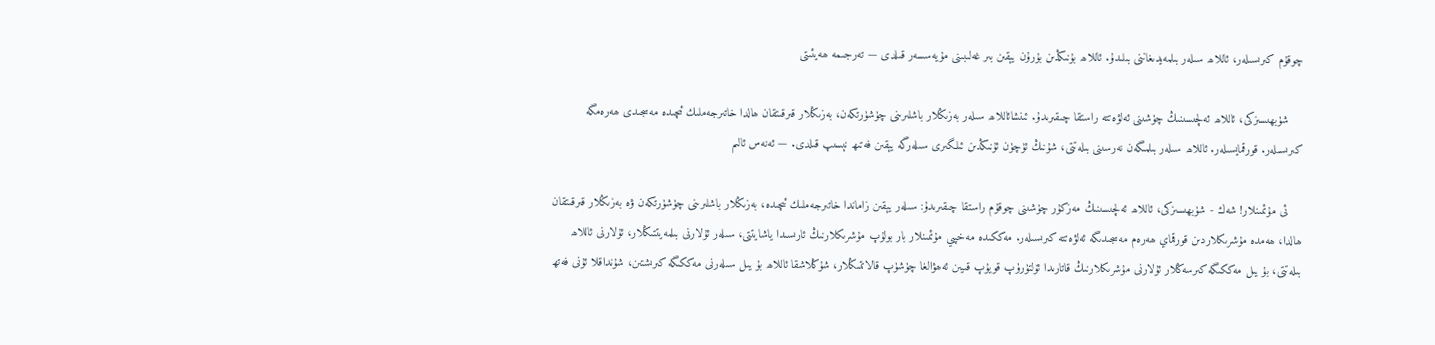چوقۇم كىرىسىلەر، ئاللاھ سىلەر بىلمەيدىغاننى بىلىدۇ. ئاللاھ بۇنىڭدىن بۇرۇن يېقىن بىر غەلىبىنى مۇيەسسەر قىلدى — تەرجىمە ھەيئىتى

    شۈبھىسىزكى، ئاللاھ ئەلچىسىنىڭ چۈشىنى ئەلۋەتتە راستقا چىقىرىدۇ. ئىنشائاللاھ سىلەر بەزىڭلار باشلىرىنى چۈشۈرتكەن، بەزىڭلار قىرقىتقان ھالدا خاتىرجەملىك ئىچىدە مەسجىدى ھەرەمگە كىرىسىلەر. قورقمايسىلەر. ئاللاھ سىلەر بىلمىگەن نەرسىنى بىلەتتى، شۇنىڭ ئۈچۈن ئۇنىڭدىن ئىلگىرى سىلەرگە يېقىن فەتىھ نېسىپ قىلدى. — ئەنەس ئالىم

    ئى مۇئمىنلار! شەك - شۈبھىسىزكى، ئاللاھ ئەلچىسىنىڭ مەزكۇر چۈشىنى چوقۇم راستقا چىقىرىدۇ: سىلەر يېقىن زاماندا خاتىرجەملىك ئىچىدە، بەزىڭلار باشلىرىنى چۈشۈرتكەن ۋە بەزىڭلار قىرقىتقان ھالدا، ھەمدە مۇشرىكلاردىن قورقماي ھەرەم مەسجىدىگە ئەلۋەتتە كىرىسىلەر. مەككىدە مەخپىي مۇئمىنلار بار بولۇپ مۇشرىكلارنىڭ ئارىسىدا ياشايتتى، سىلەر ئۇلارنى بىلمەيتتىڭلار، ئۇلارنى ئاللاھ بىلەتتى، بۇ يىل مەككىگە كىرسەڭلار ئۇلارنى مۇشرىكلارنىڭ قاتارىدا ئۆلتۈرۈپ قويۇپ قىيىن ئەھۋالغا چۈشۈپ قالاتتىڭلار، شۇڭلاشقا ئاللاھ بۇ يىل سىلەرنى مەككىگە كىرىشتىن، شۇنداقلا ئۇنى فەتھ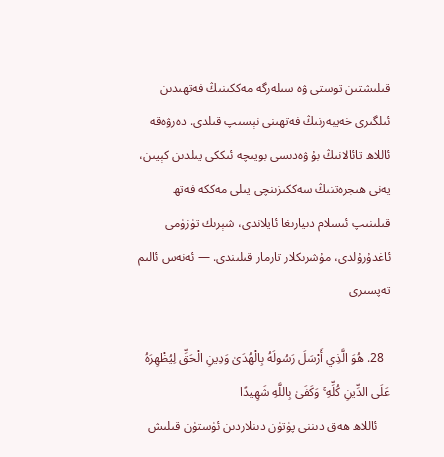قىلىشتىن توستى ۋە سىلەرگە مەككىنىڭ فەتھىدىن ئىلگىرى خەيبەرنىڭ فەتھىنى نېسىپ قىلدى. دەرۋەقە ئاللاھ تائالانىڭ بۇ ۋەدىسى بويىچە ئىككى يىلدىن كېيىن، يەنى ھىجرەتنىڭ سەككىزىنچى يىلى مەككە فەتھ قىلىنىپ ئىسلام دىيارىغا ئايلاندى، شېرىك تۈزۈمى ئاغدۇرۇلدى، مۇشرىكلار تارمار قىلىندى. — ئەنەس ئالىم تەپسىرى

  28. هُوَ الَّذِي أَرْسَلَ رَسُولَهُ بِالْهُدَىٰ وَدِينِ الْحَقِّ لِيُظْهِرَهُ عَلَى الدِّينِ كُلِّهِ ۚ وَكَفَىٰ بِاللَّهِ شَهِيدًا
    ئاللاھ ھەق دىننى پۈتۈن دىنلاردىن ئۈستۈن قىلىش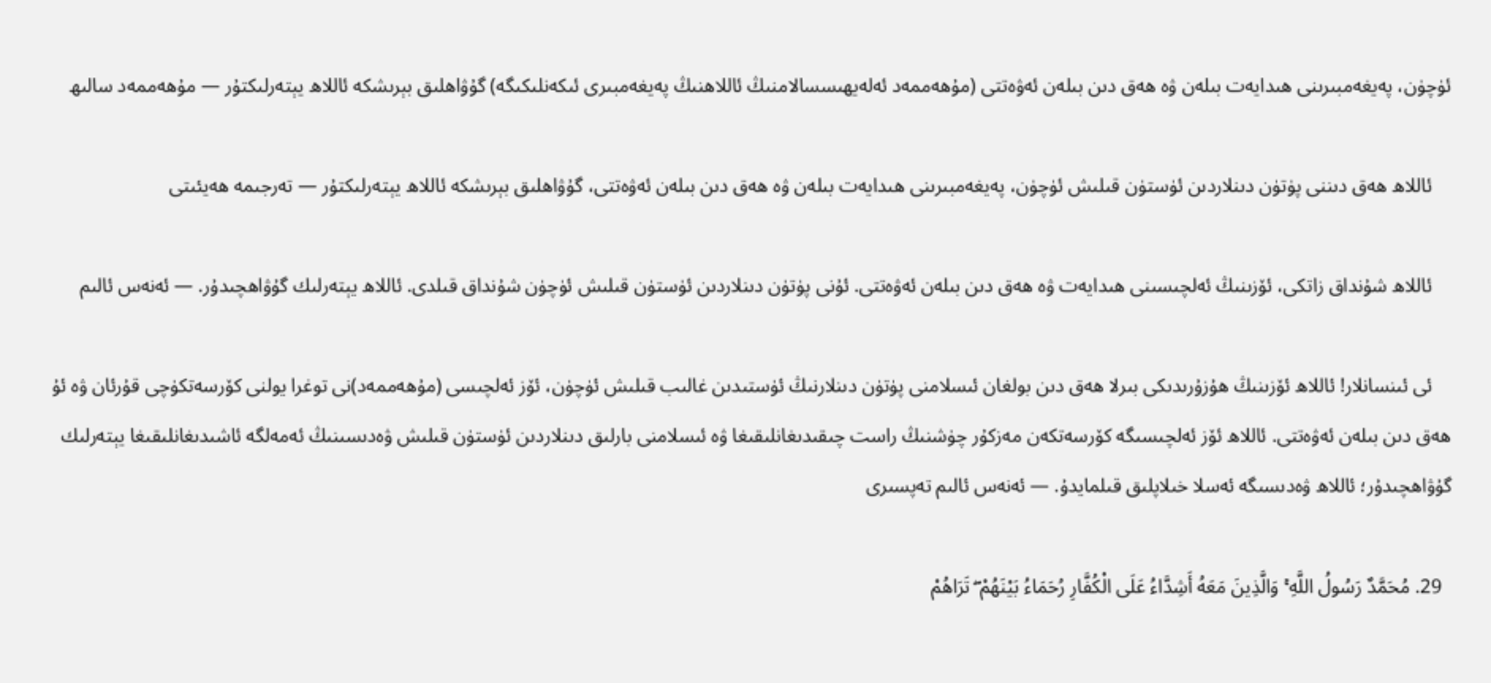ئۈچۈن، پەيغەمبىرىنى ھىدايەت بىلەن ۋە ھەق دىن بىلەن ئەۋەتتى (مۇھەممەد ئەلەيھىسسالامنىڭ ئاللاھنىڭ پەيغەمبىرى ئىكەنلىكىگە) گۇۋاھلىق بېرىشكە ئاللاھ يېتەرلىكتۇر — مۇھەممەد سالىھ

    ئاللاھ ھەق دىننى پۈتۈن دىنلاردىن ئۈستۈن قىلىش ئۈچۈن، پەيغەمبىرىنى ھىدايەت بىلەن ۋە ھەق دىن بىلەن ئەۋەتتى، گۇۋاھلىق بېرىشكە ئاللاھ يېتەرلىكتۇر — تەرجىمە ھەيئىتى

    ئاللاھ شۇنداق زاتكى، ئۆزىنىڭ ئەلچىسىنى ھىدايەت ۋە ھەق دىن بىلەن ئەۋەتتى. ئۇنى پۈتۈن دىنلاردىن ئۈستۈن قىلىش ئۈچۈن شۇنداق قىلدى. ئاللاھ يېتەرلىك گۇۋاھچىدۇر. — ئەنەس ئالىم

    ئى ئىنسانلار! ئاللاھ ئۆزىنىڭ ھۇزۇرىدىكى بىرلا ھەق دىن بولغان ئىسلامنى پۈتۈن دىنلارنىڭ ئۈستىدىن غالىب قىلىش ئۈچۈن، ئۆز ئەلچىسى (مۇھەممەد)نى توغرا يولنى كۆرسەتكۈچى قۇرئان ۋە ئۇ ھەق دىن بىلەن ئەۋەتتى. ئاللاھ ئۆز ئەلچىسىگە كۆرسەتكەن مەزكۇر چۈشنىڭ راست چىقىدىغانلىقىغا ۋە ئىسلامنى بارلىق دىنلاردىن ئۈستۈن قىلىش ۋەدىسىنىڭ ئەمەلگە ئاشىدىغانلىقىغا يېتەرلىك گۇۋاھچىدۇر؛ ئاللاھ ۋەدىسىگە ئەسلا خىلاپلىق قىلمايدۇ. — ئەنەس ئالىم تەپسىرى

  29. مُحَمَّدٌ رَسُولُ اللَّهِ ۚ وَالَّذِينَ مَعَهُ أَشِدَّاءُ عَلَى الْكُفَّارِ رُحَمَاءُ بَيْنَهُمْ ۖ تَرَاهُمْ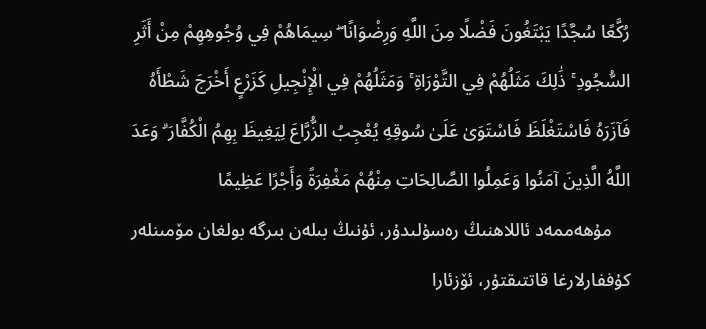رُكَّعًا سُجَّدًا يَبْتَغُونَ فَضْلًا مِنَ اللَّهِ وَرِضْوَانًا ۖ سِيمَاهُمْ فِي وُجُوهِهِمْ مِنْ أَثَرِ السُّجُودِ ۚ ذَٰلِكَ مَثَلُهُمْ فِي التَّوْرَاةِ ۚ وَمَثَلُهُمْ فِي الْإِنْجِيلِ كَزَرْعٍ أَخْرَجَ شَطْأَهُ فَآزَرَهُ فَاسْتَغْلَظَ فَاسْتَوَىٰ عَلَىٰ سُوقِهِ يُعْجِبُ الزُّرَّاعَ لِيَغِيظَ بِهِمُ الْكُفَّارَ ۗ وَعَدَ اللَّهُ الَّذِينَ آمَنُوا وَعَمِلُوا الصَّالِحَاتِ مِنْهُمْ مَغْفِرَةً وَأَجْرًا عَظِيمًا
    مۇھەممەد ئاللاھنىڭ رەسۇلىدۇر، ئۇنىڭ بىلەن بىرگە بولغان مۆمىنلەر كۇففارلارغا قاتتىقتۇر، ئۆزئارا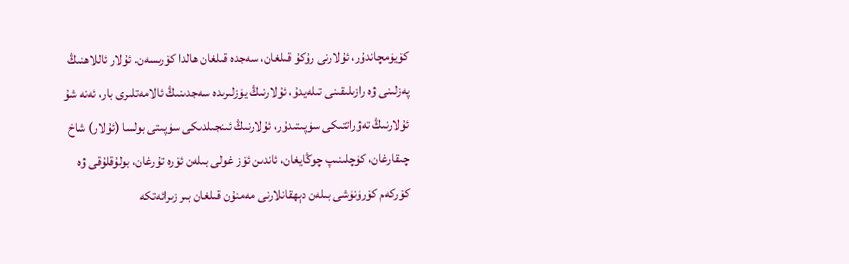كۆيۈمچاندۇر، ئۇلارنى رۇكۇ قىلغان، سەجدە قىلغان ھالدا كۆرىسەن. ئۇلار ئاللاھنىڭ پەزلىنى ۋە رازىلىقىنى تىلەيدۇ، ئۇلارنىڭ يۈزلىرىدە سەجدىنىڭ ئالامەتلىرى بار، ئەنە شۇ ئۇلارنىڭ تەۋراتتىكى سۈپىتىدۇر، ئۇلارنىڭ ئىنجىلدىكى سۈپىتى بولسا (ئۇلار) شاخ چىقارغان، كۈچلىنىپ چوڭايغان، ئاندىن ئۆز غولى بىلەن ئۆرە تۇرغان، بولۇقلۇقى ۋە كۆركەم كۆرۈنۈشى بىلەن دېھقانلارنى مەمنۇن قىلغان بىر زىرائەتكە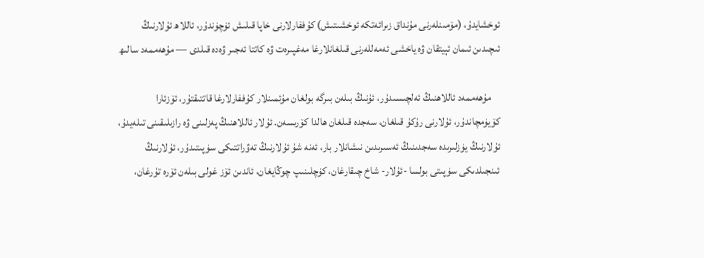ئوخشايدۇ، (مۆمىنلەرنى مۇنداق زىرائەتكە ئوخشىتىش) كۇففارلارنى خاپا قىلىش ئۈچۈندۇر، ئاللاھ ئۇلارنىڭ ئىچىدىن ئىمان ئېيتقان ۋە ياخشى ئەمەللەرنى قىلغانلارغا مەغپىرەت ۋە كاتتا ئەجىر ۋەدە قىلدى — مۇھەممەد سالىھ

    مۇھەممەد ئاللاھنىڭ ئەلچىسىدۇر، ئۇنىڭ بىلەن بىرگە بولغان مۇئمىنلار كۇففارلارغا قاتتىقتۇر، ئۆزئارا كۆيۈمچاندۇر، ئۇلارنى رۇكۇ قىلغان، سەجدە قىلغان ھالدا كۆرىسەن. ئۇلار ئاللاھنىڭ پەزلىنى ۋە رازىلىقىنى تىلەيدۇ، ئۇلارنىڭ يۈزلىرىدە سەجدىنىڭ ئەسىرىدىن نىشانلار بار، ئەنە شۇ ئۇلارنىڭ تەۋراتتىكى سۈپىتىدۇر، ئۇلارنىڭ ئىنجىلدىكى سۈپىتى بولسا -ئۇلار- شاخ چىقارغان، كۈچلىنىپ چوڭايغان، ئاندىن ئۆز غولى بىلەن ئۆرە تۇرغان،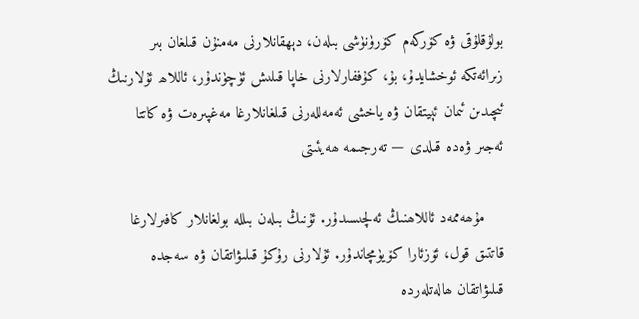بولۇقلۇقى ۋە كۆركەم كۆرۈنۈشى بىلەن، دېھقانلارنى مەمنۇن قىلغان بىر زىرائەتكە ئوخشايدۇ، بۇ، كۇففارلارنى خاپا قىلىش ئۈچۈندۇر، ئاللاھ ئۇلارنىڭ ئىچىدىن ئىمان ئېيتقان ۋە ياخشى ئەمەللەرنى قىلغانلارغا مەغپىرەت ۋە كاتتا ئەجىر ۋەدە قىلدى — تەرجىمە ھەيئىتى

    مۇھەممەد ئاللاھنىڭ ئەلچىسىدۇر. ئۇنىڭ بىلەن بىللە بولغانلار كافىرلارغا قاتتىق قول، ئۆزئارا كۆيۈمچاندۇر. ئۇلارنى رۇكۇ قىلىۋاتقان ۋە سەجدە قىلىۋاتقان ھالەتلەردە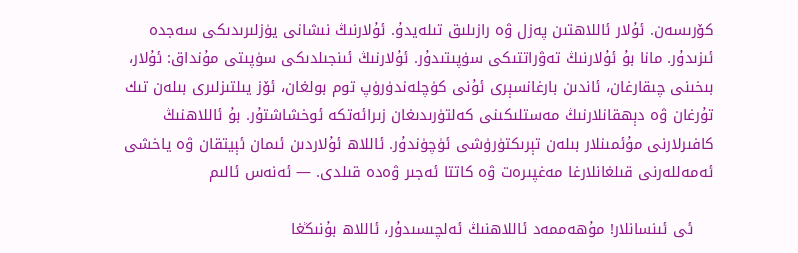كۆرىسەن. ئۇلار ئاللاھتىن پەزل ۋە رازىلىق تىلەيدۇ. ئۇلارنىڭ نىشانى يۈزلىرىدىكى سەجدە ئىزىدۇر. مانا بۇ ئۇلارنىڭ تەۋراتتىكى سۈپىتىدۇر. ئۇلارنىڭ ئىنجىلدىكى سۈپىتى مۇنداق: ئۇلار، بىخىنى چىقارغان، ئاندىن بارغانسېرى ئۇنى كۈچلەندۈرۈپ توم بولغان، ئۆز يىلتىزلىرى بىلەن تىك تۇرغان ۋە دېھقانلارنىڭ مەستلىكىنى كەلتۈرىدىغان زىرائەتكە ئوخشاشتۇر. بۇ ئاللاھنىڭ كافىرلارنى مۇئمىنلار بىلەن تېرىكتۈرۈشى ئۈچۈندۇر. ئاللاھ ئۇلاردىن ئىمان ئېيتقان ۋە ياخشى ئەمەللەرنى قىلغانلارغا مەغپىرەت ۋە كاتتا ئەجىر ۋەدە قىلدى. — ئەنەس ئالىم

    ئى ئىنسانلار! مۇھەممەد ئاللاھنىڭ ئەلچىسىدۇر، ئاللاھ بۇنىڭغا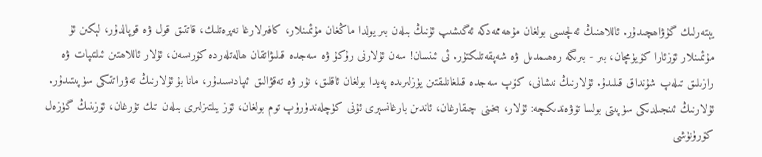يېتەرلىك گۇۋاھچىدۇر. ئاللاھنىڭ ئەلچىسى بولغان مۇھەممەدكە ئەگىشىپ ئۇنىڭ بىلەن بىر يولدا ماڭغان مۇئمىنلار، كافىرلارغا نەپرەتلىك، قاتتىق قول ۋە قوپالدۇر، لېكىن ئۇ مۇئمىنلار ئۆزئارا كۆيۈمچان، بىر - بىرىگە رەھىمدىل ۋە شەپقەتلىكتۇر. ئى ئىنسان! سەن ئۇلارنى رۇكۇ ۋە سەجدە قىلىۋاتقان ھالەتلەردە كۆرىسەن، ئۇلار ئاللاھتىن ئىلتىپات ۋە رازىلىق تىلەپ شۇنداق قىلىدۇ. ئۇلارنىڭ نىشانى، كۆپ سەجدە قىلغانلىقتىن يۈزلىرىدە پەيدا بولغان ئاقلىق، نۇر ۋە تەقۋالىق ئىپادىسىدۇر، مانا بۇ ئۇلارنىڭ تەۋراتتىكى سۈپىتىدۇر. ئۇلارنىڭ ئىنجىلدىكى سۈپىتى بولسا تۆۋەندىكىچە: ئۇلار، بىخىنى چىقارغان، ئاندىن بارغانسېرى ئۇنى كۈچلەندۈرۈپ توم بولغان، ئۆز يىلتىزلىرى بىلەن تىك تۇرغان، ئۆزىنىڭ گۈزەل كۆرۈنۈشى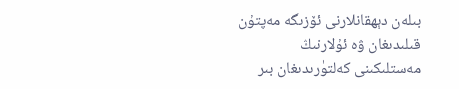بىلەن دېھقانلارنى ئۆزىگە مەپتۇن قىلىدىغان ۋە ئۇلارنىڭ مەستلىكىنى كەلتۈرىدىغان بىر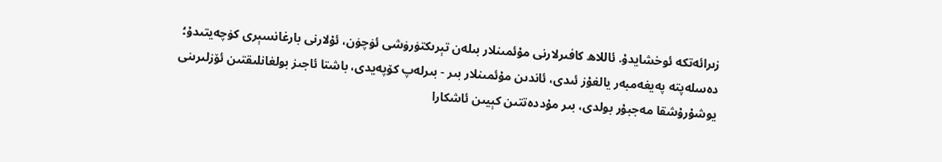زىرائەتكە ئوخشايدۇ. ئاللاھ كافىرلارنى مۇئمىنلار بىلەن تېرىكتۈرۈشى ئۈچۈن، ئۇلارنى بارغانسېرى كۈچەيتىدۇ؛ دەسلەپتە پەيغەمبەر يالغۇز ئىدى، ئاندىن مۇئمىنلار بىر - بىرلەپ كۆپەيدى، باشتا ئاجىز بولغانلىقتىن ئۆزلىرىنى يوشۇرۇشقا مەجبۇر بولدى، بىر مۇددەتتىن كېيىن ئاشكارا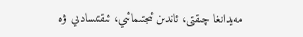مەيدانغا چىقتى، ئاندىن ئىجتىمائىي، ئىقتىسادىي ۋە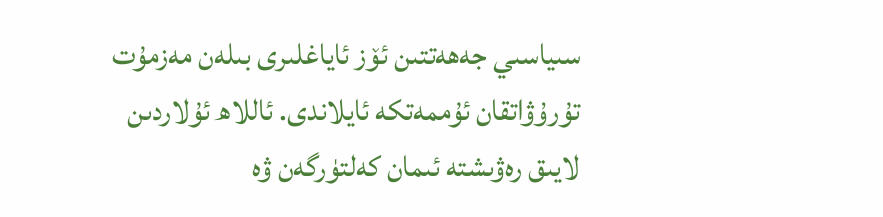سىياسىي جەھەتتىن ئۆز ئاياغلىرى بىلەن مەزمۇت تۇرۇۋاتقان ئۇممەتكە ئايلاندى. ئاللاھ ئۇلاردىن لايىق رەۋىشتە ئىمان كەلتۈرگەن ۋە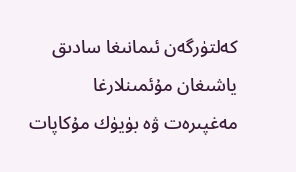كەلتۈرگەن ئىمانىغا سادىق ياشىغان مۇئمىنلارغا مەغپىرەت ۋە بۈيۈك مۇكاپات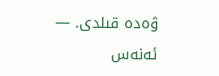ۋەدە قىلدى. — ئەنەس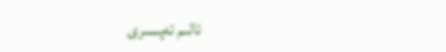ئالىم تەپسىرى